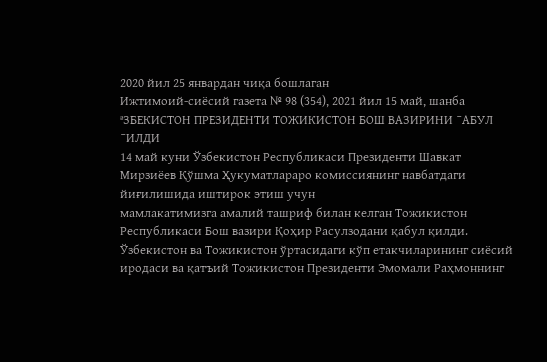2020 йил 25 январдан чиқа бошлаган
Ижтимоий-сиёсий газета № 98 (354), 2021 йил 15 май, шанба
ªЗБЕКИСТОН ПРЕЗИДЕНТИ ТОЖИКИСТОН БОШ ВАЗИРИНИ ¯АБУЛ ¯ИЛДИ
14 май куни Ўзбекистон Республикаси Президенти Шавкат Мирзиёев Қўшма Ҳукуматлараро комиссиянинг навбатдаги йиғилишида иштирок этиш учун
мамлакатимизга амалий ташриф билан келган Тожикистон Республикаси Бош вазири Қоҳир Расулзодани қабул қилди.
Ўзбекистон ва Тожикистон ўртасидаги кўп етакчиларининг сиёсий иродаси ва қатъий Тожикистон Президенти Эмомали Раҳмоннинг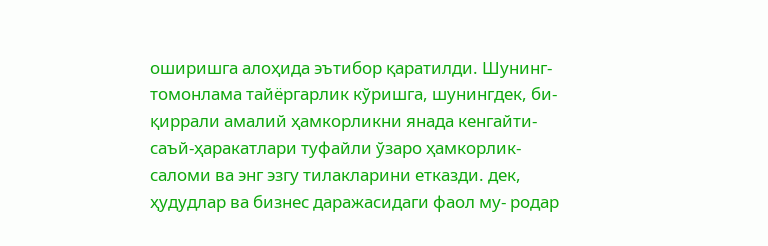оширишга алоҳида эътибор қаратилди. Шунинг- томонлама тайёргарлик кўришга, шунингдек, би-
қиррали амалий ҳамкорликни янада кенгайти- саъй-ҳаракатлари туфайли ўзаро ҳамкорлик- саломи ва энг эзгу тилакларини етказди. дек, ҳудудлар ва бизнес даражасидаги фаол му- родар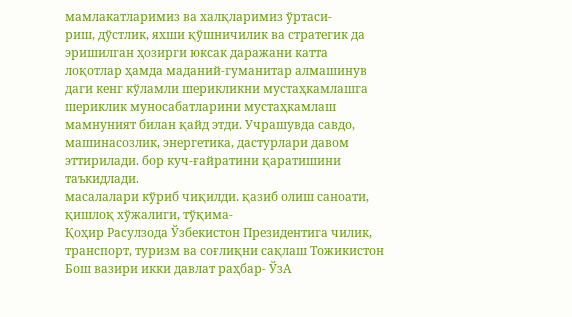мамлакатларимиз ва халқларимиз ўртаси-
риш, дўстлик, яхши қўшничилик ва стратегик да эришилган ҳозирги юксак даражани катта лоқотлар ҳамда маданий-гуманитар алмашинув даги кенг кўламли шерикликни мустаҳкамлашга
шериклик муносабатларини мустаҳкамлаш мамнуният билан қайд этди. Учрашувда савдо, машинасозлик, энергетика, дастурлари давом эттирилади. бор куч-ғайратини қаратишини таъкидлади.
масалалари кўриб чиқилди. қазиб олиш саноати, қишлоқ хўжалиги, тўқима-
Қоҳир Расулзода Ўзбекистон Президентига чилик, транспорт, туризм ва соғлиқни сақлаш Тожикистон Бош вазири икки давлат раҳбар- ЎзА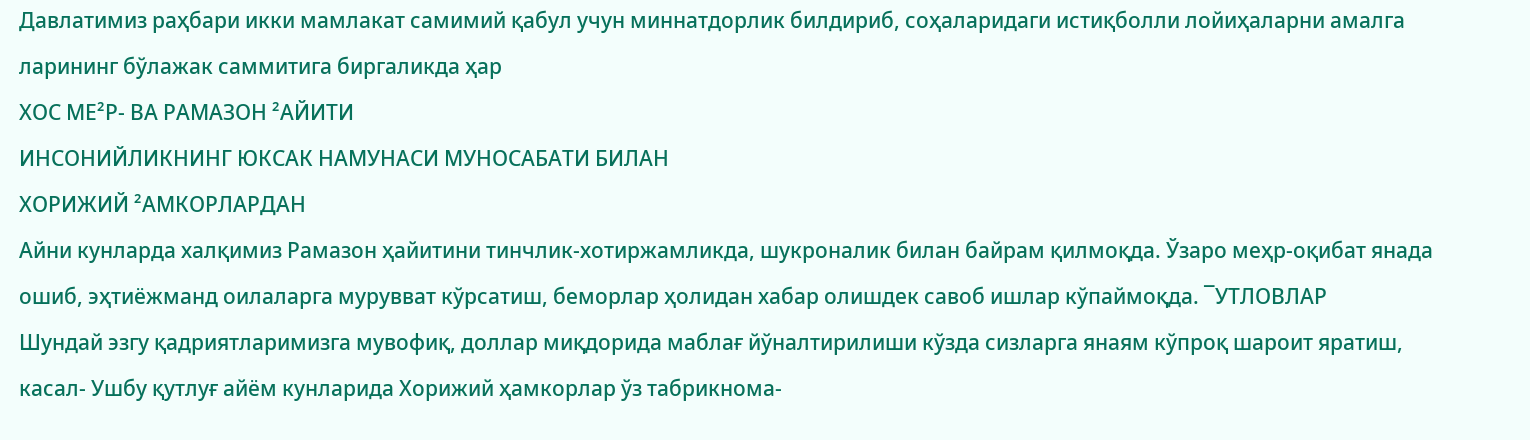Давлатимиз раҳбари икки мамлакат самимий қабул учун миннатдорлик билдириб, соҳаларидаги истиқболли лойиҳаларни амалга ларининг бўлажак саммитига биргаликда ҳар
ХОС МЕ²Р- ВА РАМАЗОН ²АЙИТИ
ИНСОНИЙЛИКНИНГ ЮКСАК НАМУНАСИ МУНОСАБАТИ БИЛАН
ХОРИЖИЙ ²АМКОРЛАРДАН
Айни кунларда халқимиз Рамазон ҳайитини тинчлик-хотиржамликда, шукроналик билан байрам қилмоқда. Ўзаро меҳр-оқибат янада
ошиб, эҳтиёжманд оилаларга мурувват кўрсатиш, беморлар ҳолидан хабар олишдек савоб ишлар кўпаймоқда. ¯УТЛОВЛАР
Шундай эзгу қадриятларимизга мувофиқ, доллар миқдорида маблағ йўналтирилиши кўзда сизларга янаям кўпроқ шароит яратиш, касал- Ушбу қутлуғ айём кунларида Хорижий ҳамкорлар ўз табрикнома-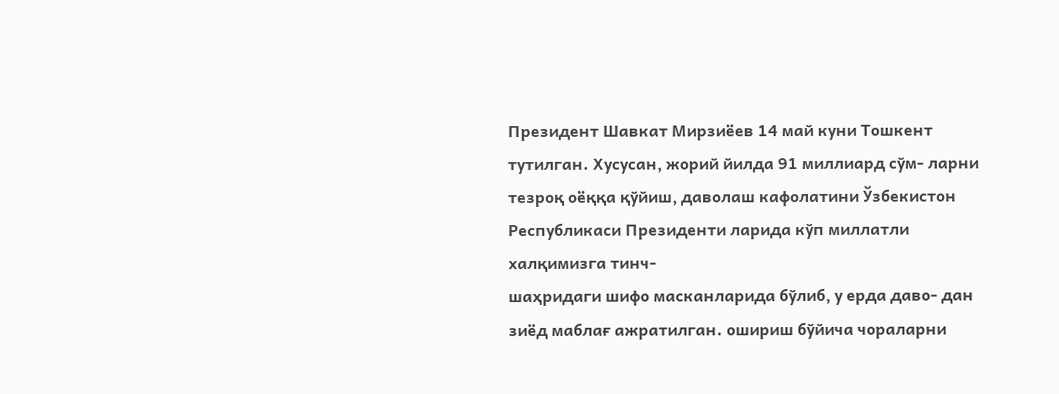Президент Шавкат Мирзиёев 14 май куни Тошкент тутилган. Хусусан, жорий йилда 91 миллиард сўм- ларни тезроқ оёққа қўйиш, даволаш кафолатини Ўзбекистон Республикаси Президенти ларида кўп миллатли халқимизга тинч-
шаҳридаги шифо масканларида бўлиб, у ерда даво- дан зиёд маблағ ажратилган. ошириш бўйича чораларни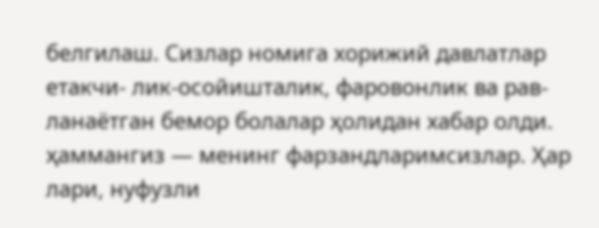белгилаш. Сизлар номига хорижий давлатлар етакчи- лик-осойишталик, фаровонлик ва рав-
ланаётган бемор болалар ҳолидан хабар олди. ҳаммангиз — менинг фарзандларимсизлар. Ҳар лари, нуфузли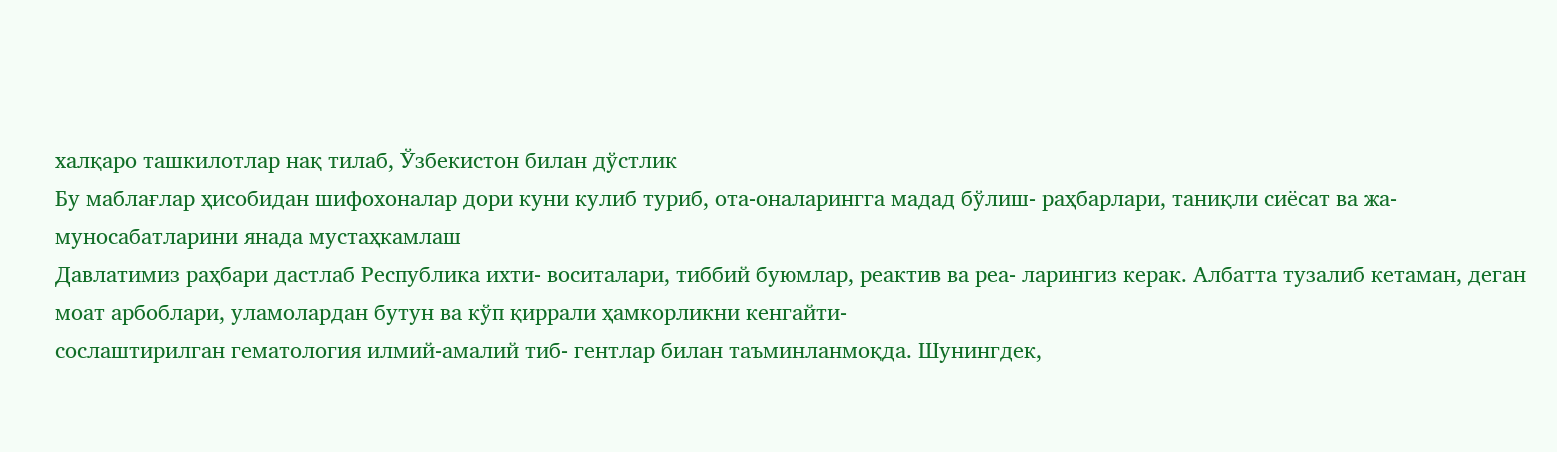халқаро ташкилотлар нақ тилаб, Ўзбекистон билан дўстлик
Бу маблағлар ҳисобидан шифохоналар дори куни кулиб туриб, ота-оналарингга мадад бўлиш- раҳбарлари, таниқли сиёсат ва жа- муносабатларини янада мустаҳкамлаш
Давлатимиз раҳбари дастлаб Республика ихти- воситалари, тиббий буюмлар, реактив ва реа- ларингиз керак. Албатта тузалиб кетаман, деган моат арбоблари, уламолардан бутун ва кўп қиррали ҳамкорликни кенгайти-
сослаштирилган гематология илмий-амалий тиб- гентлар билан таъминланмоқда. Шунингдек,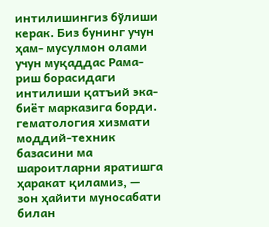интилишингиз бўлиши керак. Биз бунинг учун ҳам- мусулмон олами учун муқаддас Рама- риш борасидаги интилиши қатъий эка-
биёт марказига борди. гематология хизмати моддий-техник базасини ма шароитларни яратишга ҳаракат қиламиз, — зон ҳайити муносабати билан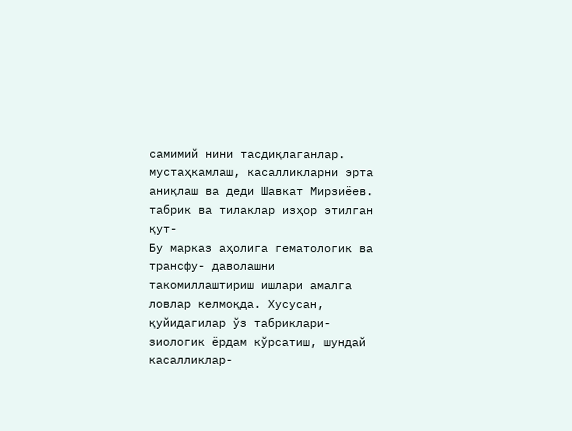самимий нини тасдиқлаганлар.
мустаҳкамлаш, касалликларни эрта аниқлаш ва деди Шавкат Мирзиёев. табрик ва тилаклар изҳор этилган қут-
Бу марказ аҳолига гематологик ва трансфу- даволашни такомиллаштириш ишлари амалга ловлар келмоқда. Хусусан, қуйидагилар ўз табриклари-
зиологик ёрдам кўрсатиш, шундай касалликлар-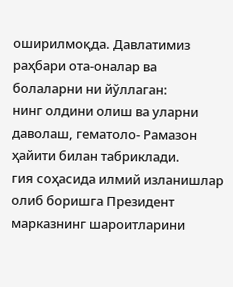оширилмоқда. Давлатимиз раҳбари ота-оналар ва болаларни ни йўллаган:
нинг олдини олиш ва уларни даволаш, гематоло- Рамазон ҳайити билан табриклади.
гия соҳасида илмий изланишлар олиб боришга Президент марказнинг шароитларини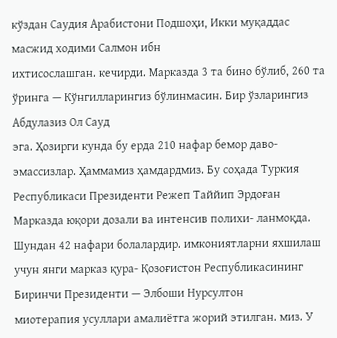кўздан Саудия Арабистони Подшоҳи, Икки муқаддас масжид ходими Салмон ибн
ихтисослашган. кечирди. Марказда 3 та бино бўлиб, 260 та ўринга — Кўнгилларингиз бўлинмасин. Бир ўзларингиз Абдулазиз Ол Сауд
эга. Ҳозирги кунда бу ерда 210 нафар бемор даво- эмассизлар. Ҳаммамиз ҳамдардмиз. Бу соҳада Туркия Республикаси Президенти Режеп Таййип Эрдоған
Марказда юқори дозали ва интенсив полихи- ланмоқда. Шундан 42 нафари болалардир. имкониятларни яхшилаш учун янги марказ қура- Қозоғистон Республикасининг Биринчи Президенти — Элбоши Нурсултон
миотерапия усуллари амалиётга жорий этилган. миз. У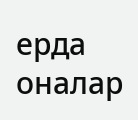ерда оналар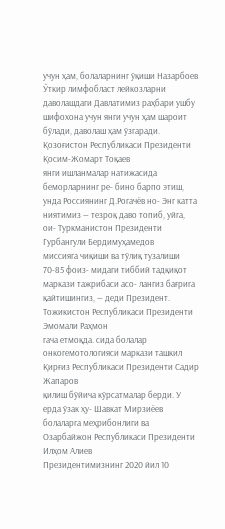учун ҳам, болаларнинг ўқиши Назарбоев
Ўткир лимфобласт лейкозларни даволашдаги Давлатимиз раҳбари ушбу шифохона учун янги учун ҳам шароит бўлади, даволаш ҳам ўзгаради. Қозоғистон Республикаси Президенти Қосим-Жомарт Тоқаев
янги ишланмалар натижасида беморларнинг ре- бино барпо этиш, унда Россиянинг Д.Рогачёв но- Энг катта ниятимиз — тезроқ даво топиб, уйга, ои- Туркманистон Президенти Гурбангули Бердимуҳамедов
миссияга чиқиши ва тўлиқ тузалиши 70-85 фоиз- мидаги тиббий тадқиқот маркази тажрибаси асо- лангиз бағрига қайтишингиз, — деди Президент. Тожикистон Республикаси Президенти Эмомали Раҳмон
гача етмоқда. сида болалар онкогемотологияси маркази ташкил Қирғиз Республикаси Президенти Садир Жапаров
қилиш бўйича кўрсатмалар берди. У ерда ўзак ҳу- Шавкат Мирзиёев болаларга меҳрибонлиги ва Озарбайжон Республикаси Президенти Илҳом Алиев
Президентимизнинг 2020 йил 10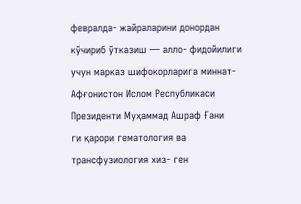февралда- жайраларини донордан кўчириб ўтказиш — алло- фидойилиги учун марказ шифокорларига миннат- Афғонистон Ислом Республикаси Президенти Муҳаммад Ашраф Ғани
ги қарори гематология ва трансфузиология хиз- ген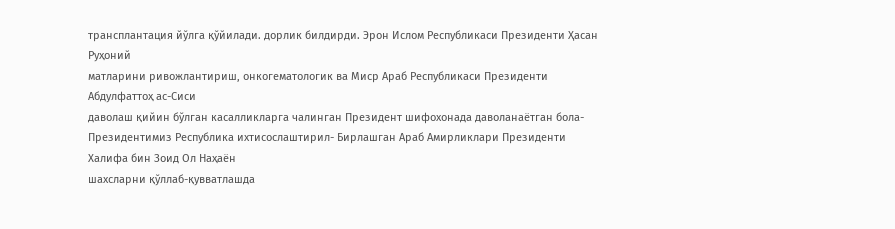трансплантация йўлга қўйилади. дорлик билдирди. Эрон Ислом Республикаси Президенти Ҳасан Руҳоний
матларини ривожлантириш, онкогематологик ва Миср Араб Республикаси Президенти Абдулфаттоҳ ас-Сиси
даволаш қийин бўлган касалликларга чалинган Президент шифохонада даволанаётган бола- Президентимиз Республика ихтисослаштирил- Бирлашган Араб Амирликлари Президенти Халифа бин Зоид Ол Наҳаён
шахсларни қўллаб-қувватлашда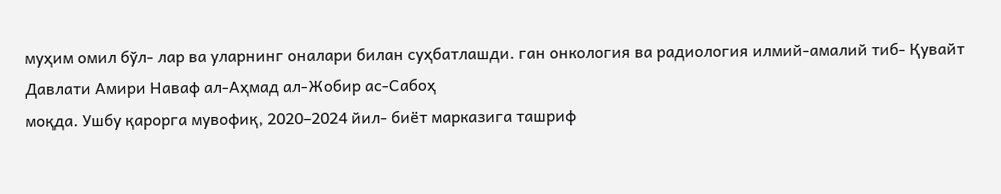муҳим омил бўл- лар ва уларнинг оналари билан суҳбатлашди. ган онкология ва радиология илмий-амалий тиб- Қувайт Давлати Амири Наваф ал-Аҳмад ал-Жобир ас-Сабоҳ
моқда. Ушбу қарорга мувофиқ, 2020–2024 йил- биёт марказига ташриф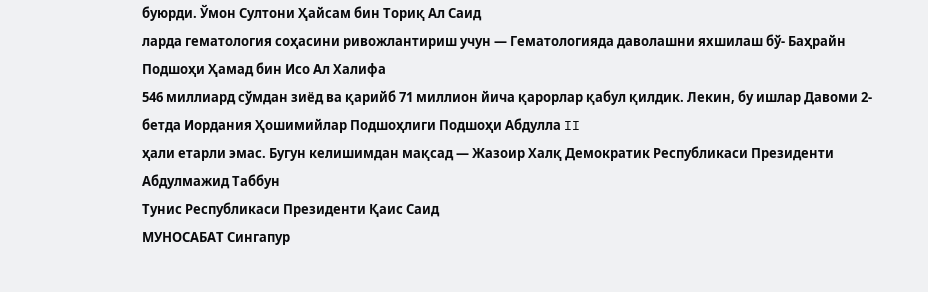буюрди. Ўмон Султони Ҳайсам бин Ториқ Ал Саид
ларда гематология соҳасини ривожлантириш учун — Гематологияда даволашни яхшилаш бў- Баҳрайн Подшоҳи Ҳамад бин Исо Ал Халифа
546 миллиард сўмдан зиёд ва қарийб 71 миллион йича қарорлар қабул қилдик. Лекин, бу ишлар Давоми 2-бетда Иордания Ҳошимийлар Подшоҳлиги Подшоҳи Абдулла II
ҳали етарли эмас. Бугун келишимдан мақсад — Жазоир Халқ Демократик Республикаси Президенти Абдулмажид Таббун
Тунис Республикаси Президенти Қаис Саид
МУНОСАБАТ Сингапур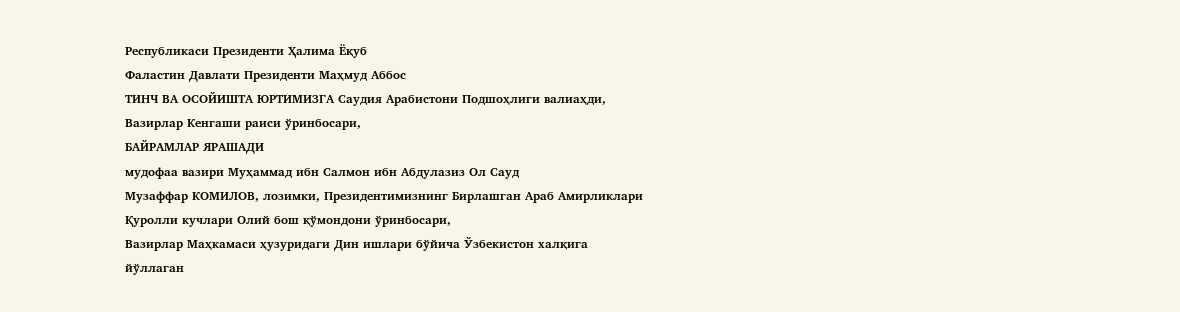Республикаси Президенти Ҳалима Ёқуб
Фаластин Давлати Президенти Маҳмуд Аббос
ТИНЧ ВА ОСОЙИШТА ЮРТИМИЗГА Саудия Арабистони Подшоҳлиги валиаҳди, Вазирлар Кенгаши раиси ўринбосари,
БАЙРАМЛАР ЯРАШАДИ
мудофаа вазири Муҳаммад ибн Салмон ибн Абдулазиз Ол Сауд
Музаффар КОМИЛОВ, лозимки, Президентимизнинг Бирлашган Араб Амирликлари Қуролли кучлари Олий бош қўмондони ўринбосари,
Вазирлар Маҳкамаси ҳузуридаги Дин ишлари бўйича Ўзбекистон халқига йўллаган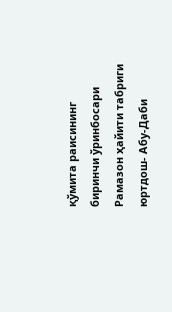қўмита раисининг биринчи ўринбосари Рамазон ҳайити табриги юртдош- Абу-Даби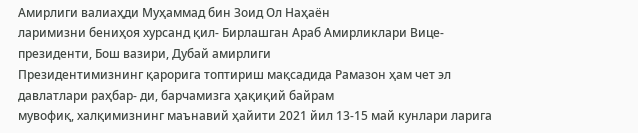Амирлиги валиаҳди Муҳаммад бин Зоид Ол Наҳаён
ларимизни бениҳоя хурсанд қил- Бирлашган Араб Амирликлари Вице-президенти, Бош вазири, Дубай амирлиги
Президентимизнинг қарорига топтириш мақсадида Рамазон ҳам чет эл давлатлари раҳбар- ди, барчамизга ҳақиқий байрам
мувофиқ, халқимизнинг маънавий ҳайити 2021 йил 13-15 май кунлари ларига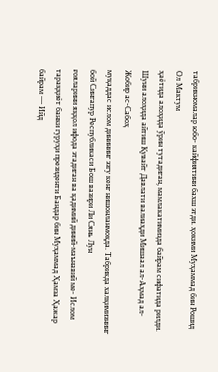табрикномалар юбо- кайфиятини бахш этди. ҳокими Муҳаммад бин Рошид Ол Мактум
ҳаётида алоҳида ўрин тутадиган, мамлакатимизда байрам сифатида рилди. Шуни алоҳида айтиш Қувайт Давлати валиаҳди Мишаал ал-Аҳмад ал-Жобир ас-Сабоҳ
муқаддас ислом динининг эзгу кенг нишонланмоқда. Табрикда халқимизнинг бой Сингапур Республикаси Бош вазири Ли Сянь Лун
ғояларини яққол ифода этадиган ва қадимий диний-маънавий ме- Ислом тараққиёт банки гуруҳи президенти Бандар бин Муҳаммад Ҳамза Ҳажар
байрам — Ийд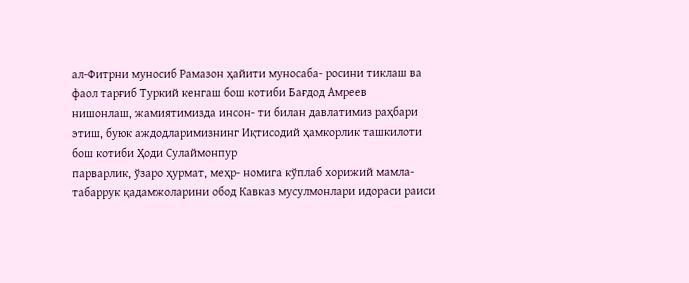ал-Фитрни муносиб Рамазон ҳайити муносаба- росини тиклаш ва фаол тарғиб Туркий кенгаш бош котиби Бағдод Амреев
нишонлаш, жамиятимизда инсон- ти билан давлатимиз раҳбари этиш, буюк аждодларимизнинг Иқтисодий ҳамкорлик ташкилоти бош котиби Ҳоди Сулаймонпур
парварлик, ўзаро ҳурмат, меҳр- номига кўплаб хорижий мамла- табаррук қадамжоларини обод Кавказ мусулмонлари идораси раиси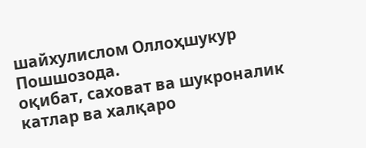шайхулислом Оллоҳшукур Пошшозода.
оқибат, саховат ва шукроналик катлар ва халқаро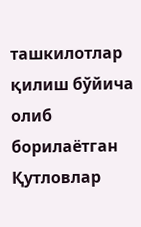ташкилотлар қилиш бўйича олиб борилаётган Қутловлар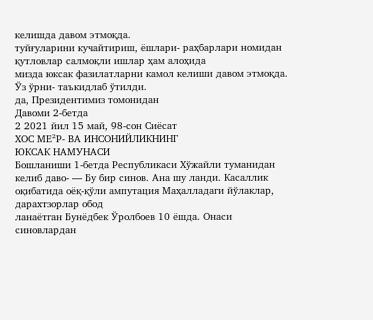келишда давом этмоқда.
туйғуларини кучайтириш, ёшлари- раҳбарлари номидан қутловлар салмоқли ишлар ҳам алоҳида
мизда юксак фазилатларни камол келиши давом этмоқда. Ўз ўрни- таъкидлаб ўтилди.
да, Президентимиз томонидан
Давоми 2-бетда
2 2021 йил 15 май, 98-сон Сиёсат
ХОС МЕ²Р- ВА ИНСОНИЙЛИКНИНГ
ЮКСАК НАМУНАСИ
Бошланиши 1-бетда Республикаси Хўжайли туманидан келиб даво- — Бу бир синов. Ана шу ланди. Касаллик оқибатида оёқ-қўли ампутация Маҳалладаги йўлаклар, дарахтзорлар обод
ланаётган Бунёдбек Ўролбоев 10 ёшда. Онаси синовлардан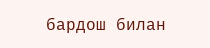бардош билан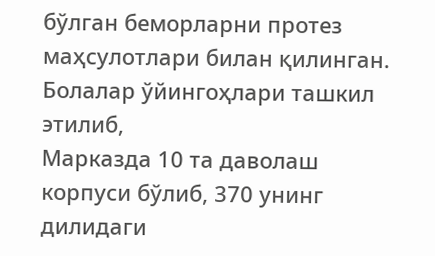бўлган беморларни протез маҳсулотлари билан қилинган. Болалар ўйингоҳлари ташкил этилиб,
Марказда 10 та даволаш корпуси бўлиб, 370 унинг дилидаги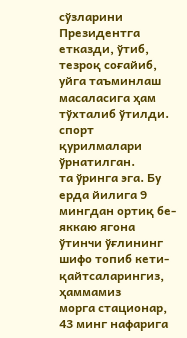сўзларини Президентга етказди, ўтиб, тезроқ соғайиб, уйга таъминлаш масаласига ҳам тўхталиб ўтилди. спорт қурилмалари ўрнатилган.
та ўринга эга. Бу ерда йилига 9 мингдан ортиқ бе- яккаю ягона ўтинчи ўғлининг шифо топиб кети- қайтсаларингиз, ҳаммамиз
морга стационар, 43 минг нафарига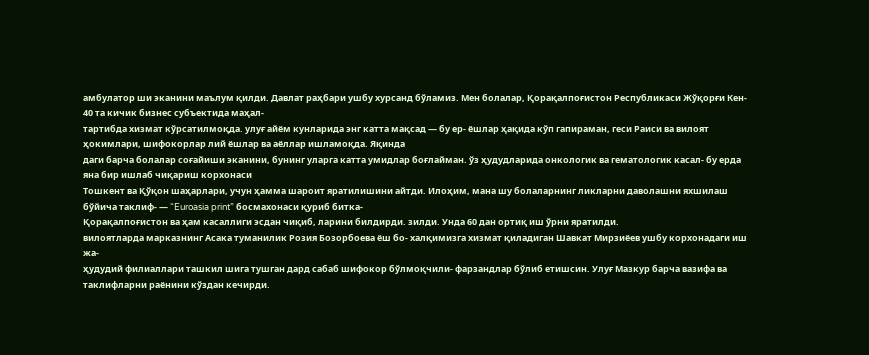амбулатор ши эканини маълум қилди. Давлат раҳбари ушбу хурсанд бўламиз. Мен болалар, Қорақалпоғистон Республикаси Жўқорғи Кен- 40 та кичик бизнес субъектида маҳал-
тартибда хизмат кўрсатилмоқда. улуғ айём кунларида энг катта мақсад — бу ер- ёшлар ҳақида кўп гапираман, геси Раиси ва вилоят ҳокимлари, шифокорлар лий ёшлар ва аёллар ишламоқда. Яқинда
даги барча болалар соғайиши эканини, бунинг уларга катта умидлар боғлайман. ўз ҳудудларида онкологик ва гематологик касал- бу ерда яна бир ишлаб чиқариш корхонаси
Тошкент ва Қўқон шаҳарлари, учун ҳамма шароит яратилишини айтди. Илоҳим, мана шу болаларнинг ликларни даволашни яхшилаш бўйича таклиф- — “Euroasia print” босмахонаси қуриб битка-
Қорақалпоғистон ва ҳам касаллиги эсдан чиқиб, ларини билдирди. зилди. Унда 60 дан ортиқ иш ўрни яратилди.
вилоятларда марказнинг Асака туманилик Розия Бозорбоева ёш бо- халқимизга хизмат қиладиган Шавкат Мирзиёев ушбу корхонадаги иш жа-
ҳудудий филиаллари ташкил шига тушган дард сабаб шифокор бўлмоқчили- фарзандлар бўлиб етишсин. Улуғ Мазкур барча вазифа ва таклифларни раёнини кўздан кечирди.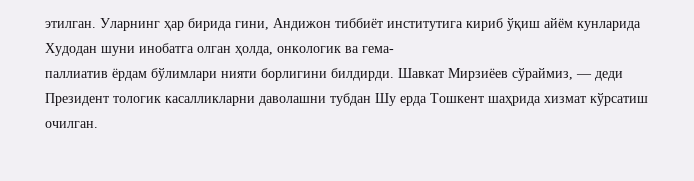этилган. Уларнинг ҳар бирида гини, Андижон тиббиёт институтига кириб ўқиш айём кунларида Худодан шуни инобатга олган ҳолда, онкологик ва гема-
паллиатив ёрдам бўлимлари нияти борлигини билдирди. Шавкат Мирзиёев сўраймиз, — деди Президент тологик касалликларни даволашни тубдан Шу ерда Тошкент шаҳрида хизмат кўрсатиш
очилган.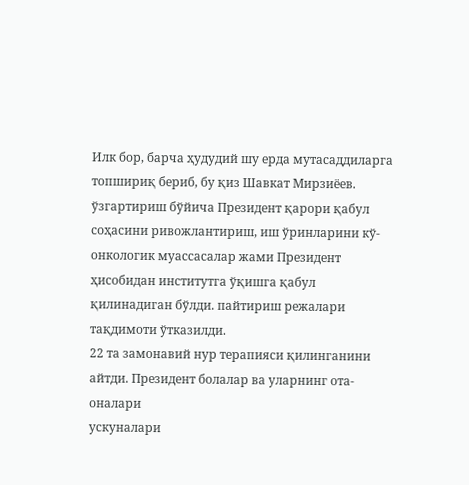Илк бор, барча ҳудудий шу ерда мутасаддиларга топшириқ бериб, бу қиз Шавкат Мирзиёев. ўзгартириш бўйича Президент қарори қабул соҳасини ривожлантириш, иш ўринларини кў-
онкологик муассасалар жами Президент ҳисобидан институтга ўқишга қабул қилинадиган бўлди. пайтириш режалари тақдимоти ўтказилди.
22 та замонавий нур терапияси қилинганини айтди. Президент болалар ва уларнинг ота-оналари
ускуналари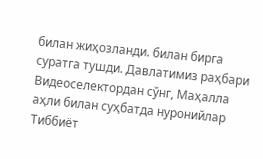билан жиҳозланди. билан бирга суратга тушди. Давлатимиз раҳбари Видеоселектордан сўнг, Маҳалла аҳли билан суҳбатда нуронийлар
Тиббиёт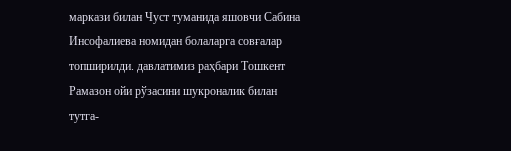маркази билан Чуст туманида яшовчи Сабина Инсофалиева номидан болаларга совғалар топширилди. давлатимиз раҳбари Тошкент Рамазон ойи рўзасини шукроналик билан тутга-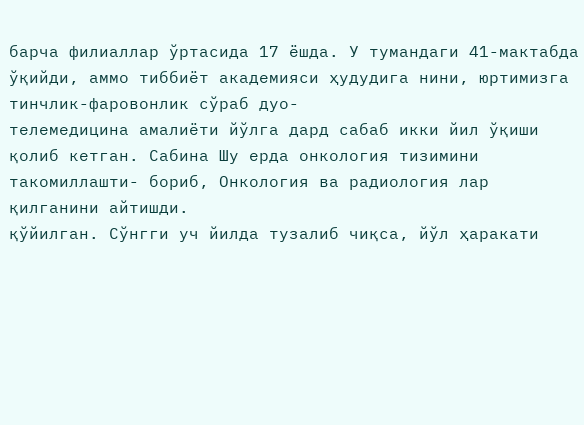барча филиаллар ўртасида 17 ёшда. У тумандаги 41-мактабда ўқийди, аммо тиббиёт академияси ҳудудига нини, юртимизга тинчлик-фаровонлик сўраб дуо-
телемедицина амалиёти йўлга дард сабаб икки йил ўқиши қолиб кетган. Сабина Шу ерда онкология тизимини такомиллашти- бориб, Онкология ва радиология лар қилганини айтишди.
қўйилган. Сўнгги уч йилда тузалиб чиқса, йўл ҳаракати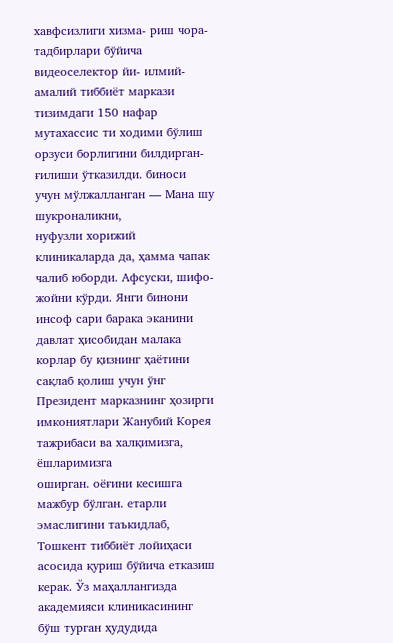хавфсизлиги хизма- риш чора-тадбирлари бўйича видеоселектор йи- илмий-амалий тиббиёт маркази
тизимдаги 150 нафар мутахассис ти ходими бўлиш орзуси борлигини билдирган- ғилиши ўтказилди. биноси учун мўлжалланган — Мана шу шукроналикни,
нуфузли хорижий клиникаларда да, ҳамма чапак чалиб юборди. Афсуски, шифо- жойни кўрди. Янги бинони инсоф сари барака эканини
давлат ҳисобидан малака корлар бу қизнинг ҳаётини сақлаб қолиш учун ўнг Президент марказнинг ҳозирги имкониятлари Жанубий Корея тажрибаси ва халқимизга, ёшларимизга
оширган. оёғини кесишга мажбур бўлган. етарли эмаслигини таъкидлаб, Тошкент тиббиёт лойиҳаси асосида қуриш бўйича етказиш керак. Ўз маҳаллангизда
академияси клиникасининг бўш турган ҳудудида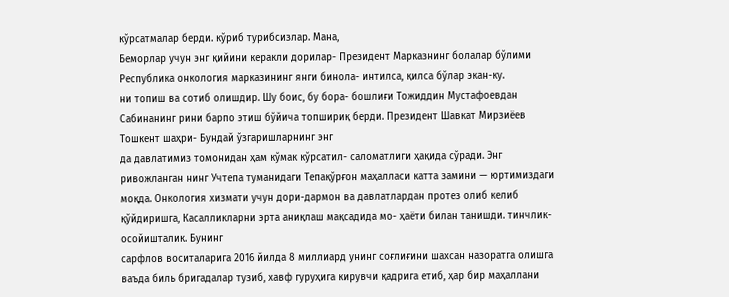кўрсатмалар берди. кўриб турибсизлар. Мана,
Беморлар учун энг қийини керакли дорилар- Президент Марказнинг болалар бўлими Республика онкология марказининг янги бинола- интилса, қилса бўлар экан-ку.
ни топиш ва сотиб олишдир. Шу боис, бу бора- бошлиғи Тожиддин Мустафоевдан Сабинанинг рини барпо этиш бўйича топшириқ берди. Президент Шавкат Мирзиёев Тошкент шаҳри- Бундай ўзгаришларнинг энг
да давлатимиз томонидан ҳам кўмак кўрсатил- саломатлиги ҳақида сўради. Энг ривожланган нинг Учтепа туманидаги Тепақўрғон маҳалласи катта замини — юртимиздаги
моқда. Онкология хизмати учун дори-дармон ва давлатлардан протез олиб келиб қўйдиришга, Касалликларни эрта аниқлаш мақсадида мо- ҳаёти билан танишди. тинчлик-осойишталик. Бунинг
сарфлов воситаларига 2016 йилда 8 миллиард унинг соғлиғини шахсан назоратга олишга ваъда биль бригадалар тузиб, хавф гуруҳига кирувчи қадрига етиб, ҳар бир маҳаллани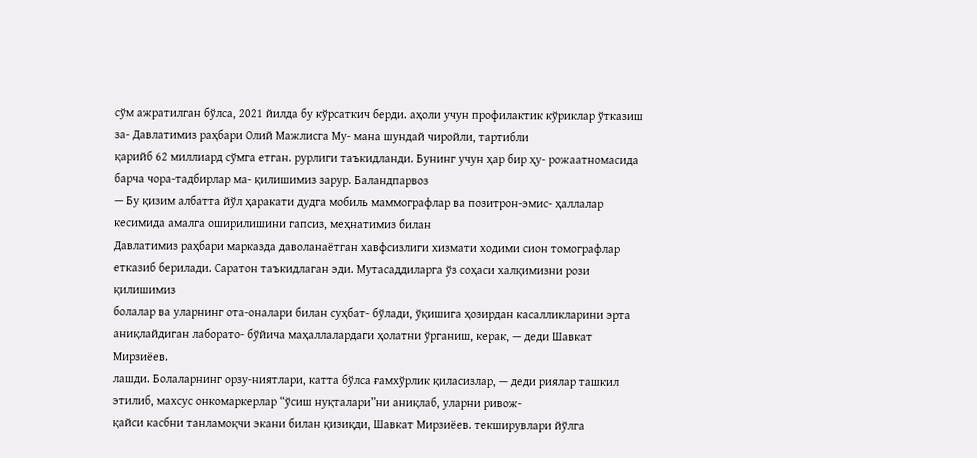сўм ажратилган бўлса, 2021 йилда бу кўрсаткич берди. аҳоли учун профилактик кўриклар ўтказиш за- Давлатимиз раҳбари Олий Мажлисга Му- мана шундай чиройли, тартибли
қарийб 62 миллиард сўмга етган. рурлиги таъкидланди. Бунинг учун ҳар бир ҳу- рожаатномасида барча чора-тадбирлар ма- қилишимиз зарур. Баландпарвоз
— Бу қизим албатта йўл ҳаракати дудга мобиль маммографлар ва позитрон-эмис- ҳаллалар кесимида амалга оширилишини гапсиз, меҳнатимиз билан
Давлатимиз раҳбари марказда даволанаётган хавфсизлиги хизмати ходими сион томографлар етказиб берилади. Саратон таъкидлаган эди. Мутасаддиларга ўз соҳаси халқимизни рози қилишимиз
болалар ва уларнинг ота-оналари билан суҳбат- бўлади, ўқишига ҳозирдан касалликларини эрта аниқлайдиган лаборато- бўйича маҳаллалардаги ҳолатни ўрганиш, керак, — деди Шавкат Мирзиёев.
лашди. Болаларнинг орзу-ниятлари, катта бўлса ғамхўрлик қиласизлар, — деди риялар ташкил этилиб, махсус онкомаркерлар “ўсиш нуқталари”ни аниқлаб, уларни ривож-
қайси касбни танламоқчи экани билан қизиқди, Шавкат Мирзиёев. текширувлари йўлга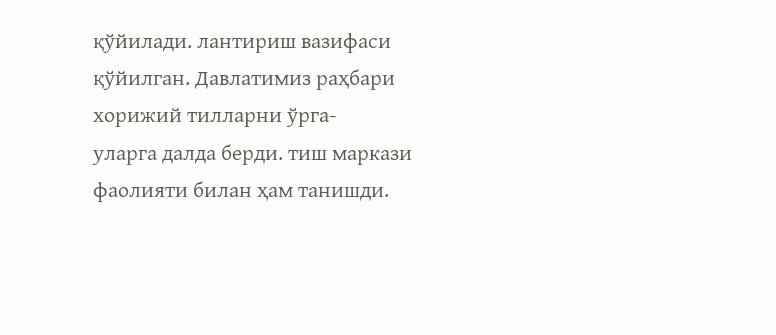қўйилади. лантириш вазифаси қўйилган. Давлатимиз раҳбари хорижий тилларни ўрга-
уларга далда берди. тиш маркази фаолияти билан ҳам танишди.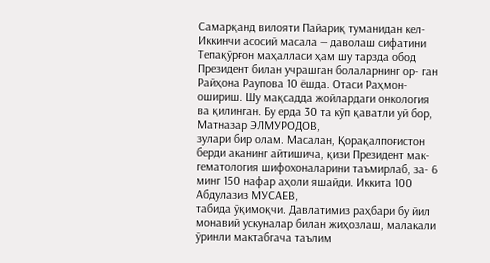Самарқанд вилояти Пайариқ туманидан кел- Иккинчи асосий масала — даволаш сифатини Тепақўрғон маҳалласи ҳам шу тарзда обод
Президент билан учрашган болаларнинг ор- ган Райҳона Раупова 10 ёшда. Отаси Раҳмон- ошириш. Шу мақсадда жойлардаги онкология ва қилинган. Бу ерда 30 та кўп қаватли уй бор, Матназар ЭЛМУРОДОВ,
зулари бир олам. Масалан, Қорақалпоғистон берди аканинг айтишича, қизи Президент мак- гематология шифохоналарини таъмирлаб, за- 6 минг 150 нафар аҳоли яшайди. Иккита 100 Абдулазиз МУСАЕВ,
табида ўқимоқчи. Давлатимиз раҳбари бу йил монавий ускуналар билан жиҳозлаш, малакали ўринли мактабгача таълим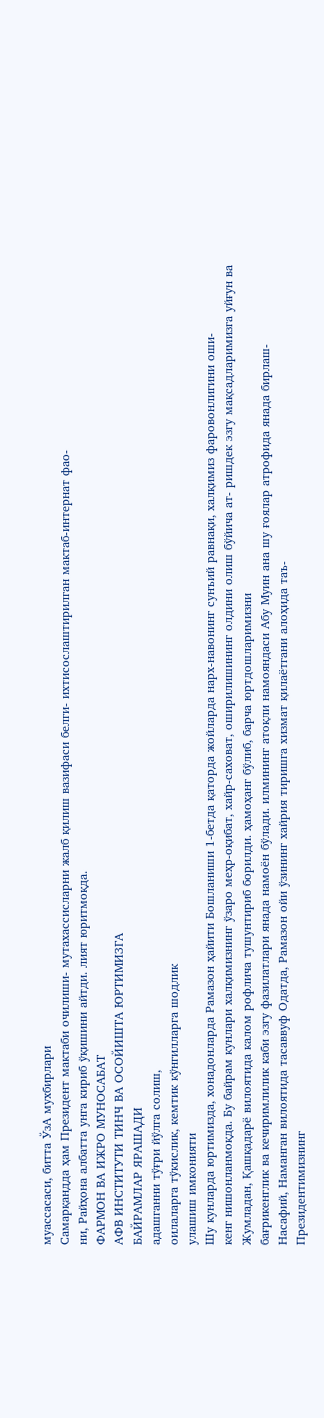муассасаси, битта ЎзА мухбирлари
Самарқандда ҳам Президент мактаби очилиши- мутахассисларни жалб қилиш вазифаси белги- ихтисослаштирилган мактаб-интернат фао-
ни, Райҳона албатта унга кириб ўқишини айтди. лият юритмоқда.
ФАРМОН ВА ИЖРО МУНОСАБАТ
АФВ ИНСТИТУТИ ТИНЧ ВА ОСОЙИШТА ЮРТИМИЗГА
БАЙРАМЛАР ЯРАШАДИ
адашганни тўғри йўлга солиш,
оилаларга тўкислик, кемтик кўнгилларга шодлик
улашиш имконияти
Шу кунларда юртимизда, хонадонларда Рамазон ҳайити Бошланиши 1-бетда қаторда жойларда нарх-навонинг сунъий равнақи, халқимиз фаровонлигини оши-
кенг нишонланмоқда. Бу байрам кунлари халқимизнинг ўзаро меҳр-оқибат, хайр-саховат, оширилишининг олдини олиш бўйича ат- ришдек эзгу мақсадларимизга уйғун ва
Жумладан, Қашқадарё вилоятида калом рофлича тушунтириб борилди. ҳамоҳанг бўлиб, барча юртдошларимизни
бағрикенглик ва кечиримлилик каби эзгу фазилатлари янада намоён бўлади. илмининг атоқли намояндаси Абу Муин ана шу ғоялар атрофида янада бирлаш-
Насафий, Наманган вилоятида тасаввуф Одатда, Рамазон ойи ўзининг хайрия тиришга хизмат қилаётгани алоҳида таъ-
Президентимизнинг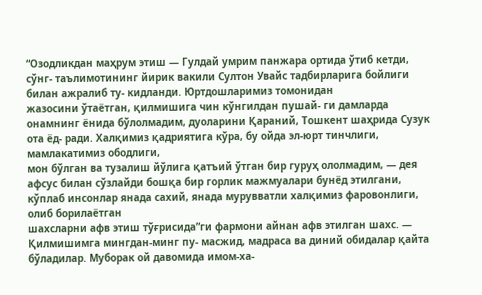“Озодликдан маҳрум этиш — Гулдай умрим панжара ортида ўтиб кетди, сўнг- таълимотининг йирик вакили Султон Увайс тадбирларига бойлиги билан ажралиб ту- кидланди. Юртдошларимиз томонидан
жазосини ўтаётган, қилмишига чин кўнгилдан пушай- ги дамларда онамнинг ёнида бўлолмадим, дуоларини Қараний, Тошкент шаҳрида Сузук ота ёд- ради. Халқимиз қадриятига кўра, бу ойда эл-юрт тинчлиги, мамлакатимиз ободлиги,
мон бўлган ва тузалиш йўлига қатъий ўтган бир гуруҳ ололмадим, — дея афсус билан сўзлайди бошқа бир горлик мажмуалари бунёд этилгани, кўплаб инсонлар янада сахий, янада мурувватли халқимиз фаровонлиги, олиб борилаётган
шахсларни афв этиш тўғрисида”ги фармони айнан афв этилган шахс. — Қилмишимга мингдан-минг пу- масжид, мадраса ва диний обидалар қайта бўладилар. Муборак ой давомида имом-ха-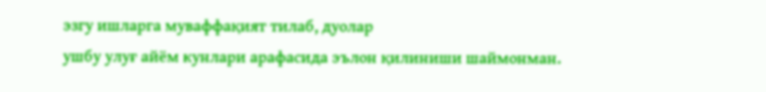эзгу ишларга муваффақият тилаб, дуолар
ушбу улуғ айём кунлари арафасида эълон қилиниши шаймонман.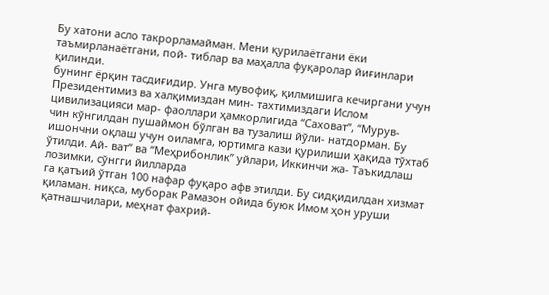Бу хатони асло такрорламайман. Мени қурилаётгани ёки таъмирланаётгани, пой- тиблар ва маҳалла фуқаролар йиғинлари қилинди.
бунинг ёрқин тасдиғидир. Унга мувофиқ, қилмишига кечиргани учун Президентимиз ва халқимиздан мин- тахтимиздаги Ислом цивилизацияси мар- фаоллари ҳамкорлигида “Саховат”, “Мурув-
чин кўнгилдан пушаймон бўлган ва тузалиш йўли- натдорман. Бу ишончни оқлаш учун оиламга, юртимга кази қурилиши ҳақида тўхтаб ўтилди. Ай- ват” ва “Меҳрибонлик” уйлари, Иккинчи жа- Таъкидлаш лозимки, сўнгги йилларда
га қатъий ўтган 100 нафар фуқаро афв этилди. Бу сидқидилдан хизмат қиламан. ниқса, муборак Рамазон ойида буюк Имом ҳон уруши қатнашчилари, меҳнат фахрий-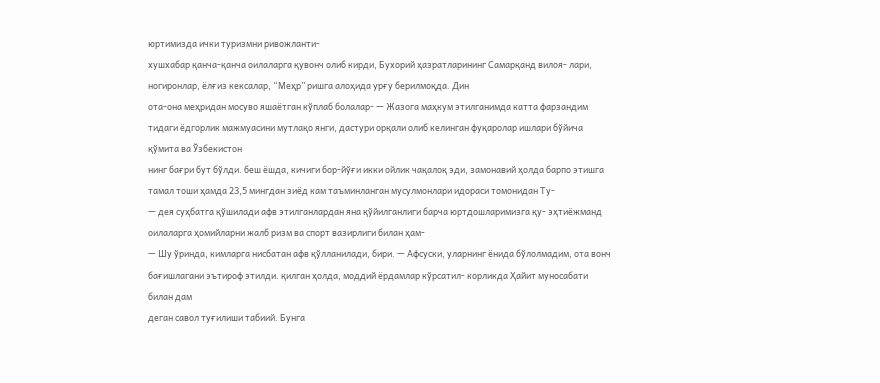юртимизда ички туризмни ривожланти-
хушхабар қанча-қанча оилаларга қувонч олиб кирди, Бухорий ҳазратларининг Самарқанд вилоя- лари, ногиронлар, ёлғиз кексалар, “Меҳр” ришга алоҳида урғу берилмоқда. Дин
ота-она меҳридан мосуво яшаётган кўплаб болалар- — Жазога маҳкум этилганимда катта фарзандим тидаги ёдгорлик мажмуасини мутлақо янги, дастури орқали олиб келинган фуқаролар ишлари бўйича қўмита ва Ўзбекистон
нинг бағри бут бўлди. беш ёшда, кичиги бор-йўғи икки ойлик чақалоқ эди, замонавий ҳолда барпо этишга тамал тоши ҳамда 23,5 мингдан зиёд кам таъминланган мусулмонлари идораси томонидан Ту-
— дея суҳбатга қўшилади афв этилганлардан яна қўйилганлиги барча юртдошларимизга қу- эҳтиёжманд оилаларга ҳомийларни жалб ризм ва спорт вазирлиги билан ҳам-
— Шу ўринда, кимларга нисбатан афв қўлланилади, бири. — Афсуски, уларнинг ёнида бўлолмадим, ота вонч бағишлагани эътироф этилди. қилган ҳолда, моддий ёрдамлар кўрсатил- корликда Ҳайит муносабати билан дам
деган савол туғилиши табиий. Бунга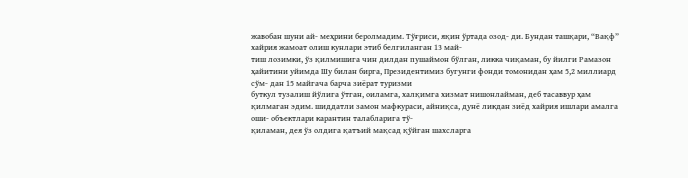жавобан шуни ай- меҳрини беролмадим. Тўғриси, яқин ўртада озод- ди. Бундан ташқари, “Вақф” хайрия жамоат олиш кунлари этиб белгиланган 13 май-
тиш лозимки, ўз қилмишига чин дилдан пушаймон бўлган, ликка чиқаман, бу йилги Рамазон ҳайитини уйимда Шу билан бирга, Президентимиз бугунги фонди томонидан ҳам 5,2 миллиард сўм- дан 15 майгача барча зиёрат туризми
буткул тузалиш йўлига ўтган, оиламга, халқимга хизмат нишонлайман, деб тасаввур ҳам қилмаган эдим. шиддатли замон мафкураси, айниқса, дунё ликдан зиёд хайрия ишлари амалга оши- объектлари карантин талабларига тў-
қиламан, дея ўз олдига қатъий мақсад қўйган шахсларга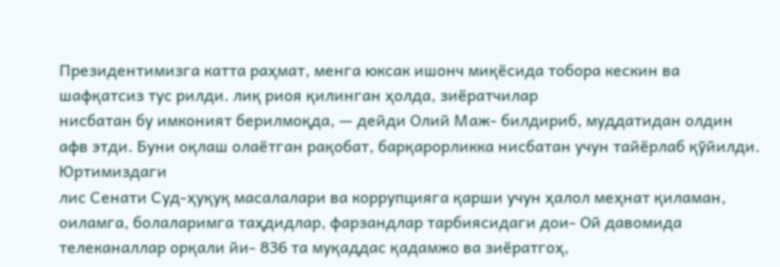Президентимизга катта раҳмат, менга юксак ишонч миқёсида тобора кескин ва шафқатсиз тус рилди. лиқ риоя қилинган ҳолда, зиёратчилар
нисбатан бу имконият берилмоқда, — дейди Олий Маж- билдириб, муддатидан олдин афв этди. Буни оқлаш олаётган рақобат, барқарорликка нисбатан учун тайёрлаб қўйилди. Юртимиздаги
лис Сенати Суд-ҳуқуқ масалалари ва коррупцияга қарши учун ҳалол меҳнат қиламан, оиламга, болаларимга таҳдидлар, фарзандлар тарбиясидаги дои- Ой давомида телеканаллар орқали йи- 836 та муқаддас қадамжо ва зиёратгоҳ,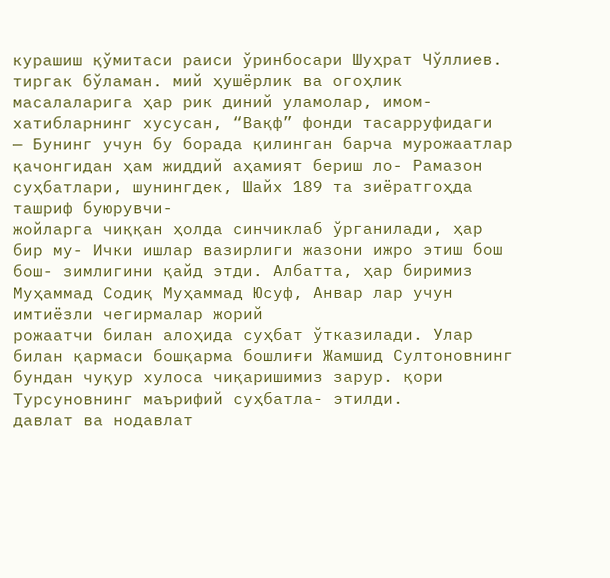курашиш қўмитаси раиси ўринбосари Шуҳрат Чўллиев. тиргак бўламан. мий ҳушёрлик ва огоҳлик масалаларига ҳар рик диний уламолар, имом-хатибларнинг хусусан, “Вақф” фонди тасарруфидаги
— Бунинг учун бу борада қилинган барча мурожаатлар қачонгидан ҳам жиддий аҳамият бериш ло- Рамазон суҳбатлари, шунингдек, Шайх 189 та зиёратгоҳда ташриф буюрувчи-
жойларга чиққан ҳолда синчиклаб ўрганилади, ҳар бир му- Ички ишлар вазирлиги жазони ижро этиш бош бош- зимлигини қайд этди. Албатта, ҳар биримиз Муҳаммад Содиқ Муҳаммад Юсуф, Анвар лар учун имтиёзли чегирмалар жорий
рожаатчи билан алоҳида суҳбат ўтказилади. Улар билан қармаси бошқарма бошлиғи Жамшид Султоновнинг бундан чуқур хулоса чиқаришимиз зарур. қори Турсуновнинг маърифий суҳбатла- этилди.
давлат ва нодавлат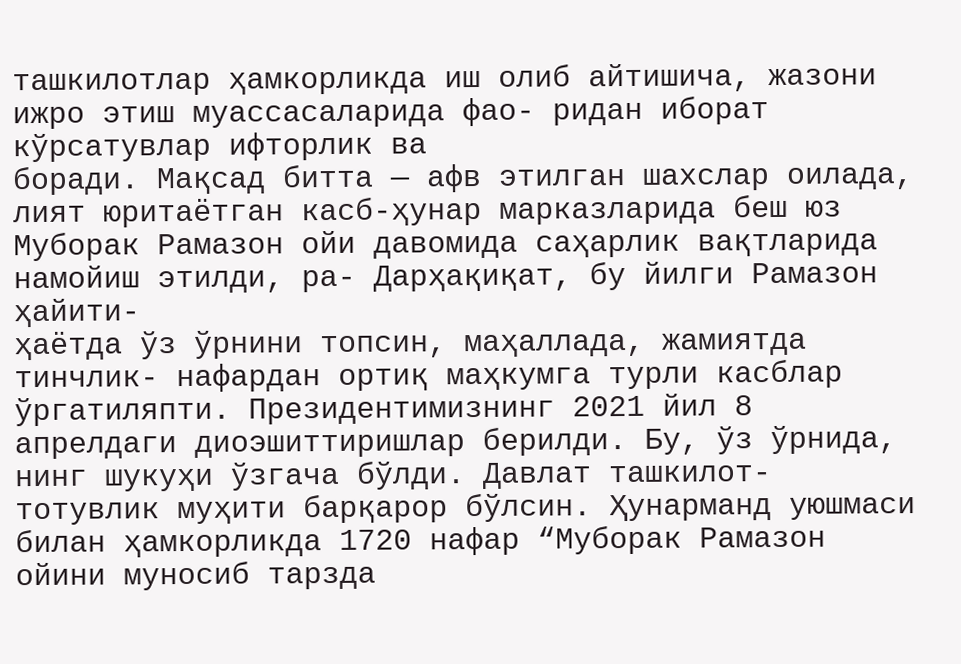ташкилотлар ҳамкорликда иш олиб айтишича, жазони ижро этиш муассасаларида фао- ридан иборат кўрсатувлар ифторлик ва
боради. Мақсад битта — афв этилган шахслар оилада, лият юритаётган касб-ҳунар марказларида беш юз Муборак Рамазон ойи давомида саҳарлик вақтларида намойиш этилди, ра- Дарҳақиқат, бу йилги Рамазон ҳайити-
ҳаётда ўз ўрнини топсин, маҳаллада, жамиятда тинчлик- нафардан ортиқ маҳкумга турли касблар ўргатиляпти. Президентимизнинг 2021 йил 8 апрелдаги диоэшиттиришлар берилди. Бу, ўз ўрнида, нинг шукуҳи ўзгача бўлди. Давлат ташкилот-
тотувлик муҳити барқарор бўлсин. Ҳунарманд уюшмаси билан ҳамкорликда 1720 нафар “Муборак Рамазон ойини муносиб тарзда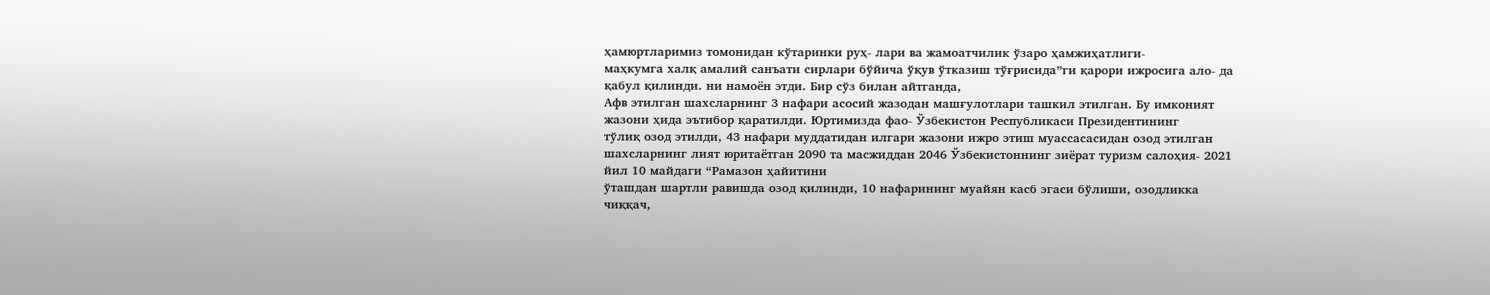ҳамюртларимиз томонидан кўтаринки руҳ- лари ва жамоатчилик ўзаро ҳамжиҳатлиги-
маҳкумга халқ амалий санъати сирлари бўйича ўқув ўтказиш тўғрисида”ги қарори ижросига ало- да қабул қилинди. ни намоён этди. Бир сўз билан айтганда,
Афв этилган шахсларнинг 3 нафари асосий жазодан машғулотлари ташкил этилган. Бу имконият жазони ҳида эътибор қаратилди. Юртимизда фао- Ўзбекистон Республикаси Президентининг
тўлиқ озод этилди, 43 нафари муддатидан илгари жазони ижро этиш муассасасидан озод этилган шахсларнинг лият юритаётган 2090 та масжиддан 2046 Ўзбекистоннинг зиёрат туризм салоҳия- 2021 йил 10 майдаги “Рамазон ҳайитини
ўташдан шартли равишда озод қилинди, 10 нафарининг муайян касб эгаси бўлиши, озодликка чиққач,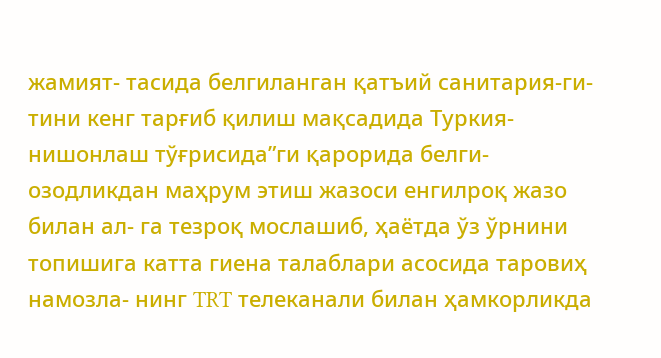жамият- тасида белгиланган қатъий санитария-ги- тини кенг тарғиб қилиш мақсадида Туркия- нишонлаш тўғрисида”ги қарорида белги-
озодликдан маҳрум этиш жазоси енгилроқ жазо билан ал- га тезроқ мослашиб, ҳаётда ўз ўрнини топишига катта гиена талаблари асосида таровиҳ намозла- нинг TRT телеканали билан ҳамкорликда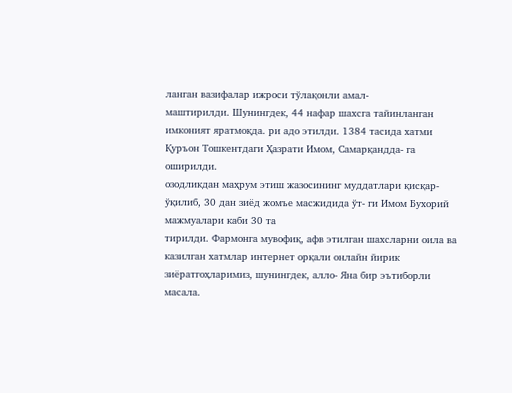ланган вазифалар ижроси тўлақонли амал-
маштирилди. Шунингдек, 44 нафар шахсга тайинланган имконият яратмоқда. ри адо этилди. 1384 тасида хатми Қуръон Тошкентдаги Ҳазрати Имом, Самарқандда- га оширилди.
озодликдан маҳрум этиш жазосининг муддатлари қисқар- ўқилиб, 30 дан зиёд жомъе масжидида ўт- ги Имом Бухорий мажмуалари каби 30 та
тирилди. Фармонга мувофиқ, афв этилган шахсларни оила ва казилган хатмлар интернет орқали онлайн йирик зиёратгоҳларимиз, шунингдек, алло- Яна бир эътиборли масала.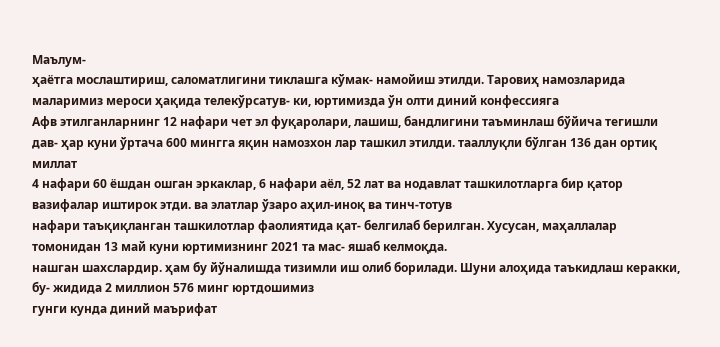Маълум-
ҳаётга мослаштириш, саломатлигини тиклашга кўмак- намойиш этилди. Таровиҳ намозларида маларимиз мероси ҳақида телекўрсатув- ки, юртимизда ўн олти диний конфессияга
Афв этилганларнинг 12 нафари чет эл фуқаролари, лашиш, бандлигини таъминлаш бўйича тегишли дав- ҳар куни ўртача 600 мингга яқин намозхон лар ташкил этилди. тааллуқли бўлган 136 дан ортиқ миллат
4 нафари 60 ёшдан ошган эркаклар, 6 нафари аёл, 52 лат ва нодавлат ташкилотларга бир қатор вазифалар иштирок этди. ва элатлар ўзаро аҳил-иноқ ва тинч-тотув
нафари таъқиқланган ташкилотлар фаолиятида қат- белгилаб берилган. Хусусан, маҳаллалар томонидан 13 май куни юртимизнинг 2021 та мас- яшаб келмоқда.
нашган шахслардир. ҳам бу йўналишда тизимли иш олиб борилади. Шуни алоҳида таъкидлаш керакки, бу- жидида 2 миллион 576 минг юртдошимиз
гунги кунда диний маърифат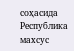соҳасида Республика махсус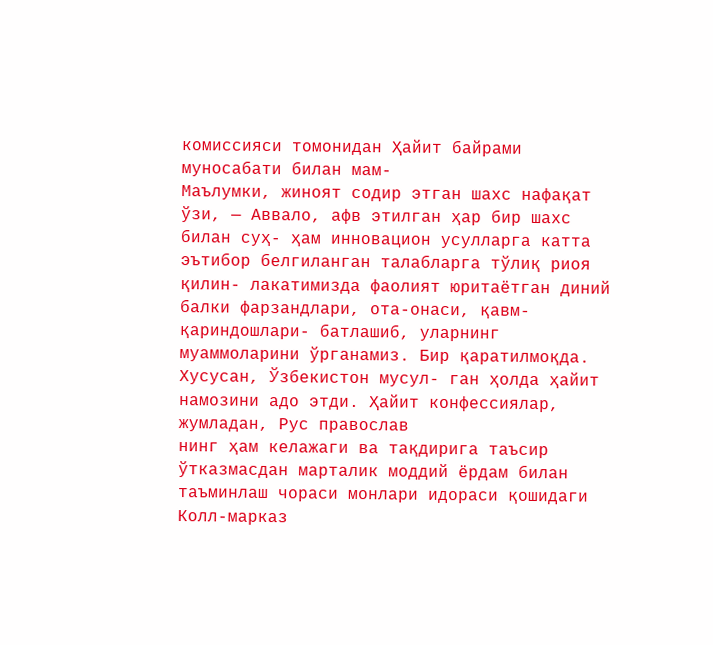комиссияси томонидан Ҳайит байрами муносабати билан мам-
Маълумки, жиноят содир этган шахс нафақат ўзи, — Аввало, афв этилган ҳар бир шахс билан суҳ- ҳам инновацион усулларга катта эътибор белгиланган талабларга тўлиқ риоя қилин- лакатимизда фаолият юритаётган диний
балки фарзандлари, ота-онаси, қавм-қариндошлари- батлашиб, уларнинг муаммоларини ўрганамиз. Бир қаратилмоқда. Хусусан, Ўзбекистон мусул- ган ҳолда ҳайит намозини адо этди. Ҳайит конфессиялар, жумладан, Рус православ
нинг ҳам келажаги ва тақдирига таъсир ўтказмасдан марталик моддий ёрдам билан таъминлаш чораси монлари идораси қошидаги Колл-марказ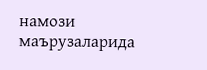намози маърузаларида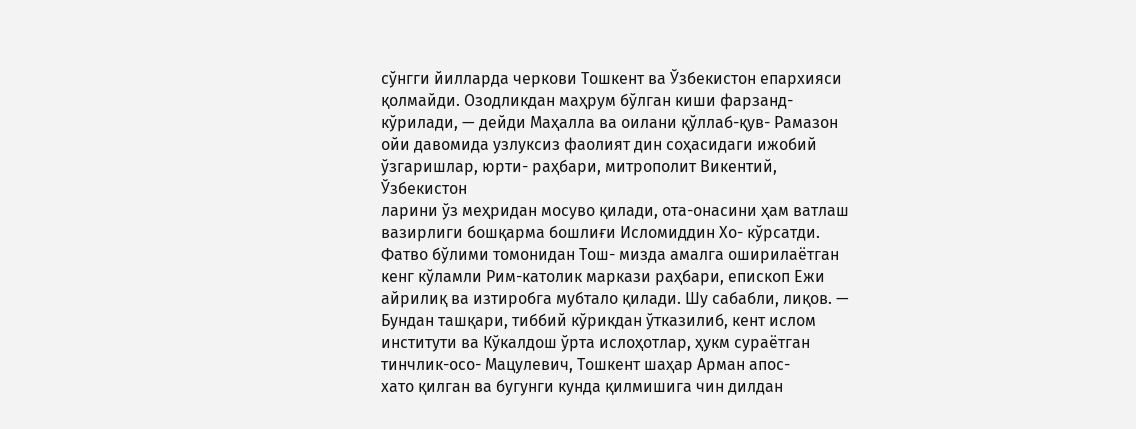сўнгги йилларда черкови Тошкент ва Ўзбекистон епархияси
қолмайди. Озодликдан маҳрум бўлган киши фарзанд- кўрилади, — дейди Маҳалла ва оилани қўллаб-қув- Рамазон ойи давомида узлуксиз фаолият дин соҳасидаги ижобий ўзгаришлар, юрти- раҳбари, митрополит Викентий, Ўзбекистон
ларини ўз меҳридан мосуво қилади, ота-онасини ҳам ватлаш вазирлиги бошқарма бошлиғи Исломиддин Хо- кўрсатди. Фатво бўлими томонидан Тош- мизда амалга оширилаётган кенг кўламли Рим-католик маркази раҳбари, епископ Ежи
айрилиқ ва изтиробга мубтало қилади. Шу сабабли, лиқов. — Бундан ташқари, тиббий кўрикдан ўтказилиб, кент ислом институти ва Кўкалдош ўрта ислоҳотлар, ҳукм сураётган тинчлик-осо- Мацулевич, Тошкент шаҳар Арман апос-
хато қилган ва бугунги кунда қилмишига чин дилдан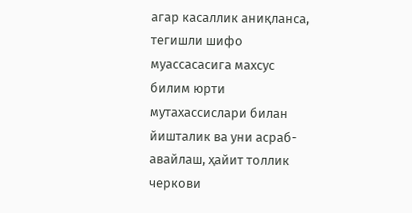агар касаллик аниқланса, тегишли шифо муассасасига махсус билим юрти мутахассислари билан йишталик ва уни асраб-авайлаш, ҳайит толлик черкови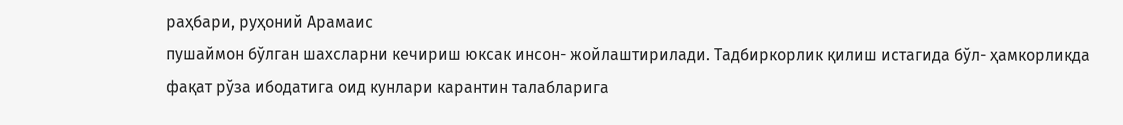раҳбари, руҳоний Арамаис
пушаймон бўлган шахсларни кечириш юксак инсон- жойлаштирилади. Тадбиркорлик қилиш истагида бўл- ҳамкорликда фақат рўза ибодатига оид кунлари карантин талабларига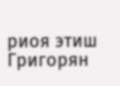риоя этиш Григорян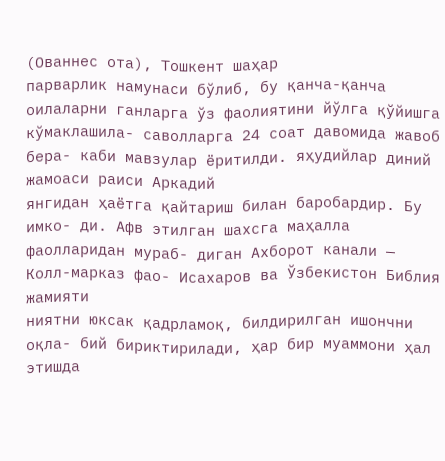(Ованнес ота), Тошкент шаҳар
парварлик намунаси бўлиб, бу қанча-қанча оилаларни ганларга ўз фаолиятини йўлга қўйишга кўмаклашила- саволларга 24 соат давомида жавоб бера- каби мавзулар ёритилди. яҳудийлар диний жамоаси раиси Аркадий
янгидан ҳаётга қайтариш билан баробардир. Бу имко- ди. Афв этилган шахсга маҳалла фаолларидан мураб- диган Ахборот канали — Колл-марказ фао- Исахаров ва Ўзбекистон Библия жамияти
ниятни юксак қадрламоқ, билдирилган ишончни оқла- бий бириктирилади, ҳар бир муаммони ҳал этишда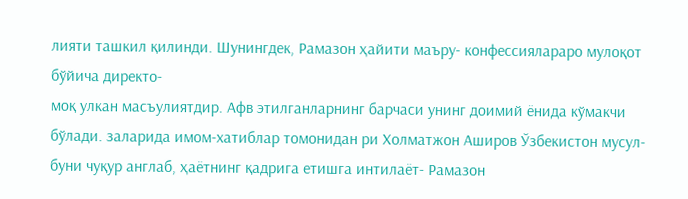лияти ташкил қилинди. Шунингдек, Рамазон ҳайити маъру- конфессиялараро мулоқот бўйича директо-
моқ улкан масъулиятдир. Афв этилганларнинг барчаси унинг доимий ёнида кўмакчи бўлади. заларида имом-хатиблар томонидан ри Холматжон Аширов Ўзбекистон мусул-
буни чуқур англаб, ҳаётнинг қадрига етишга интилаёт- Рамазон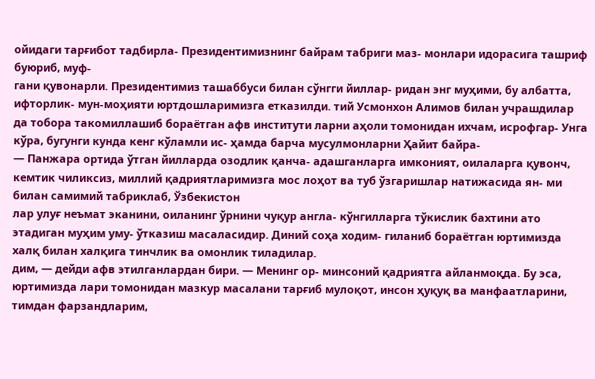ойидаги тарғибот тадбирла- Президентимизнинг байрам табриги маз- монлари идорасига ташриф буюриб, муф-
гани қувонарли. Президентимиз ташаббуси билан сўнгги йиллар- ридан энг муҳими, бу албатта, ифторлик- мун-моҳияти юртдошларимизга етказилди. тий Усмонхон Алимов билан учрашдилар
да тобора такомиллашиб бораётган афв институти ларни аҳоли томонидан ихчам, исрофгар- Унга кўра, бугунги кунда кенг кўламли ис- ҳамда барча мусулмонларни Ҳайит байра-
— Панжара ортида ўтган йилларда озодлик қанча- адашганларга имконият, оилаларга қувонч, кемтик чиликсиз, миллий қадриятларимизга мос лоҳот ва туб ўзгаришлар натижасида ян- ми билан самимий табриклаб, Ўзбекистон
лар улуғ неъмат эканини, оиланинг ўрнини чуқур англа- кўнгилларга тўкислик бахтини ато этадиган муҳим уму- ўтказиш масаласидир. Диний соҳа ходим- гиланиб бораётган юртимизда халқ билан халқига тинчлик ва омонлик тиладилар.
дим, — дейди афв этилганлардан бири. — Менинг ор- минсоний қадриятга айланмоқда. Бу эса, юртимизда лари томонидан мазкур масалани тарғиб мулоқот, инсон ҳуқуқ ва манфаатларини,
тимдан фарзандларим,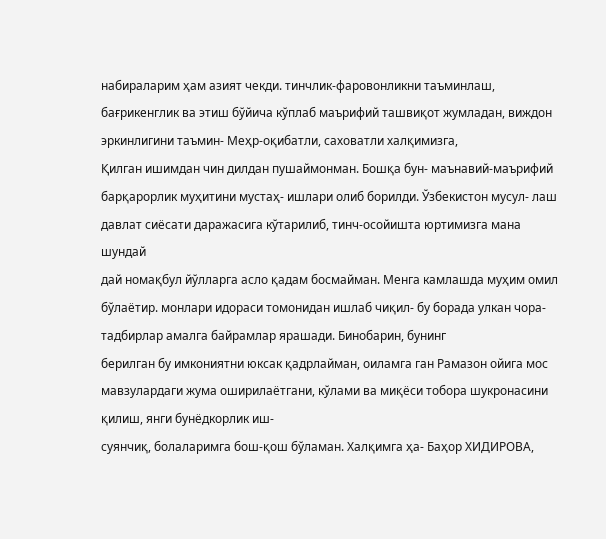набираларим ҳам азият чекди. тинчлик-фаровонликни таъминлаш, бағрикенглик ва этиш бўйича кўплаб маърифий ташвиқот жумладан, виждон эркинлигини таъмин- Меҳр-оқибатли, саховатли халқимизга,
Қилган ишимдан чин дилдан пушаймонман. Бошқа бун- маънавий-маърифий барқарорлик муҳитини мустаҳ- ишлари олиб борилди. Ўзбекистон мусул- лаш давлат сиёсати даражасига кўтарилиб, тинч-осойишта юртимизга мана шундай
дай номақбул йўлларга асло қадам босмайман. Менга камлашда муҳим омил бўлаётир. монлари идораси томонидан ишлаб чиқил- бу борада улкан чора-тадбирлар амалга байрамлар ярашади. Бинобарин, бунинг
берилган бу имкониятни юксак қадрлайман, оиламга ган Рамазон ойига мос мавзулардаги жума оширилаётгани, кўлами ва миқёси тобора шукронасини қилиш, янги бунёдкорлик иш-
суянчиқ, болаларимга бош-қош бўламан. Халқимга ҳа- Баҳор ХИДИРОВА,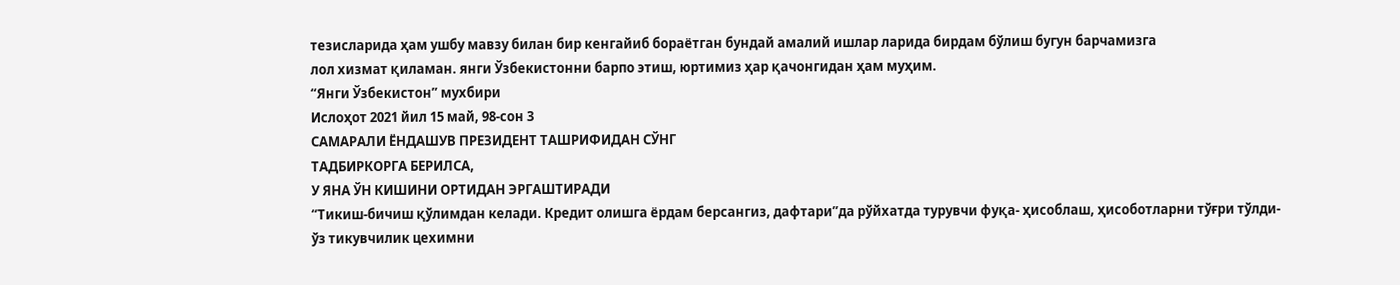тезисларида ҳам ушбу мавзу билан бир кенгайиб бораётган бундай амалий ишлар ларида бирдам бўлиш бугун барчамизга
лол хизмат қиламан. янги Ўзбекистонни барпо этиш, юртимиз ҳар қачонгидан ҳам муҳим.
“Янги Ўзбекистон” мухбири
Ислоҳот 2021 йил 15 май, 98-сон 3
САМАРАЛИ ЁНДАШУВ ПРЕЗИДЕНТ ТАШРИФИДАН СЎНГ
ТАДБИРКОРГА БЕРИЛСА,
У ЯНА ЎН КИШИНИ ОРТИДАН ЭРГАШТИРАДИ
“Тикиш-бичиш қўлимдан келади. Кредит олишга ёрдам берсангиз, дафтари”да рўйхатда турувчи фуқа- ҳисоблаш, ҳисоботларни тўғри тўлди-
ўз тикувчилик цехимни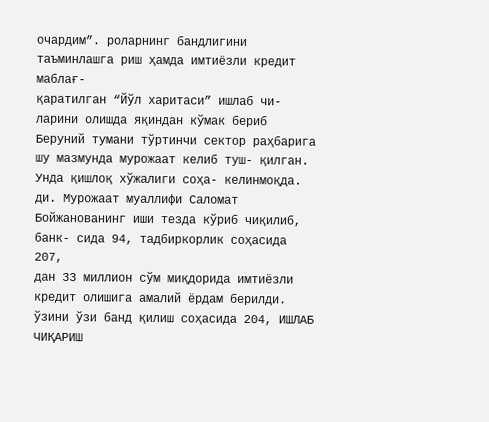очардим”. роларнинг бандлигини таъминлашга риш ҳамда имтиёзли кредит маблағ-
қаратилган “Йўл харитаси” ишлаб чи- ларини олишда яқиндан кўмак бериб
Беруний тумани тўртинчи сектор раҳбарига шу мазмунда мурожаат келиб туш- қилган. Унда қишлоқ хўжалиги соҳа- келинмоқда.
ди. Мурожаат муаллифи Саломат Бойжанованинг иши тезда кўриб чиқилиб, банк- сида 94, тадбиркорлик соҳасида 207,
дан 33 миллион сўм миқдорида имтиёзли кредит олишига амалий ёрдам берилди. ўзини ўзи банд қилиш соҳасида 204, ИШЛАБ ЧИҚАРИШ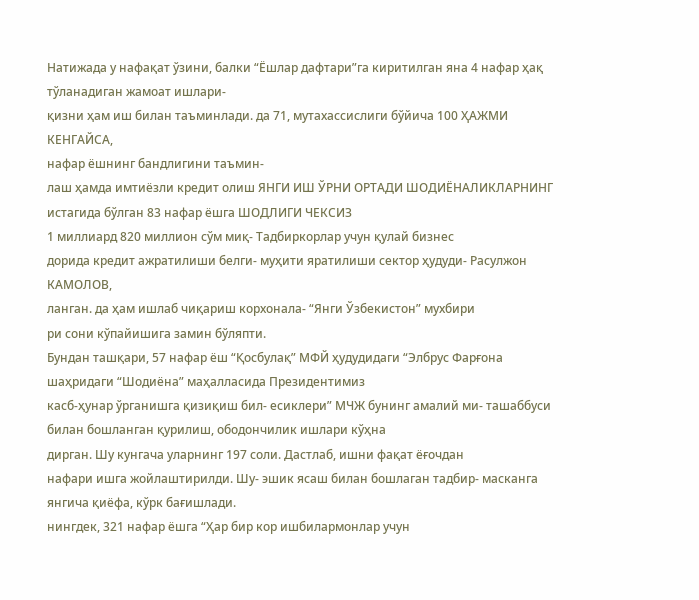Натижада у нафақат ўзини, балки “Ёшлар дафтари”га киритилган яна 4 нафар ҳақ тўланадиган жамоат ишлари-
қизни ҳам иш билан таъминлади. да 71, мутахассислиги бўйича 100 ҲАЖМИ КЕНГАЙСА,
нафар ёшнинг бандлигини таъмин-
лаш ҳамда имтиёзли кредит олиш ЯНГИ ИШ ЎРНИ ОРТАДИ ШОДИЁНАЛИКЛАРНИНГ
истагида бўлган 83 нафар ёшга ШОДЛИГИ ЧЕКСИЗ
1 миллиард 820 миллион сўм миқ- Тадбиркорлар учун қулай бизнес
дорида кредит ажратилиши белги- муҳити яратилиши сектор ҳудуди- Расулжон КАМОЛОВ,
ланган. да ҳам ишлаб чиқариш корхонала- “Янги Ўзбекистон” мухбири
ри сони кўпайишига замин бўляпти.
Бундан ташқари, 57 нафар ёш “Қосбулақ” МФЙ ҳудудидаги “Элбрус Фарғона шаҳридаги “Шодиёна” маҳалласида Президентимиз
касб-ҳунар ўрганишга қизиқиш бил- есиклери” МЧЖ бунинг амалий ми- ташаббуси билан бошланган қурилиш, ободончилик ишлари кўҳна
дирган. Шу кунгача уларнинг 197 соли. Дастлаб, ишни фақат ёғочдан
нафари ишга жойлаштирилди. Шу- эшик ясаш билан бошлаган тадбир- масканга янгича қиёфа, кўрк бағишлади.
нингдек, 321 нафар ёшга “Ҳар бир кор ишбилармонлар учун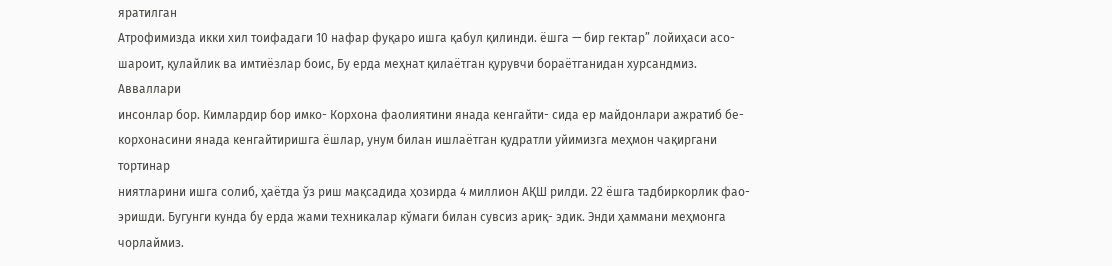яратилган
Атрофимизда икки хил тоифадаги 10 нафар фуқаро ишга қабул қилинди. ёшга — бир гектар” лойиҳаси асо- шароит, қулайлик ва имтиёзлар боис, Бу ерда меҳнат қилаётган қурувчи бораётганидан хурсандмиз. Авваллари
инсонлар бор. Кимлардир бор имко- Корхона фаолиятини янада кенгайти- сида ер майдонлари ажратиб бе- корхонасини янада кенгайтиришга ёшлар, унум билан ишлаётган қудратли уйимизга меҳмон чақиргани тортинар
ниятларини ишга солиб, ҳаётда ўз риш мақсадида ҳозирда 4 миллион АҚШ рилди. 22 ёшга тадбиркорлик фао- эришди. Бугунги кунда бу ерда жами техникалар кўмаги билан сувсиз ариқ- эдик. Энди ҳаммани меҳмонга чорлаймиз.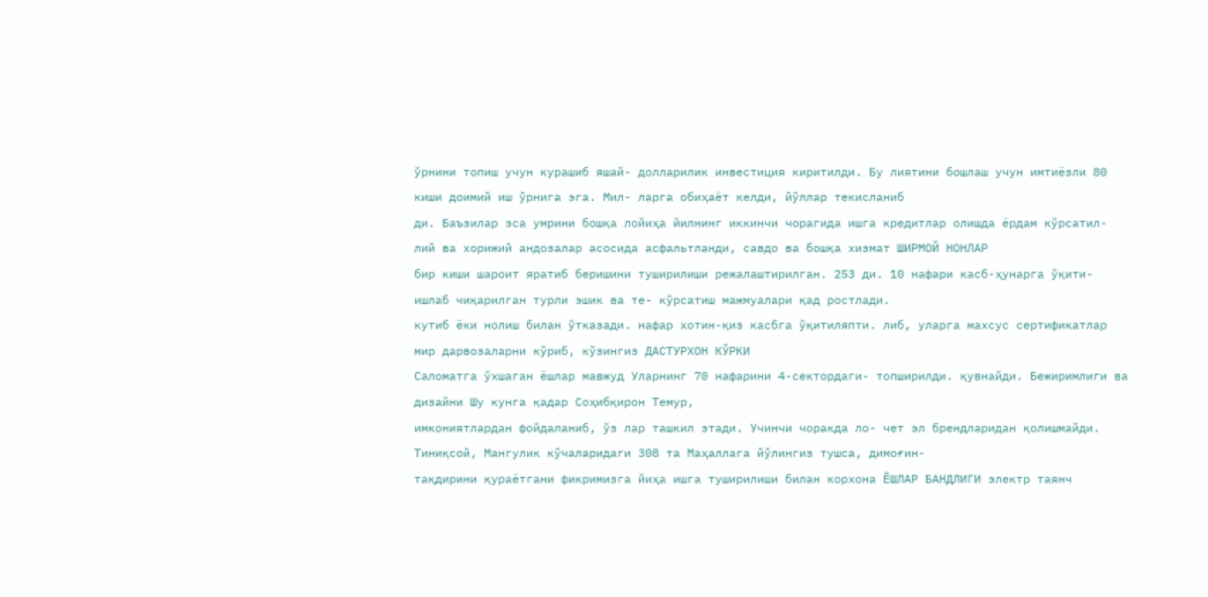ўрнини топиш учун курашиб яшай- долларилик инвестиция киритилди. Бу лиятини бошлаш учун имтиёзли 80 киши доимий иш ўрнига эга. Мил- ларга обиҳаёт келди, йўллар текисланиб
ди. Баъзилар эса умрини бошқа лойиҳа йилнинг иккинчи чорагида ишга кредитлар олишда ёрдам кўрсатил- лий ва хорижий андозалар асосида асфальтланди, савдо ва бошқа хизмат ШИРМОЙ НОНЛАР
бир киши шароит яратиб беришини туширилиши режалаштирилган. 253 ди. 10 нафари касб-ҳунарга ўқити- ишлаб чиқарилган турли эшик ва те- кўрсатиш мажмуалари қад ростлади.
кутиб ёки нолиш билан ўтказади. нафар хотин-қиз касбга ўқитиляпти. либ, уларга махсус сертификатлар мир дарвозаларни кўриб, кўзингиз ДАСТУРХОН КЎРКИ
Саломатга ўхшаган ёшлар мавжуд Уларнинг 70 нафарини 4-сектордаги- топширилди. қувнайди. Бежиримлиги ва дизайни Шу кунга қадар Соҳибқирон Темур,
имкониятлардан фойдаланиб, ўз лар ташкил этади. Учинчи чоракда ло- чет эл брендларидан қолишмайди. Тиниқсой, Мангулик кўчаларидаги 308 та Маҳаллага йўлингиз тушса, димоғин-
тақдирини қураётгани фикримизга йиҳа ишга туширилиши билан корхона ЁШЛАР БАНДЛИГИ электр таянч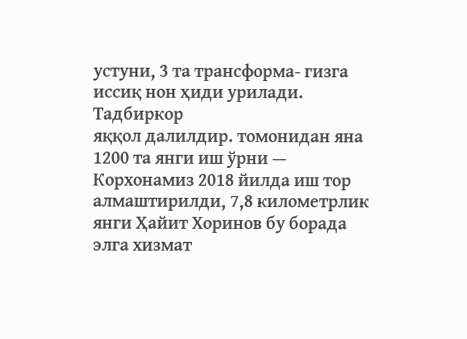устуни, 3 та трансформа- гизга иссиқ нон ҳиди урилади. Тадбиркор
яққол далилдир. томонидан яна 1200 та янги иш ўрни — Корхонамиз 2018 йилда иш тор алмаштирилди, 7,8 километрлик янги Ҳайит Хоринов бу борада элга хизмат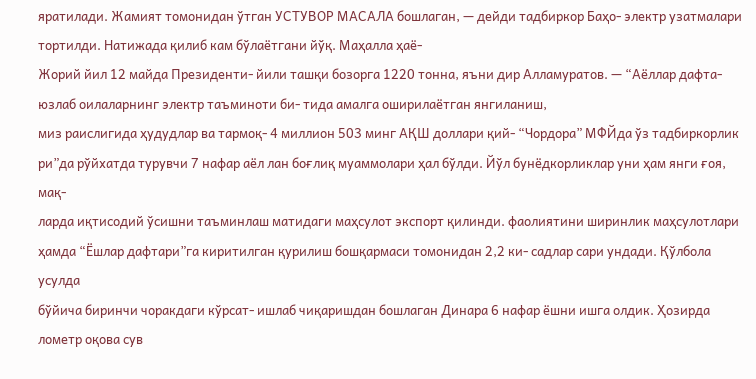яратилади. Жамият томонидан ўтган УСТУВОР МАСАЛА бошлаган, — дейди тадбиркор Баҳо- электр узатмалари тортилди. Натижада қилиб кам бўлаётгани йўқ. Маҳалла ҳаё-
Жорий йил 12 майда Президенти- йили ташқи бозорга 1220 тонна, яъни дир Алламуратов. — “Аёллар дафта- юзлаб оилаларнинг электр таъминоти би- тида амалга оширилаётган янгиланиш,
миз раислигида ҳудудлар ва тармоқ- 4 миллион 503 минг АҚШ доллари қий- “Чордора” МФЙда ўз тадбиркорлик ри”да рўйхатда турувчи 7 нафар аёл лан боғлиқ муаммолари ҳал бўлди. Йўл бунёдкорликлар уни ҳам янги ғоя, мақ-
ларда иқтисодий ўсишни таъминлаш матидаги маҳсулот экспорт қилинди. фаолиятини ширинлик маҳсулотлари ҳамда “Ёшлар дафтари”га киритилган қурилиш бошқармаси томонидан 2,2 ки- садлар сари ундади. Қўлбола усулда
бўйича биринчи чоракдаги кўрсат- ишлаб чиқаришдан бошлаган Динара 6 нафар ёшни ишга олдик. Ҳозирда лометр оқова сув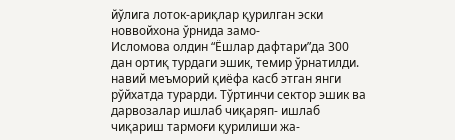йўлига лоток-ариқлар қурилган эски новвойхона ўрнида замо-
Исломова олдин “Ёшлар дафтари”да 300 дан ортиқ турдаги эшик, темир ўрнатилди. навий меъморий қиёфа касб этган янги
рўйхатда турарди. Тўртинчи сектор эшик ва дарвозалар ишлаб чиқаряп- ишлаб чиқариш тармоғи қурилиши жа-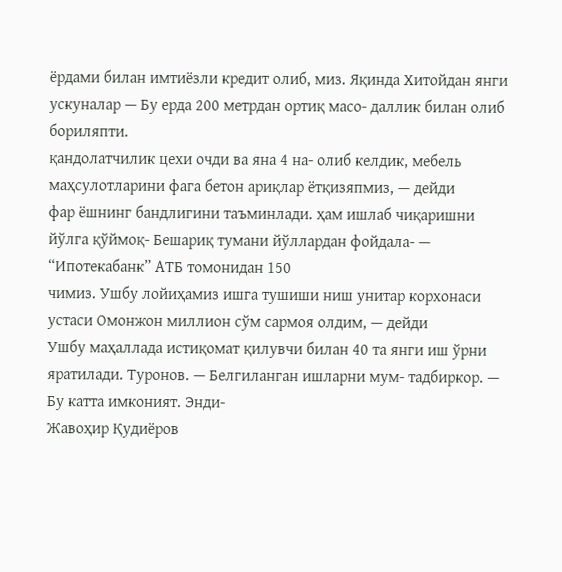ёрдами билан имтиёзли кредит олиб, миз. Яқинда Хитойдан янги ускуналар — Бу ерда 200 метрдан ортиқ масо- даллик билан олиб бориляпти.
қандолатчилик цехи очди ва яна 4 на- олиб келдик, мебель маҳсулотларини фага бетон ариқлар ётқизяпмиз, — дейди
фар ёшнинг бандлигини таъминлади. ҳам ишлаб чиқаришни йўлга қўймоқ- Бешариқ тумани йўллардан фойдала- — “Ипотекабанк” АТБ томонидан 150
чимиз. Ушбу лойиҳамиз ишга тушиши ниш унитар корхонаси устаси Омонжон миллион сўм сармоя олдим, — дейди
Ушбу маҳаллада истиқомат қилувчи билан 40 та янги иш ўрни яратилади. Туронов. — Белгиланган ишларни мум- тадбиркор. — Бу катта имконият. Энди-
Жавоҳир Қудиёров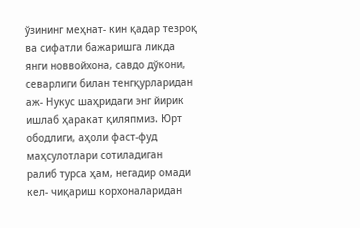ўзининг меҳнат- кин қадар тезроқ ва сифатли бажаришга ликда янги новвойхона, савдо дўкони,
севарлиги билан тенгқурларидан аж- Нукус шаҳридаги энг йирик ишлаб ҳаракат қиляпмиз. Юрт ободлиги, аҳоли фаст-фуд маҳсулотлари сотиладиган
ралиб турса ҳам, негадир омади кел- чиқариш корхоналаридан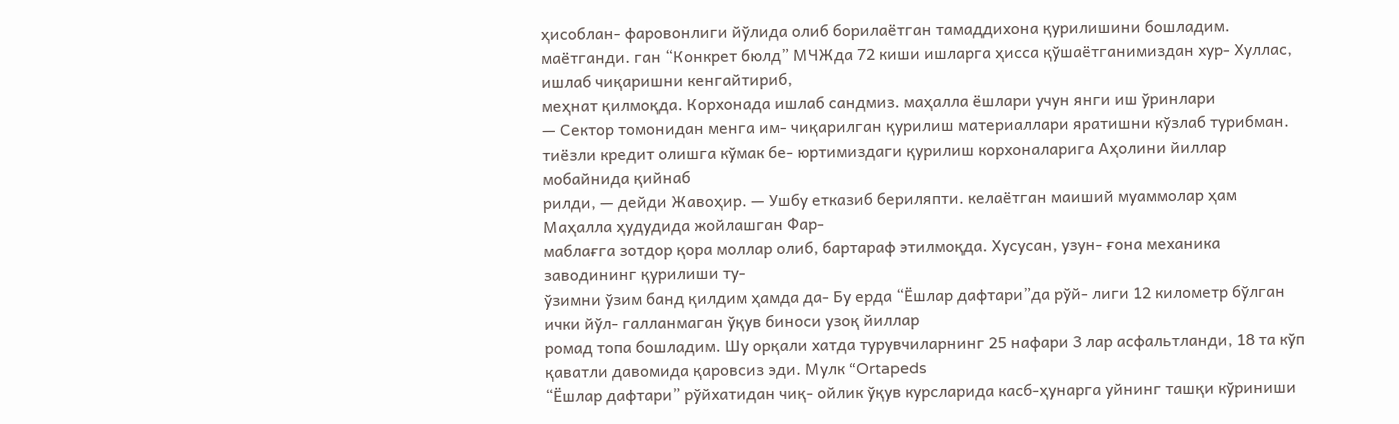ҳисоблан- фаровонлиги йўлида олиб борилаётган тамаддихона қурилишини бошладим.
маётганди. ган “Конкрет бюлд” МЧЖда 72 киши ишларга ҳисса қўшаётганимиздан хур- Хуллас, ишлаб чиқаришни кенгайтириб,
меҳнат қилмоқда. Корхонада ишлаб сандмиз. маҳалла ёшлари учун янги иш ўринлари
— Сектор томонидан менга им- чиқарилган қурилиш материаллари яратишни кўзлаб турибман.
тиёзли кредит олишга кўмак бе- юртимиздаги қурилиш корхоналарига Аҳолини йиллар мобайнида қийнаб
рилди, — дейди Жавоҳир. — Ушбу етказиб бериляпти. келаётган маиший муаммолар ҳам Маҳалла ҳудудида жойлашган Фар-
маблағга зотдор қора моллар олиб, бартараф этилмоқда. Хусусан, узун- ғона механика заводининг қурилиши ту-
ўзимни ўзим банд қилдим ҳамда да- Бу ерда “Ёшлар дафтари”да рўй- лиги 12 километр бўлган ички йўл- галланмаган ўқув биноси узоқ йиллар
ромад топа бошладим. Шу орқали хатда турувчиларнинг 25 нафари 3 лар асфальтланди, 18 та кўп қаватли давомида қаровсиз эди. Мулк “Ortapeds
“Ёшлар дафтари” рўйхатидан чиқ- ойлик ўқув курсларида касб-ҳунарга уйнинг ташқи кўриниши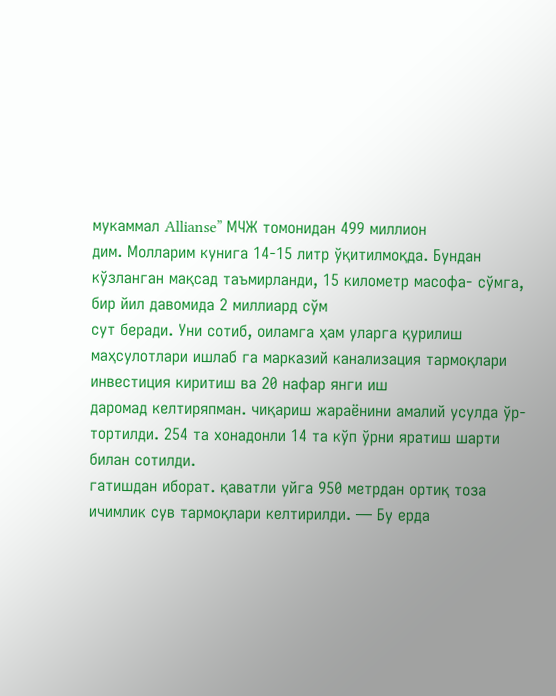мукаммал Allianse” МЧЖ томонидан 499 миллион
дим. Молларим кунига 14-15 литр ўқитилмоқда. Бундан кўзланган мақсад таъмирланди, 15 километр масофа- сўмга, бир йил давомида 2 миллиард сўм
сут беради. Уни сотиб, оиламга ҳам уларга қурилиш маҳсулотлари ишлаб га марказий канализация тармоқлари инвестиция киритиш ва 20 нафар янги иш
даромад келтиряпман. чиқариш жараёнини амалий усулда ўр- тортилди. 254 та хонадонли 14 та кўп ўрни яратиш шарти билан сотилди.
гатишдан иборат. қаватли уйга 950 метрдан ортиқ тоза
ичимлик сув тармоқлари келтирилди. — Бу ерда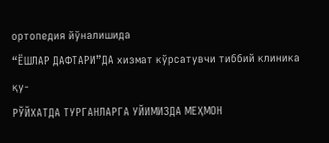ортопедия йўналишида
“ЁШЛАР ДАФТАРИ”ДА хизмат кўрсатувчи тиббий клиника қу-
РЎЙХАТДА ТУРГАНЛАРГА УЙИМИЗДА МЕҲМОН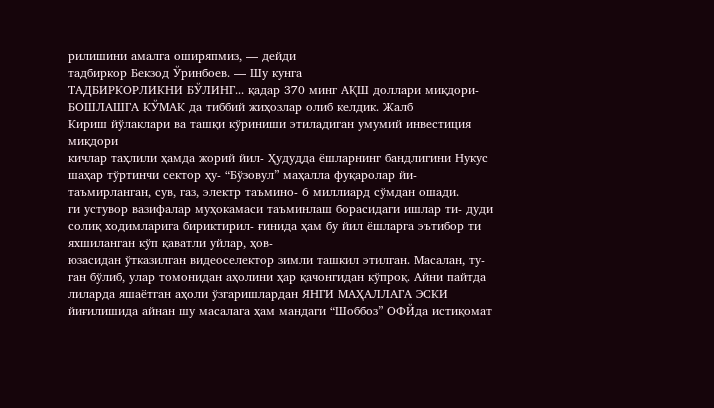рилишини амалга оширяпмиз, — дейди
тадбиркор Бекзод Ўринбоев. — Шу кунга
ТАДБИРКОРЛИКНИ БЎЛИНГ... қадар 370 минг АҚШ доллари миқдори-
БОШЛАШГА КЎМАК да тиббий жиҳозлар олиб келдик. Жалб
Кириш йўлаклари ва ташқи кўриниши этиладиган умумий инвестиция миқдори
кичлар таҳлили ҳамда жорий йил- Ҳудудда ёшларнинг бандлигини Нукус шаҳар тўртинчи сектор ҳу- “Бўзовул” маҳалла фуқаролар йи- таъмирланган, сув, газ, электр таъмино- 6 миллиард сўмдан ошади.
ги устувор вазифалар муҳокамаси таъминлаш борасидаги ишлар ти- дуди солиқ ходимларига бириктирил- ғинида ҳам бу йил ёшларга эътибор ти яхшиланган кўп қаватли уйлар, ҳов-
юзасидан ўтказилган видеоселектор зимли ташкил этилган. Масалан, ту- ган бўлиб, улар томонидан аҳолини ҳар қачонгидан кўпроқ. Айни пайтда лиларда яшаётган аҳоли ўзгаришлардан ЯНГИ МАҲАЛЛАГА ЭСКИ
йиғилишида айнан шу масалага ҳам мандаги “Шоббоз” ОФЙда истиқомат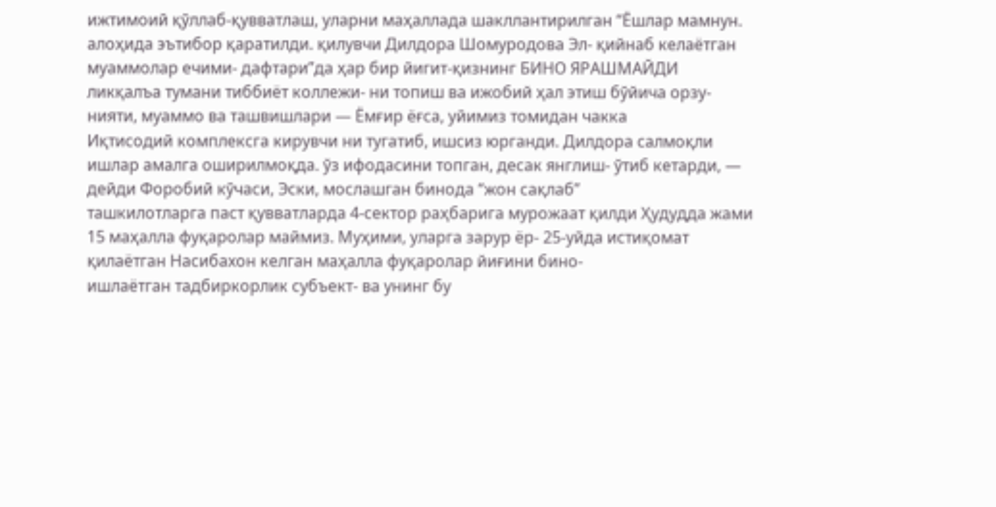ижтимоий қўллаб-қувватлаш, уларни маҳаллада шакллантирилган “Ёшлар мамнун.
алоҳида эътибор қаратилди. қилувчи Дилдора Шомуродова Эл- қийнаб келаётган муаммолар ечими- дафтари”да ҳар бир йигит-қизнинг БИНО ЯРАШМАЙДИ
ликқалъа тумани тиббиёт коллежи- ни топиш ва ижобий ҳал этиш бўйича орзу-нияти, муаммо ва ташвишлари — Ёмғир ёғса, уйимиз томидан чакка
Иқтисодий комплексга кирувчи ни тугатиб, ишсиз юрганди. Дилдора салмоқли ишлар амалга оширилмоқда. ўз ифодасини топган, десак янглиш- ўтиб кетарди, — дейди Форобий кўчаси, Эски, мослашган бинода “жон сақлаб”
ташкилотларга паст қувватларда 4-сектор раҳбарига мурожаат қилди Ҳудудда жами 15 маҳалла фуқаролар маймиз. Муҳими, уларга зарур ёр- 25-уйда истиқомат қилаётган Насибахон келган маҳалла фуқаролар йиғини бино-
ишлаётган тадбиркорлик субъект- ва унинг бу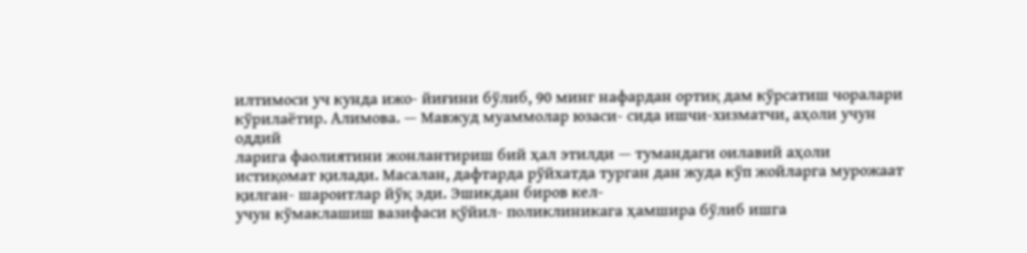илтимоси уч кунда ижо- йиғини бўлиб, 90 минг нафардан ортиқ дам кўрсатиш чоралари кўрилаётир. Алимова. — Мавжуд муаммолар юзаси- сида ишчи-хизматчи, аҳоли учун оддий
ларига фаолиятини жонлантириш бий ҳал этилди — тумандаги оилавий аҳоли истиқомат қилади. Масалан, дафтарда рўйхатда турган дан жуда кўп жойларга мурожаат қилган- шароитлар йўқ эди. Эшикдан биров кел-
учун кўмаклашиш вазифаси қўйил- поликлиникага ҳамшира бўлиб ишга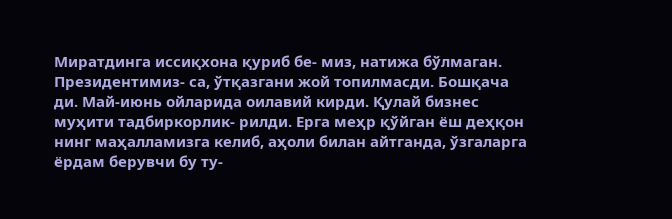Миратдинга иссиқхона қуриб бе- миз, натижа бўлмаган. Президентимиз- са, ўтқазгани жой топилмасди. Бошқача
ди. Май-июнь ойларида оилавий кирди. Қулай бизнес муҳити тадбиркорлик- рилди. Ерга меҳр қўйган ёш деҳқон нинг маҳалламизга келиб, аҳоли билан айтганда, ўзгаларга ёрдам берувчи бу ту-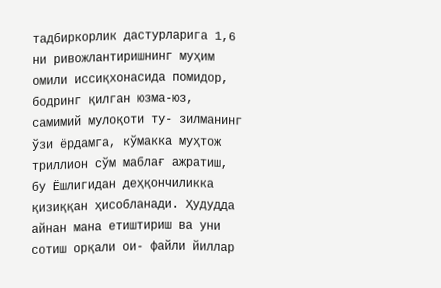тадбиркорлик дастурларига 1,6 ни ривожлантиришнинг муҳим омили иссиқхонасида помидор, бодринг қилган юзма-юз, самимий мулоқоти ту- зилманинг ўзи ёрдамга, кўмакка муҳтож
триллион сўм маблағ ажратиш, бу Ёшлигидан деҳқончиликка қизиққан ҳисобланади. Ҳудудда айнан мана етиштириш ва уни сотиш орқали ои- файли йиллар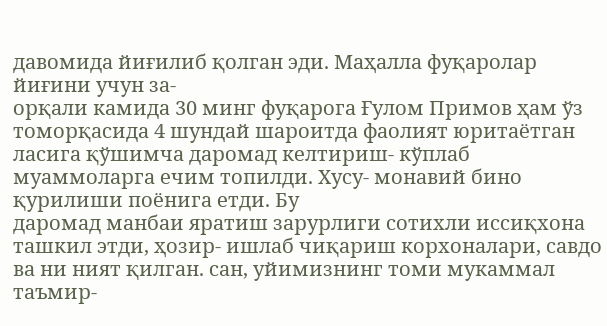давомида йиғилиб қолган эди. Маҳалла фуқаролар йиғини учун за-
орқали камида 30 минг фуқарога Ғулом Примов ҳам ўз томорқасида 4 шундай шароитда фаолият юритаётган ласига қўшимча даромад келтириш- кўплаб муаммоларга ечим топилди. Хусу- монавий бино қурилиши поёнига етди. Бу
даромад манбаи яратиш зарурлиги сотихли иссиқхона ташкил этди, ҳозир- ишлаб чиқариш корхоналари, савдо ва ни ният қилган. сан, уйимизнинг томи мукаммал таъмир-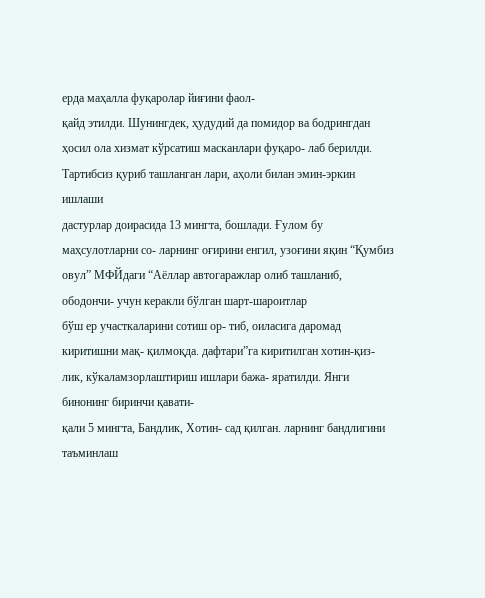ерда маҳалла фуқаролар йиғини фаол-
қайд этилди. Шунингдек, ҳудудий да помидор ва бодрингдан ҳосил ола хизмат кўрсатиш масканлари фуқаро- лаб берилди. Тартибсиз қуриб ташланган лари, аҳоли билан эмин-эркин ишлаши
дастурлар доирасида 13 мингта, бошлади. Ғулом бу маҳсулотларни со- ларнинг оғирини енгил, узоғини яқин “Қумбиз овул” МФЙдаги “Аёллар автогаражлар олиб ташланиб, ободончи- учун керакли бўлган шарт-шароитлар
бўш ер участкаларини сотиш ор- тиб, оиласига даромад киритишни мақ- қилмоқда. дафтари”га киритилган хотин-қиз- лик, кўкаламзорлаштириш ишлари бажа- яратилди. Янги бинонинг биринчи қавати-
қали 5 мингта, Бандлик, Хотин- сад қилган. ларнинг бандлигини таъминлаш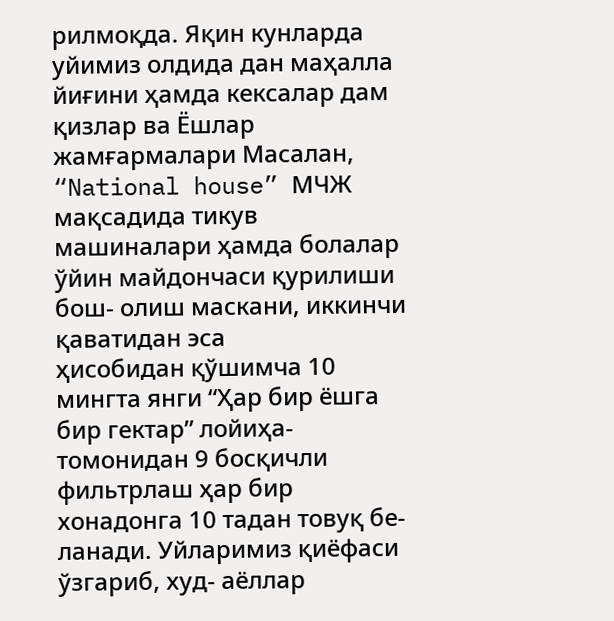рилмоқда. Яқин кунларда уйимиз олдида дан маҳалла йиғини ҳамда кексалар дам
қизлар ва Ёшлар жамғармалари Масалан, “National house” МЧЖ мақсадида тикув машиналари ҳамда болалар ўйин майдончаси қурилиши бош- олиш маскани, иккинчи қаватидан эса
ҳисобидан қўшимча 10 мингта янги “Ҳар бир ёшга бир гектар” лойиҳа- томонидан 9 босқичли фильтрлаш ҳар бир хонадонга 10 тадан товуқ бе- ланади. Уйларимиз қиёфаси ўзгариб, худ- аёллар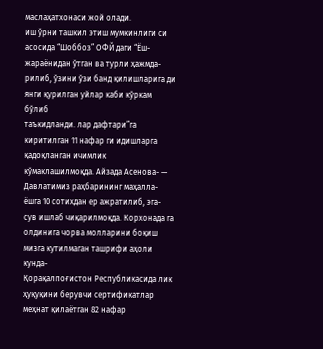маслаҳатхонаси жой олади.
иш ўрни ташкил этиш мумкинлиги си асосида “Шоббоз” ОФЙ даги “Ёш- жараёнидан ўтган ва турли ҳажмда- рилиб, ўзини ўзи банд қилишларига ди янги қурилган уйлар каби кўркам бўлиб
таъкидланди. лар дафтари”га киритилган 11 нафар ги идишларга қадоқланган ичимлик кўмаклашилмоқда. Айзада Асенова- — Давлатимиз раҳбарининг маҳалла-
ёшга 10 сотихдан ер ажратилиб, эга- сув ишлаб чиқарилмоқда. Корхонада га олдинига чорва молларини боқиш мизга кутилмаган ташрифи аҳоли кунда-
Қорақалпоғистон Республикасида лик ҳуқуқини берувчи сертификатлар меҳнат қилаётган 82 нафар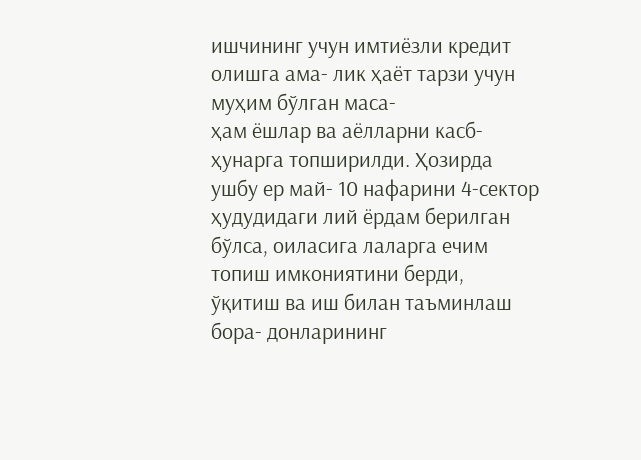ишчининг учун имтиёзли кредит олишга ама- лик ҳаёт тарзи учун муҳим бўлган маса-
ҳам ёшлар ва аёлларни касб-ҳунарга топширилди. Ҳозирда ушбу ер май- 10 нафарини 4-сектор ҳудудидаги лий ёрдам берилган бўлса, оиласига лаларга ечим топиш имкониятини берди,
ўқитиш ва иш билан таъминлаш бора- донларининг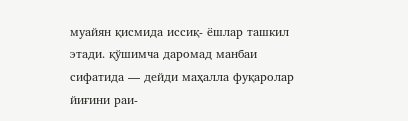муайян қисмида иссиқ- ёшлар ташкил этади. қўшимча даромад манбаи сифатида — дейди маҳалла фуқаролар йиғини раи-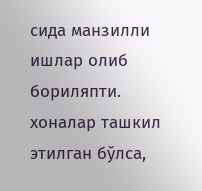сида манзилли ишлар олиб бориляпти. хоналар ташкил этилган бўлса,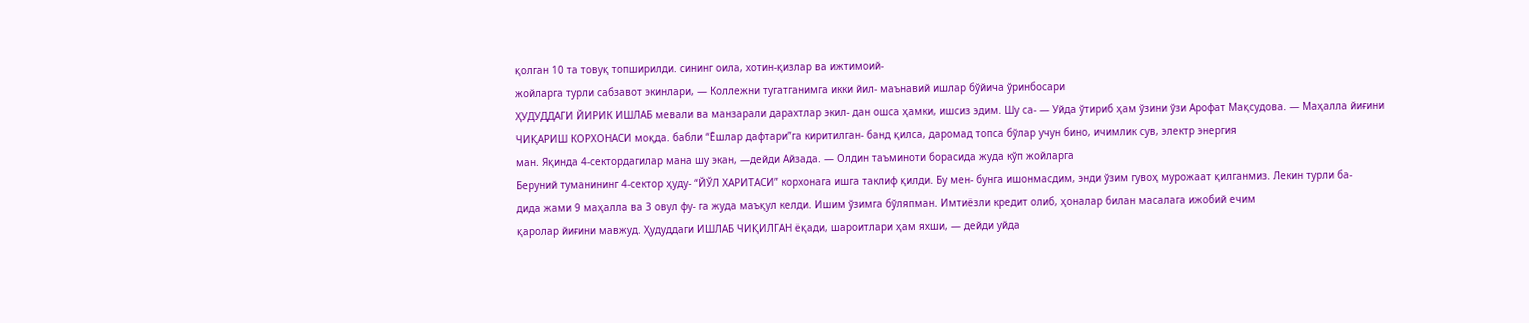қолган 10 та товуқ топширилди. сининг оила, хотин-қизлар ва ижтимоий-
жойларга турли сабзавот экинлари, — Коллежни тугатганимга икки йил- маънавий ишлар бўйича ўринбосари
ҲУДУДДАГИ ЙИРИК ИШЛАБ мевали ва манзарали дарахтлар экил- дан ошса ҳамки, ишсиз эдим. Шу са- — Уйда ўтириб ҳам ўзини ўзи Арофат Мақсудова. — Маҳалла йиғини
ЧИҚАРИШ КОРХОНАСИ моқда. бабли “Ёшлар дафтари”га киритилган- банд қилса, даромад топса бўлар учун бино, ичимлик сув, электр энергия
ман. Яқинда 4-сектордагилар мана шу экан, —дейди Айзада. — Олдин таъминоти борасида жуда кўп жойларга
Беруний туманининг 4-сектор ҳуду- “ЙЎЛ ХАРИТАСИ” корхонага ишга таклиф қилди. Бу мен- бунга ишонмасдим, энди ўзим гувоҳ мурожаат қилганмиз. Лекин турли ба-
дида жами 9 маҳалла ва 3 овул фу- га жуда маъқул келди. Ишим ўзимга бўляпман. Имтиёзли кредит олиб, ҳоналар билан масалага ижобий ечим
қаролар йиғини мавжуд. Ҳудуддаги ИШЛАБ ЧИҚИЛГАН ёқади, шароитлари ҳам яхши, — дейди уйда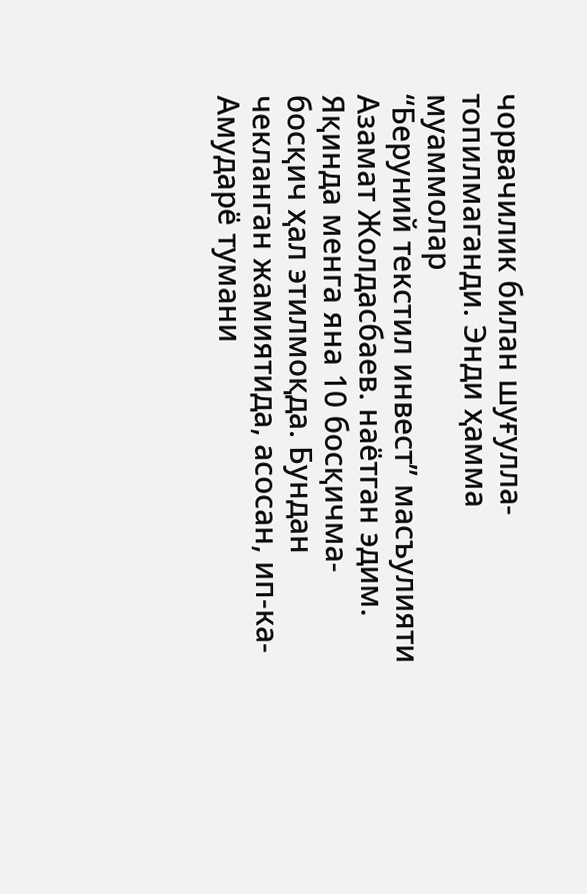чорвачилик билан шуғулла- топилмаганди. Энди ҳамма муаммолар
“Беруний текстил инвест” масъулияти Азамат Жолдасбаев. наётган эдим. Яқинда менга яна 10 босқичма-босқич ҳал этилмоқда. Бундан
чекланган жамиятида, асосан, ип-ка- Амударё тумани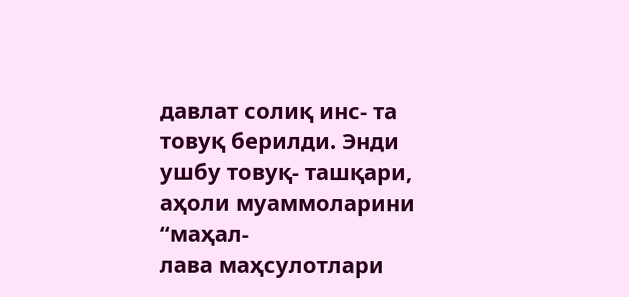давлат солиқ инс- та товуқ берилди. Энди ушбу товуқ- ташқари, аҳоли муаммоларини “маҳал-
лава маҳсулотлари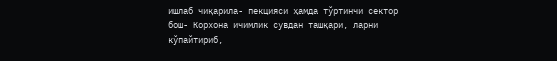ишлаб чиқарила- пекцияси ҳамда тўртинчи сектор бош- Корхона ичимлик сувдан ташқари, ларни кўпайтириб,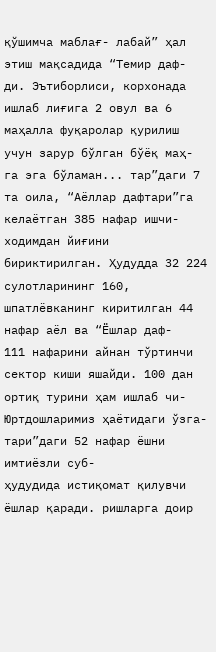қўшимча маблағ- лабай” ҳал этиш мақсадида “Темир даф-
ди. Эътиборлиси, корхонада ишлаб лиғига 2 овул ва 6 маҳалла фуқаролар қурилиш учун зарур бўлган бўёқ маҳ- га эга бўламан... тар”даги 7 та оила, “Аёллар дафтари”га
келаётган 385 нафар ишчи-ходимдан йиғини бириктирилган. Ҳудудда 32 224 сулотларининг 160, шпатлёвканинг киритилган 44 нафар аёл ва “Ёшлар даф-
111 нафарини айнан тўртинчи сектор киши яшайди. 100 дан ортиқ турини ҳам ишлаб чи- Юртдошларимиз ҳаётидаги ўзга- тари”даги 52 нафар ёшни имтиёзли суб-
ҳудудида истиқомат қилувчи ёшлар қаради. ришларга доир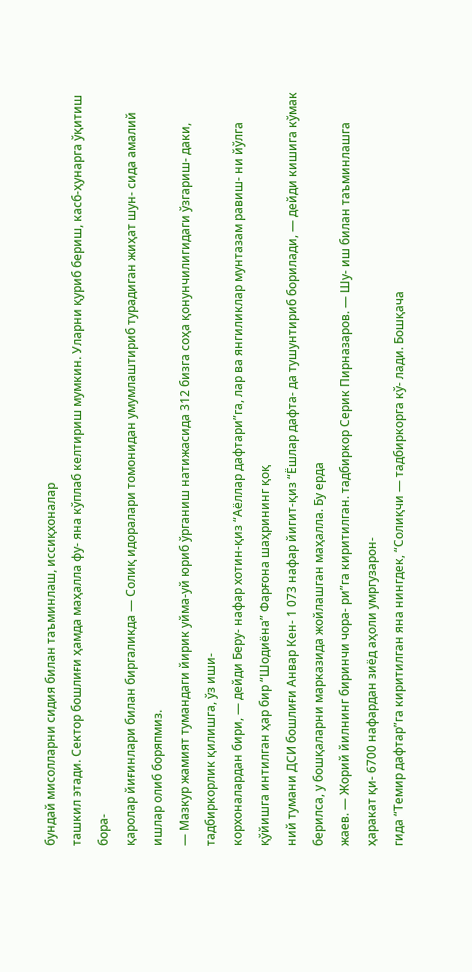бундай мисолларни сидия билан таъминлаш, иссиқхоналар
ташкил этади. Сектор бошлиғи ҳамда маҳалла фу- яна кўплаб келтириш мумкин. Уларни қуриб бериш, касб-ҳунарга ўқитиш бора-
қаролар йиғинлари билан биргаликда — Солиқ идоралари томонидан умумлаштириб турадиган жиҳат шун- сида амалий ишлар олиб боряпмиз.
— Мазкур жамият тумандаги йирик уйма-уй юриб ўрганиш натижасида 312 бизга соҳа қонунчилигидаги ўзгариш- даки, тадбиркорлик қилишга, ўз иши-
корхоналардан бири, — дейди Беру- нафар хотин-қиз “Аёллар дафтари”га, лар ва янгиликлар мунтазам равиш- ни йўлга қўйишга интилган ҳар бир “Шодиёна” Фарғона шаҳрининг қоқ
ний тумани ДСИ бошлиғи Анвар Кен- 1 073 нафар йигит-қиз “Ёшлар дафта- да тушунтириб борилади, — дейди кишига кўмак берилса, у бошқаларни марказида жойлашган маҳалла. Бу ерда
жаев. — Жорий йилнинг биринчи чора- ри”га киритилган. тадбиркор Серик Пирназаров. — Шу- иш билан таъминлашга ҳаракат қи- 6700 нафардан зиёд аҳоли умргузарон-
гида “Темир дафтар”га киритилган яна нингдек, “Солиқчи — тадбиркорга кў- лади. Бошқача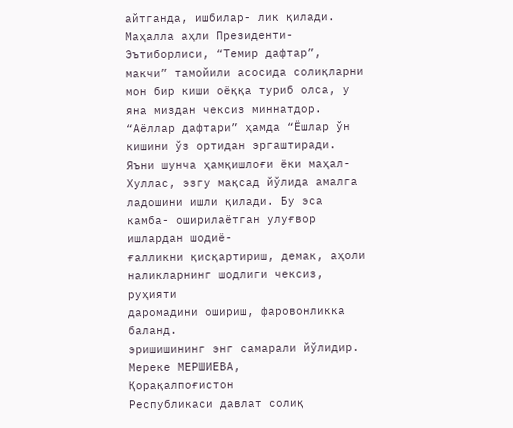айтганда, ишбилар- лик қилади. Маҳалла аҳли Президенти-
Эътиборлиси, “Темир дафтар”, макчи” тамойили асосида солиқларни мон бир киши оёққа туриб олса, у яна миздан чексиз миннатдор.
“Аёллар дафтари” ҳамда “Ёшлар ўн кишини ўз ортидан эргаштиради.
Яъни шунча ҳамқишлоғи ёки маҳал- Хуллас, эзгу мақсад йўлида амалга
ладошини ишли қилади. Бу эса камба- оширилаётган улуғвор ишлардан шодиё-
ғалликни қисқартириш, демак, аҳоли наликларнинг шодлиги чексиз, руҳияти
даромадини ошириш, фаровонликка баланд.
эришишининг энг самарали йўлидир.
Мереке МЕРШИЕВА,
Қорақалпоғистон
Республикаси давлат солиқ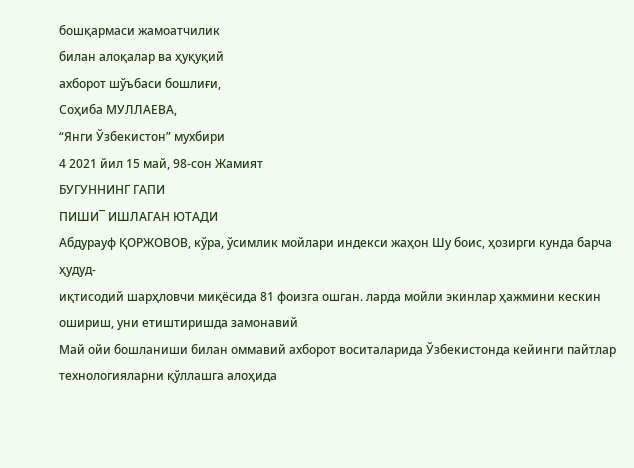бошқармаси жамоатчилик
билан алоқалар ва ҳуқуқий
ахборот шўъбаси бошлиғи,
Соҳиба МУЛЛАЕВА,
“Янги Ўзбекистон” мухбири
4 2021 йил 15 май, 98-сон Жамият
БУГУННИНГ ГАПИ
ПИШИ¯ ИШЛАГАН ЮТАДИ
Абдурауф ҚОРЖОВОВ, кўра, ўсимлик мойлари индекси жаҳон Шу боис, ҳозирги кунда барча ҳудуд-
иқтисодий шарҳловчи миқёсида 81 фоизга ошган. ларда мойли экинлар ҳажмини кескин
ошириш, уни етиштиришда замонавий
Май ойи бошланиши билан оммавий ахборот воситаларида Ўзбекистонда кейинги пайтлар технологияларни қўллашга алоҳида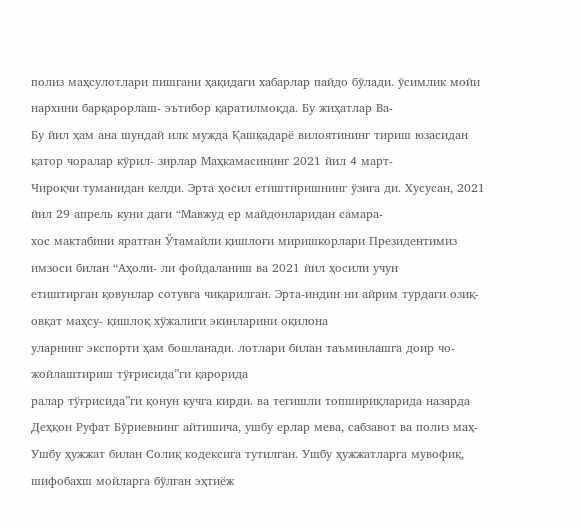полиз маҳсулотлари пишгани ҳақидаги хабарлар пайдо бўлади. ўсимлик мойи нархини барқарорлаш- эътибор қаратилмоқда. Бу жиҳатлар Ва-
Бу йил ҳам ана шундай илк мужда Қашқадарё вилоятининг тириш юзасидан қатор чоралар кўрил- зирлар Маҳкамасининг 2021 йил 4 март-
Чироқчи туманидан келди. Эрта ҳосил етиштиришнинг ўзига ди. Хусусан, 2021 йил 29 апрель куни даги “Мавжуд ер майдонларидан самара-
хос мактабини яратган Ўтамайли қишлоғи миришкорлари Президентимиз имзоси билан “Аҳоли- ли фойдаланиш ва 2021 йил ҳосили учун
етиштирган қовунлар сотувга чиқарилган. Эрта-индин ни айрим турдаги озиқ-овқат маҳсу- қишлоқ хўжалиги экинларини оқилона
уларнинг экспорти ҳам бошланади. лотлари билан таъминлашга доир чо- жойлаштириш тўғрисида”ги қарорида
ралар тўғрисида”ги қонун кучга кирди. ва тегишли топшириқларида назарда
Деҳқон Руфат Бўриевнинг айтишича, ушбу ерлар мева, сабзавот ва полиз маҳ- Ушбу ҳужжат билан Солиқ кодексига тутилган. Ушбу ҳужжатларга мувофиқ, шифобахш мойларга бўлган эҳтиёж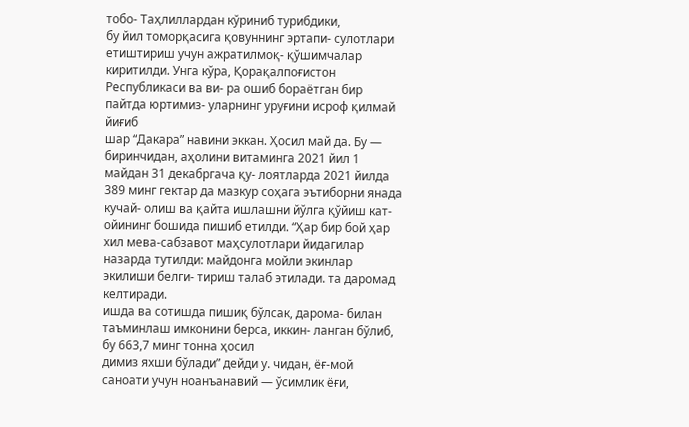тобо- Таҳлиллардан кўриниб турибдики,
бу йил томорқасига қовуннинг эртапи- сулотлари етиштириш учун ажратилмоқ- қўшимчалар киритилди. Унга кўра, Қорақалпоғистон Республикаси ва ви- ра ошиб бораётган бир пайтда юртимиз- уларнинг уруғини исроф қилмай йиғиб
шар “Дакара” навини эккан. Ҳосил май да. Бу — биринчидан, аҳолини витаминга 2021 йил 1 майдан 31 декабргача қу- лоятларда 2021 йилда 389 минг гектар да мазкур соҳага эътиборни янада кучай- олиш ва қайта ишлашни йўлга қўйиш кат-
ойининг бошида пишиб етилди. “Ҳар бир бой ҳар хил мева-сабзавот маҳсулотлари йидагилар назарда тутилди: майдонга мойли экинлар экилиши белги- тириш талаб этилади. та даромад келтиради.
ишда ва сотишда пишиқ бўлсак, дарома- билан таъминлаш имконини берса, иккин- ланган бўлиб, бу 663,7 минг тонна ҳосил
димиз яхши бўлади” дейди у. чидан, ёғ-мой саноати учун ноанъанавий — ўсимлик ёғи,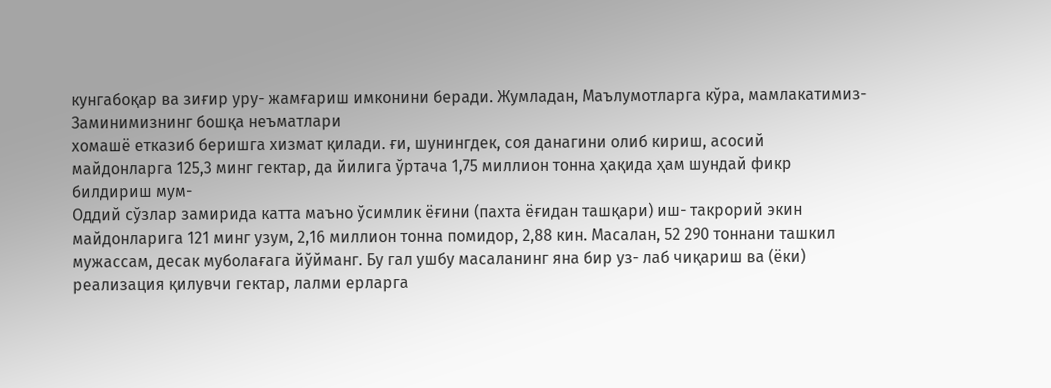кунгабоқар ва зиғир уру- жамғариш имконини беради. Жумладан, Маълумотларга кўра, мамлакатимиз- Заминимизнинг бошқа неъматлари
хомашё етказиб беришга хизмат қилади. ғи, шунингдек, соя данагини олиб кириш, асосий майдонларга 125,3 минг гектар, да йилига ўртача 1,75 миллион тонна ҳақида ҳам шундай фикр билдириш мум-
Оддий сўзлар замирида катта маъно ўсимлик ёғини (пахта ёғидан ташқари) иш- такрорий экин майдонларига 121 минг узум, 2,16 миллион тонна помидор, 2,88 кин. Масалан, 52 290 тоннани ташкил
мужассам, десак муболағага йўйманг. Бу гал ушбу масаланинг яна бир уз- лаб чиқариш ва (ёки) реализация қилувчи гектар, лалми ерларга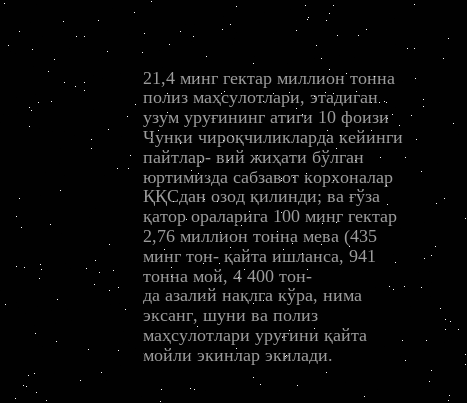21,4 минг гектар миллион тонна полиз маҳсулотлари, этадиган узум уруғининг атиги 10 фоизи
Чунки чироқчиликларда кейинги пайтлар- вий жиҳати бўлган юртимизда сабзавот корхоналар ҚҚСдан озод қилинди; ва ғўза қатор ораларига 100 минг гектар 2,76 миллион тонна мева (435 минг тон- қайта ишланса, 941 тонна мой, 4 400 тон-
да азалий нақлга кўра, нима эксанг, шуни ва полиз маҳсулотлари уруғини қайта мойли экинлар экилади.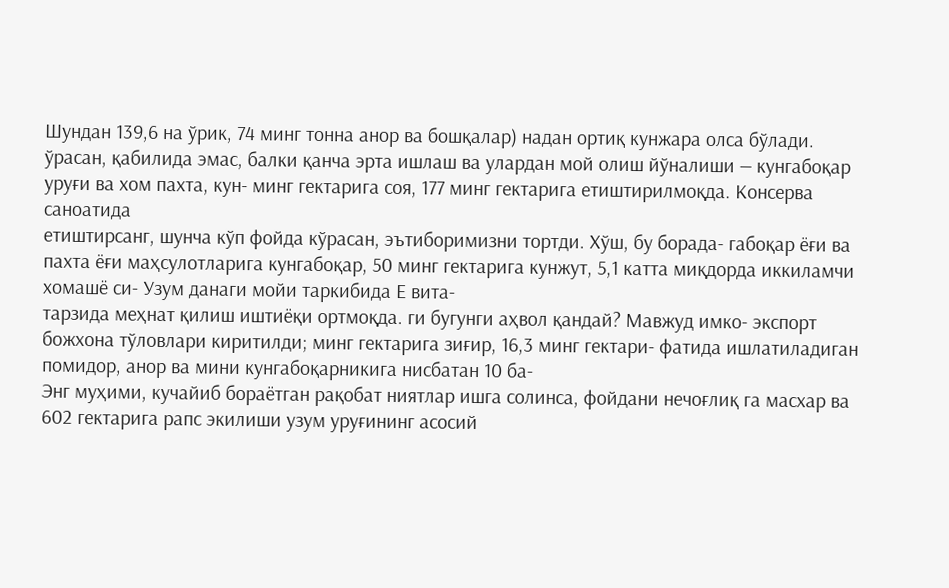Шундан 139,6 на ўрик, 74 минг тонна анор ва бошқалар) надан ортиқ кунжара олса бўлади.
ўрасан, қабилида эмас, балки қанча эрта ишлаш ва улардан мой олиш йўналиши — кунгабоқар уруғи ва хом пахта, кун- минг гектарига соя, 177 минг гектарига етиштирилмоқда. Консерва саноатида
етиштирсанг, шунча кўп фойда кўрасан, эътиборимизни тортди. Хўш, бу борада- габоқар ёғи ва пахта ёғи маҳсулотларига кунгабоқар, 50 минг гектарига кунжут, 5,1 катта миқдорда иккиламчи хомашё си- Узум данаги мойи таркибида Е вита-
тарзида меҳнат қилиш иштиёқи ортмоқда. ги бугунги аҳвол қандай? Мавжуд имко- экспорт божхона тўловлари киритилди; минг гектарига зиғир, 16,3 минг гектари- фатида ишлатиладиган помидор, анор ва мини кунгабоқарникига нисбатан 10 ба-
Энг муҳими, кучайиб бораётган рақобат ниятлар ишга солинса, фойдани нечоғлиқ га масхар ва 602 гектарига рапс экилиши узум уруғининг асосий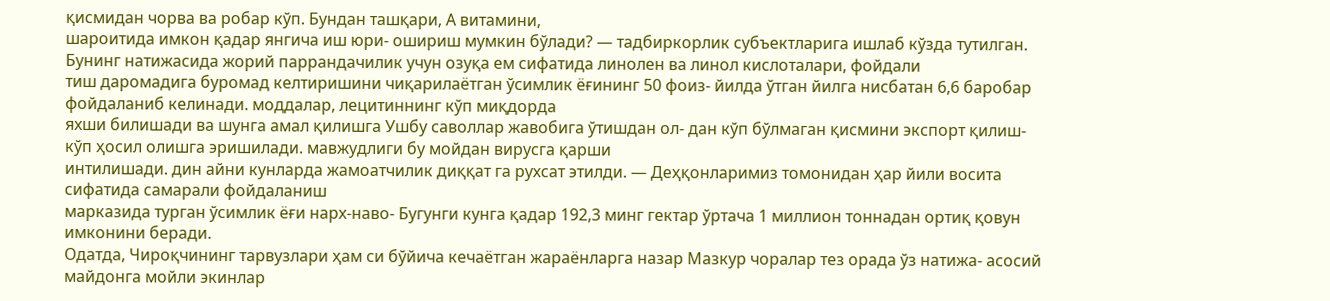қисмидан чорва ва робар кўп. Бундан ташқари, А витамини,
шароитида имкон қадар янгича иш юри- ошириш мумкин бўлади? — тадбиркорлик субъектларига ишлаб кўзда тутилган. Бунинг натижасида жорий паррандачилик учун озуқа ем сифатида линолен ва линол кислоталари, фойдали
тиш даромадига буромад келтиришини чиқарилаётган ўсимлик ёғининг 50 фоиз- йилда ўтган йилга нисбатан 6,6 баробар фойдаланиб келинади. моддалар, лецитиннинг кўп миқдорда
яхши билишади ва шунга амал қилишга Ушбу саволлар жавобига ўтишдан ол- дан кўп бўлмаган қисмини экспорт қилиш- кўп ҳосил олишга эришилади. мавжудлиги бу мойдан вирусга қарши
интилишади. дин айни кунларда жамоатчилик диққат га рухсат этилди. — Деҳқонларимиз томонидан ҳар йили восита сифатида самарали фойдаланиш
марказида турган ўсимлик ёғи нарх-наво- Бугунги кунга қадар 192,3 минг гектар ўртача 1 миллион тоннадан ортиқ қовун имконини беради.
Одатда, Чироқчининг тарвузлари ҳам си бўйича кечаётган жараёнларга назар Мазкур чоралар тез орада ўз натижа- асосий майдонга мойли экинлар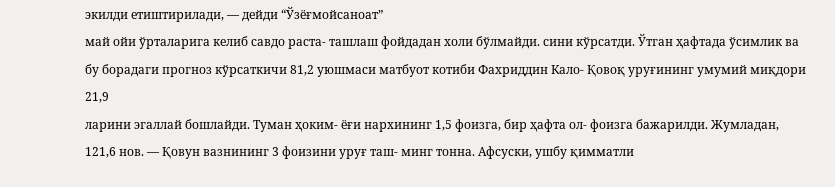экилди етиштирилади, — дейди “Ўзёғмойсаноат”
май ойи ўрталарига келиб савдо раста- ташлаш фойдадан холи бўлмайди. сини кўрсатди. Ўтган ҳафтада ўсимлик ва бу борадаги прогноз кўрсаткичи 81,2 уюшмаси матбуот котиби Фахриддин Кало- Қовоқ уруғининг умумий миқдори 21,9
ларини эгаллай бошлайди. Туман ҳоким- ёғи нархининг 1,5 фоизга, бир ҳафта ол- фоизга бажарилди. Жумладан, 121,6 нов. — Қовун вазнининг 3 фоизини уруғ таш- минг тонна. Афсуски, ушбу қимматли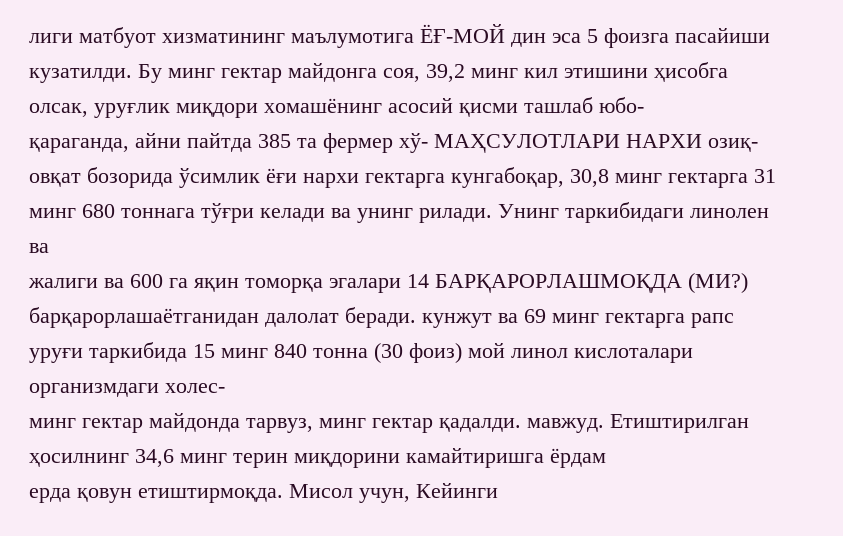лиги матбуот хизматининг маълумотига ЁҒ-МОЙ дин эса 5 фоизга пасайиши кузатилди. Бу минг гектар майдонга соя, 39,2 минг кил этишини ҳисобга олсак, уруғлик миқдори хомашёнинг асосий қисми ташлаб юбо-
қараганда, айни пайтда 385 та фермер хў- МАҲСУЛОТЛАРИ НАРХИ озиқ-овқат бозорида ўсимлик ёғи нархи гектарга кунгабоқар, 30,8 минг гектарга 31 минг 680 тоннага тўғри келади ва унинг рилади. Унинг таркибидаги линолен ва
жалиги ва 600 га яқин томорқа эгалари 14 БАРҚАРОРЛАШМОҚДА (МИ?) барқарорлашаётганидан далолат беради. кунжут ва 69 минг гектарга рапс уруғи таркибида 15 минг 840 тонна (30 фоиз) мой линол кислоталари организмдаги холес-
минг гектар майдонда тарвуз, минг гектар қадалди. мавжуд. Етиштирилган ҳосилнинг 34,6 минг терин миқдорини камайтиришга ёрдам
ерда қовун етиштирмоқда. Мисол учун, Кейинги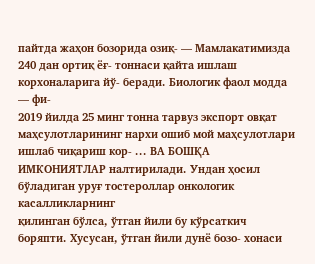пайтда жаҳон бозорида озиқ- — Мамлакатимизда 240 дан ортиқ ёғ- тоннаси қайта ишлаш корхоналарига йў- беради. Биологик фаол модда — фи-
2019 йилда 25 минг тонна тарвуз экспорт овқат маҳсулотларининг нархи ошиб мой маҳсулотлари ишлаб чиқариш кор- ... ВА БОШҚА ИМКОНИЯТЛАР налтирилади. Ундан ҳосил бўладиган уруғ тостероллар онкологик касалликларнинг
қилинган бўлса, ўтган йили бу кўрсаткич боряпти. Хусусан, ўтган йили дунё бозо- хонаси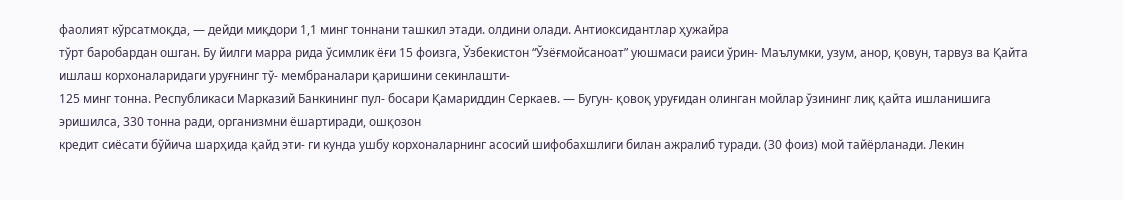фаолият кўрсатмоқда, — дейди миқдори 1,1 минг тоннани ташкил этади. олдини олади. Антиоксидантлар ҳужайра
тўрт баробардан ошган. Бу йилги марра рида ўсимлик ёғи 15 фоизга, Ўзбекистон “Ўзёғмойсаноат” уюшмаси раиси ўрин- Маълумки, узум, анор, қовун, тарвуз ва Қайта ишлаш корхоналаридаги уруғнинг тў- мембраналари қаришини секинлашти-
125 минг тонна. Республикаси Марказий Банкининг пул- босари Қамариддин Серкаев. — Бугун- қовоқ уруғидан олинган мойлар ўзининг лиқ қайта ишланишига эришилса, 330 тонна ради, организмни ёшартиради, ошқозон
кредит сиёсати бўйича шарҳида қайд эти- ги кунда ушбу корхоналарнинг асосий шифобахшлиги билан ажралиб туради. (30 фоиз) мой тайёрланади. Лекин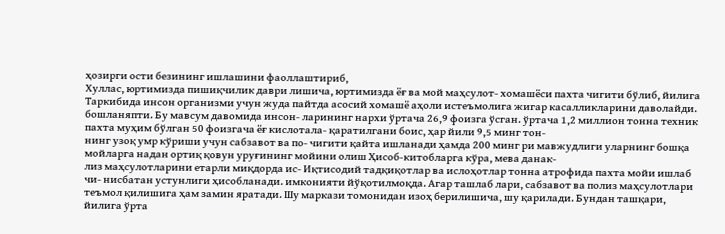ҳозирги ости безининг ишлашини фаоллаштириб,
Хуллас, юртимизда пишиқчилик даври лишича, юртимизда ёғ ва мой маҳсулот- хомашёси пахта чигити бўлиб, йилига Таркибида инсон организми учун жуда пайтда асосий хомашё аҳоли истеъмолига жигар касалликларини даволайди.
бошланяпти. Бу мавсум давомида инсон- ларининг нархи ўртача 26,9 фоизга ўсган. ўртача 1,2 миллион тонна техник пахта муҳим бўлган 50 фоизгача ёғ кислотала- қаратилгани боис, ҳар йили 9,5 минг тон-
нинг узоқ умр кўриши учун сабзавот ва по- чигити қайта ишланади ҳамда 200 минг ри мавжудлиги уларнинг бошқа мойларга надан ортиқ қовун уруғининг мойини олиш Ҳисоб-китобларга кўра, мева данак-
лиз маҳсулотларини етарли миқдорда ис- Иқтисодий тадқиқотлар ва ислоҳотлар тонна атрофида пахта мойи ишлаб чи- нисбатан устунлиги ҳисобланади. имконияти йўқотилмоқда. Агар ташлаб лари, сабзавот ва полиз маҳсулотлари
теъмол қилишига ҳам замин яратади. Шу маркази томонидан изоҳ берилишича, шу қарилади. Бундан ташқари, йилига ўрта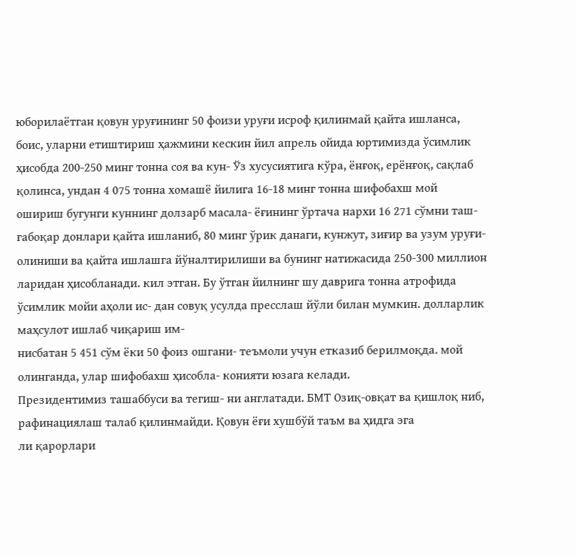юборилаётган қовун уруғининг 50 фоизи уруғи исроф қилинмай қайта ишланса,
боис, уларни етиштириш ҳажмини кескин йил апрель ойида юртимизда ўсимлик ҳисобда 200-250 минг тонна соя ва кун- Ўз хусусиятига кўра, ёнғоқ, ерёнғоқ, сақлаб қолинса, ундан 4 075 тонна хомашё йилига 16-18 минг тонна шифобахш мой
ошириш бугунги куннинг долзарб масала- ёғининг ўртача нархи 16 271 сўмни таш- габоқар донлари қайта ишланиб, 80 минг ўрик данаги, кунжут, зиғир ва узум уруғи- олиниши ва қайта ишлашга йўналтирилиши ва бунинг натижасида 250-300 миллион
ларидан ҳисобланади. кил этган. Бу ўтган йилнинг шу даврига тонна атрофида ўсимлик мойи аҳоли ис- дан совуқ усулда пресслаш йўли билан мумкин. долларлик маҳсулот ишлаб чиқариш им-
нисбатан 5 451 сўм ёки 50 фоиз ошгани- теъмоли учун етказиб берилмоқда. мой олинганда, улар шифобахш ҳисобла- конияти юзага келади.
Президентимиз ташаббуси ва тегиш- ни англатади. БМТ Озиқ-овқат ва қишлоқ ниб, рафинациялаш талаб қилинмайди. Қовун ёғи хушбўй таъм ва ҳидга эга
ли қарорлари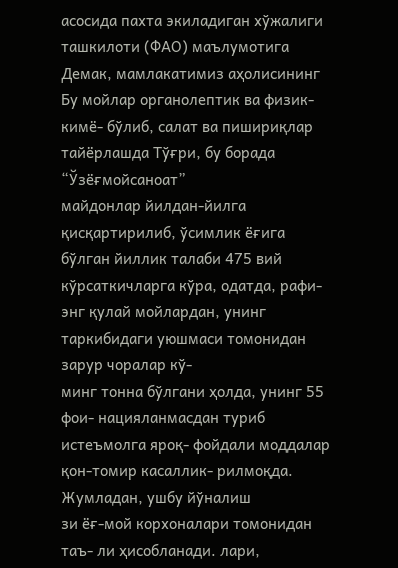асосида пахта экиладиган хўжалиги ташкилоти (ФАО) маълумотига Демак, мамлакатимиз аҳолисининг Бу мойлар органолептик ва физик-кимё- бўлиб, салат ва пишириқлар тайёрлашда Тўғри, бу борада “Ўзёғмойсаноат”
майдонлар йилдан-йилга қисқартирилиб, ўсимлик ёғига бўлган йиллик талаби 475 вий кўрсаткичларга кўра, одатда, рафи- энг қулай мойлардан, унинг таркибидаги уюшмаси томонидан зарур чоралар кў-
минг тонна бўлгани ҳолда, унинг 55 фои- нацияланмасдан туриб истеъмолга яроқ- фойдали моддалар қон-томир касаллик- рилмоқда. Жумладан, ушбу йўналиш
зи ёғ-мой корхоналари томонидан таъ- ли ҳисобланади. лари,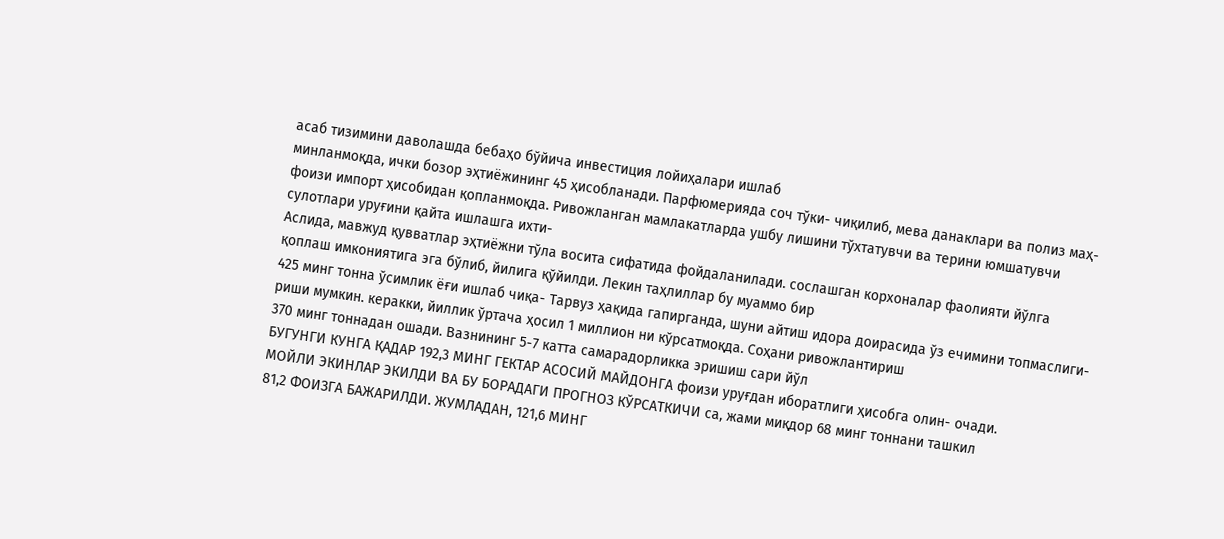асаб тизимини даволашда бебаҳо бўйича инвестиция лойиҳалари ишлаб
минланмоқда, ички бозор эҳтиёжининг 45 ҳисобланади. Парфюмерияда соч тўки- чиқилиб, мева данаклари ва полиз маҳ-
фоизи импорт ҳисобидан қопланмоқда. Ривожланган мамлакатларда ушбу лишини тўхтатувчи ва терини юмшатувчи сулотлари уруғини қайта ишлашга ихти-
Аслида, мавжуд қувватлар эҳтиёжни тўла восита сифатида фойдаланилади. сослашган корхоналар фаолияти йўлга
қоплаш имкониятига эга бўлиб, йилига қўйилди. Лекин таҳлиллар бу муаммо бир
425 минг тонна ўсимлик ёғи ишлаб чиқа- Тарвуз ҳақида гапирганда, шуни айтиш идора доирасида ўз ечимини топмаслиги-
риши мумкин. керакки, йиллик ўртача ҳосил 1 миллион ни кўрсатмоқда. Соҳани ривожлантириш
370 минг тоннадан ошади. Вазнининг 5-7 катта самарадорликка эришиш сари йўл
БУГУНГИ КУНГА ҚАДАР 192,3 МИНГ ГЕКТАР АСОСИЙ МАЙДОНГА фоизи уруғдан иборатлиги ҳисобга олин- очади.
МОЙЛИ ЭКИНЛАР ЭКИЛДИ ВА БУ БОРАДАГИ ПРОГНОЗ КЎРСАТКИЧИ са, жами миқдор 68 минг тоннани ташкил
81,2 ФОИЗГА БАЖАРИЛДИ. ЖУМЛАДАН, 121,6 МИНГ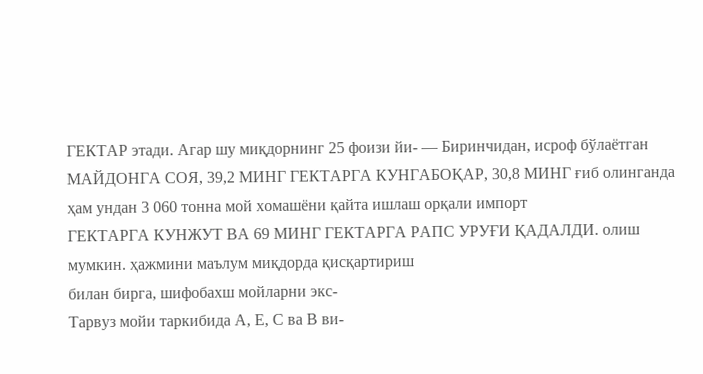ГЕКТАР этади. Агар шу миқдорнинг 25 фоизи йи- — Биринчидан, исроф бўлаётган
МАЙДОНГА СОЯ, 39,2 МИНГ ГЕКТАРГА КУНГАБОҚАР, 30,8 МИНГ ғиб олинганда ҳам ундан 3 060 тонна мой хомашёни қайта ишлаш орқали импорт
ГЕКТАРГА КУНЖУТ ВА 69 МИНГ ГЕКТАРГА РАПС УРУҒИ ҚАДАЛДИ. олиш мумкин. ҳажмини маълум миқдорда қисқартириш
билан бирга, шифобахш мойларни экс-
Тарвуз мойи таркибида А, Е, С ва В ви-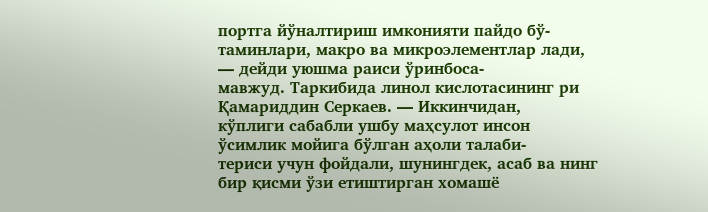портга йўналтириш имконияти пайдо бў-
таминлари, макро ва микроэлементлар лади, — дейди уюшма раиси ўринбоса-
мавжуд. Таркибида линол кислотасининг ри Қамариддин Серкаев. — Иккинчидан,
кўплиги сабабли ушбу маҳсулот инсон ўсимлик мойига бўлган аҳоли талаби-
териси учун фойдали, шунингдек, асаб ва нинг бир қисми ўзи етиштирган хомашё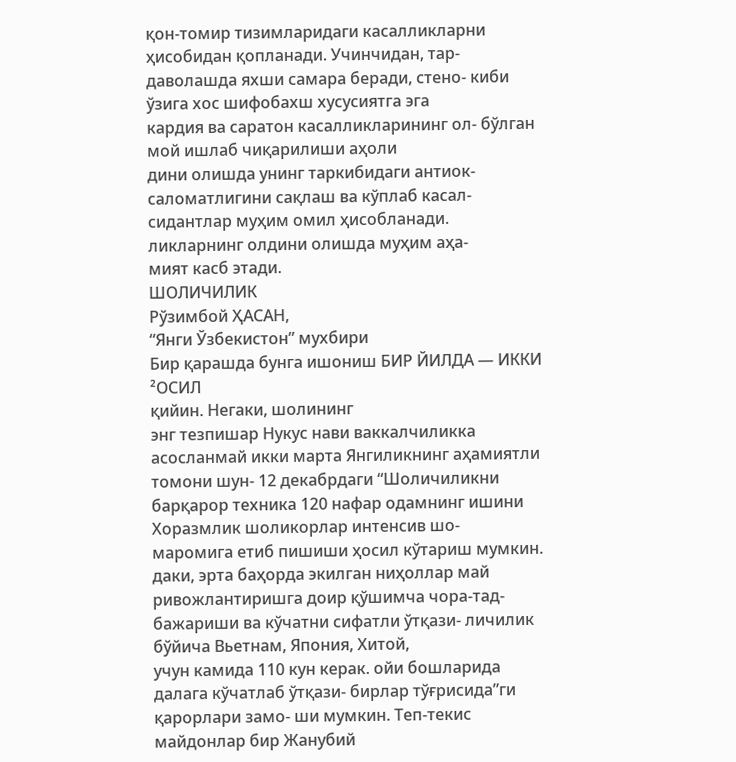қон-томир тизимларидаги касалликларни ҳисобидан қопланади. Учинчидан, тар-
даволашда яхши самара беради, стено- киби ўзига хос шифобахш хусусиятга эга
кардия ва саратон касалликларининг ол- бўлган мой ишлаб чиқарилиши аҳоли
дини олишда унинг таркибидаги антиок- саломатлигини сақлаш ва кўплаб касал-
сидантлар муҳим омил ҳисобланади. ликларнинг олдини олишда муҳим аҳа-
мият касб этади.
ШОЛИЧИЛИК
Рўзимбой ҲАСАН,
“Янги Ўзбекистон” мухбири
Бир қарашда бунга ишониш БИР ЙИЛДА — ИККИ ²ОСИЛ
қийин. Негаки, шолининг
энг тезпишар Нукус нави ваккалчиликка асосланмай икки марта Янгиликнинг аҳамиятли томони шун- 12 декабрдаги “Шоличиликни барқарор техника 120 нафар одамнинг ишини Хоразмлик шоликорлар интенсив шо-
маромига етиб пишиши ҳосил кўтариш мумкин. даки, эрта баҳорда экилган ниҳоллар май ривожлантиришга доир қўшимча чора-тад- бажариши ва кўчатни сифатли ўтқази- личилик бўйича Вьетнам, Япония, Хитой,
учун камида 110 кун керак. ойи бошларида далага кўчатлаб ўтқази- бирлар тўғрисида”ги қарорлари замо- ши мумкин. Теп-текис майдонлар бир Жанубий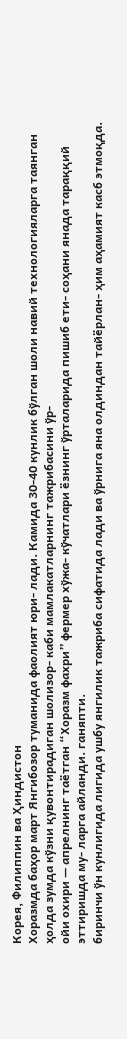Корея, Филиппин ва Ҳиндистон
Хоразмда баҳор март Янгибозор туманида фаолият юри- лади. Камида 30-40 кунлик бўлган шоли навий технологияларга таянган ҳолда зумда кўзни қувонтирадиган шолизор- каби мамлакатларнинг тажрибасини ўр-
ойи охири — апрелнинг таётган “Хоразм фахри” фермер хўжа- кўчатлари ёзнинг ўрталарида пишиб ети- соҳани янада тараққий эттиришда му- ларга айланди. ганяпти.
биринчи ўн кунлигида лигида ушбу янгилик тажриба сифатида лади ва ўрнига яна олдиндан тайёрлан- ҳим аҳамият касб этмоқда.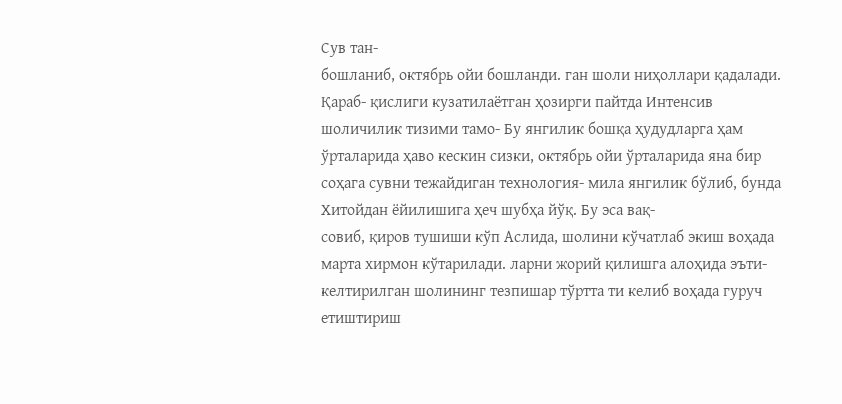Сув тан-
бошланиб, октябрь ойи бошланди. ган шоли ниҳоллари қадалади. Қараб- қислиги кузатилаётган ҳозирги пайтда Интенсив шоличилик тизими тамо- Бу янгилик бошқа ҳудудларга ҳам
ўрталарида ҳаво кескин сизки, октябрь ойи ўрталарида яна бир соҳага сувни тежайдиган технология- мила янгилик бўлиб, бунда Хитойдан ёйилишига ҳеч шубҳа йўқ. Бу эса вақ-
совиб, қиров тушиши кўп Аслида, шолини кўчатлаб экиш воҳада марта хирмон кўтарилади. ларни жорий қилишга алоҳида эъти- келтирилган шолининг тезпишар тўртта ти келиб воҳада гуруч етиштириш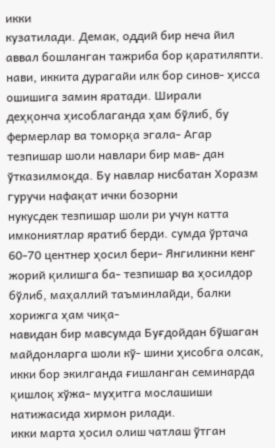икки
кузатилади. Демак, оддий бир неча йил аввал бошланган тажриба бор қаратиляпти. нави, иккита дурагайи илк бор синов- ҳисса ошишига замин яратади. Ширали
деҳқонча ҳисоблаганда ҳам бўлиб, бу фермерлар ва томорқа эгала- Агар тезпишар шоли навлари бир мав- дан ўтказилмоқда. Бу навлар нисбатан Хоразм гуручи нафақат ички бозорни
нукусдек тезпишар шоли ри учун катта имкониятлар яратиб берди. сумда ўртача 60-70 центнер ҳосил бери- Янгиликни кенг жорий қилишга ба- тезпишар ва ҳосилдор бўлиб, маҳаллий таъминлайди, балки хорижга ҳам чиқа-
навидан бир мавсумда Буғдойдан бўшаган майдонларга шоли кў- шини ҳисобга олсак, икки бор экилганда ғишланган семинарда қишлоқ хўжа- муҳитга мослашиши натижасида хирмон рилади.
икки марта ҳосил олиш чатлаш ўтган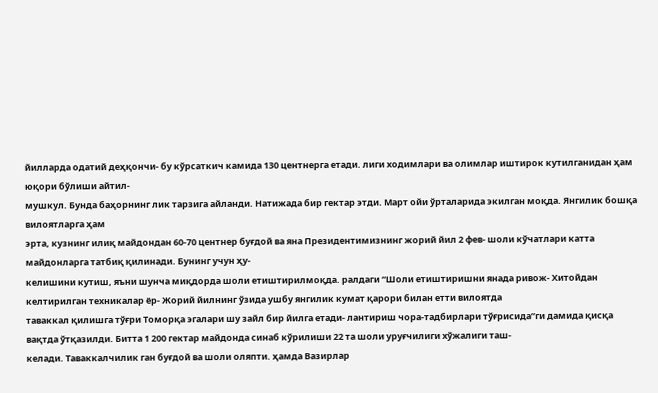йилларда одатий деҳқончи- бу кўрсаткич камида 130 центнерга етади. лиги ходимлари ва олимлар иштирок кутилганидан ҳам юқори бўлиши айтил-
мушкул. Бунда баҳорнинг лик тарзига айланди. Натижада бир гектар этди. Март ойи ўрталарида экилган моқда. Янгилик бошқа вилоятларга ҳам
эрта, кузнинг илиқ майдондан 60-70 центнер буғдой ва яна Президентимизнинг жорий йил 2 фев- шоли кўчатлари катта майдонларга татбиқ қилинади. Бунинг учун ҳу-
келишини кутиш, яъни шунча миқдорда шоли етиштирилмоқда. ралдаги “Шоли етиштиришни янада ривож- Хитойдан келтирилган техникалар ёр- Жорий йилнинг ўзида ушбу янгилик кумат қарори билан етти вилоятда
таваккал қилишга тўғри Томорқа эгалари шу зайл бир йилга етади- лантириш чора-тадбирлари тўғрисида”ги дамида қисқа вақтда ўтқазилди. Битта 1 200 гектар майдонда синаб кўрилиши 22 та шоли уруғчилиги хўжалиги таш-
келади. Таваккалчилик ган буғдой ва шоли оляпти. ҳамда Вазирлар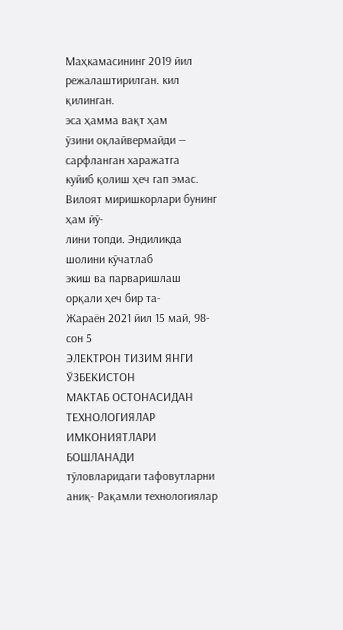Маҳкамасининг 2019 йил режалаштирилган. кил қилинган.
эса ҳамма вақт ҳам
ўзини оқлайвермайди —
сарфланган харажатга
куйиб қолиш ҳеч гап эмас.
Вилоят миришкорлари бунинг ҳам йў-
лини топди. Эндиликда шолини кўчатлаб
экиш ва парваришлаш орқали ҳеч бир та-
Жараён 2021 йил 15 май, 98-сон 5
ЭЛЕКТРОН ТИЗИМ ЯНГИ ЎЗБЕКИСТОН
МАКТАБ ОСТОНАСИДАН
ТЕХНОЛОГИЯЛАР
ИМКОНИЯТЛАРИ БОШЛАНАДИ
тўловларидаги тафовутларни аниқ- Рақамли технологиялар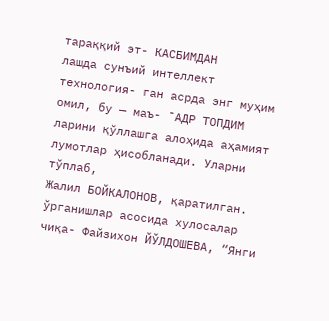тараққий эт- КАСБИМДАН
лашда сунъий интеллект технология- ган асрда энг муҳим омил, бу — маъ- ¯АДР ТОПДИМ
ларини қўллашга алоҳида аҳамият лумотлар ҳисобланади. Уларни тўплаб,
Жалил БОЙКАЛОНОВ, қаратилган. ўрганишлар асосида хулосалар чиқа- Файзихон ЙЎЛДОШЕВА, “Янги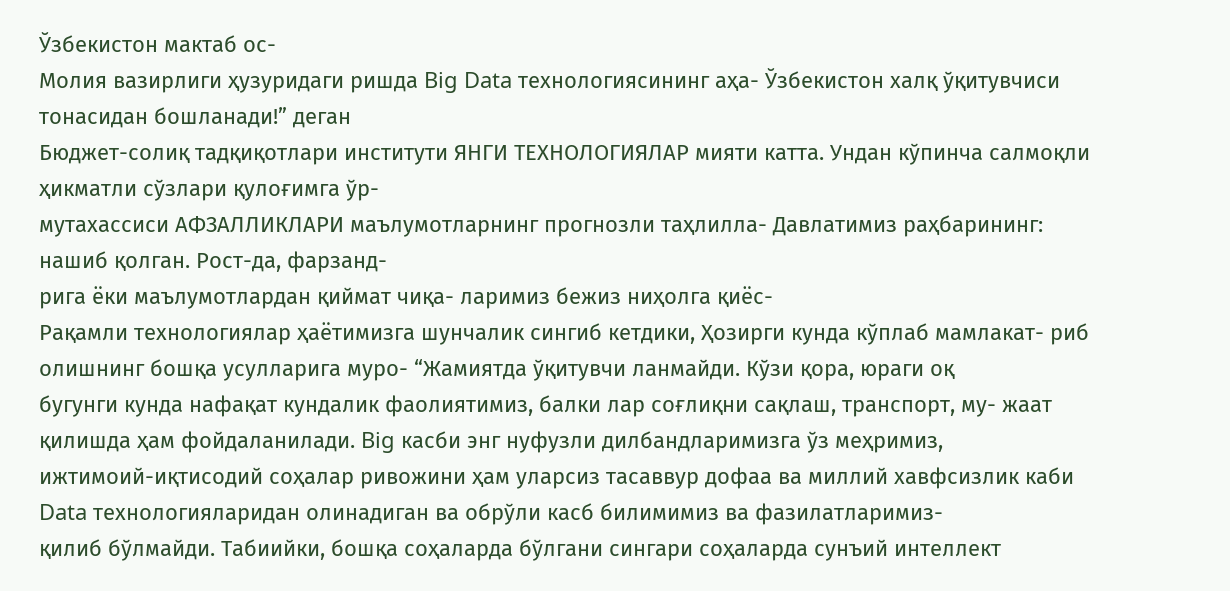Ўзбекистон мактаб ос-
Молия вазирлиги ҳузуридаги ришда Big Data технологиясининг аҳа- Ўзбекистон халқ ўқитувчиси тонасидан бошланади!” деган
Бюджет-солиқ тадқиқотлари институти ЯНГИ ТЕХНОЛОГИЯЛАР мияти катта. Ундан кўпинча салмоқли ҳикматли сўзлари қулоғимга ўр-
мутахассиси АФЗАЛЛИКЛАРИ маълумотларнинг прогнозли таҳлилла- Давлатимиз раҳбарининг: нашиб қолган. Рост-да, фарзанд-
рига ёки маълумотлардан қиймат чиқа- ларимиз бежиз ниҳолга қиёс-
Рақамли технологиялар ҳаётимизга шунчалик сингиб кетдики, Ҳозирги кунда кўплаб мамлакат- риб олишнинг бошқа усулларига муро- “Жамиятда ўқитувчи ланмайди. Кўзи қора, юраги оқ
бугунги кунда нафақат кундалик фаолиятимиз, балки лар соғлиқни сақлаш, транспорт, му- жаат қилишда ҳам фойдаланилади. Big касби энг нуфузли дилбандларимизга ўз меҳримиз,
ижтимоий-иқтисодий соҳалар ривожини ҳам уларсиз тасаввур дофаа ва миллий хавфсизлик каби Data технологияларидан олинадиган ва обрўли касб билимимиз ва фазилатларимиз-
қилиб бўлмайди. Табиийки, бошқа соҳаларда бўлгани сингари соҳаларда сунъий интеллект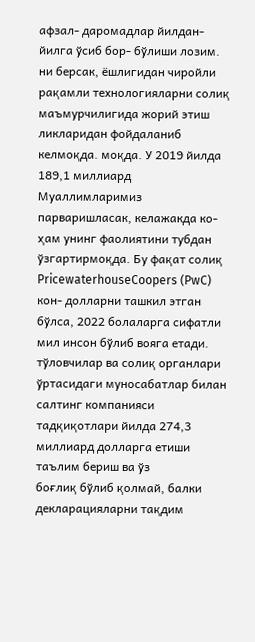афзал- даромадлар йилдан-йилга ўсиб бор- бўлиши лозим. ни берсак, ёшлигидан чиройли
pақамли технологияларни солиқ маъмурчилигида жорий этиш ликларидан фойдаланиб келмоқда. моқда. У 2019 йилда 189,1 миллиард Муаллимларимиз парваришласак, келажакда ко-
ҳам унинг фаолиятини тубдан ўзгартирмоқда. Бу фақат солиқ PricewaterhouseCoopers (PwC) кон- долларни ташкил этган бўлса, 2022 болаларга сифатли мил инсон бўлиб вояга етади.
тўловчилар ва солиқ органлари ўртасидаги муносабатлар билан салтинг компанияси тадқиқотлари йилда 274,3 миллиард долларга етиши таълим бериш ва ўз
боғлиқ бўлиб қолмай, балки декларацияларни тақдим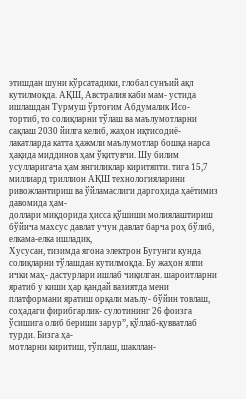этишдан шуни кўрсатадики, глобал сунъий ақл кутилмоқда. АҚШ, Австралия каби мам- устида ишлашдан Турмуш ўртоғим Абдумалик Исо-
тортиб, то солиқларни тўлаш ва маълумотларни сақлаш 2030 йилга келиб, жаҳон иқтисодиё- лакатларда катта ҳажмли маълумотлар бошқа нарса ҳақида миддинов ҳам ўқитувчи. Шу билим
усулларигача ҳам янгиликлар киритяпти. тига 15,7 миллиард триллион АҚШ технологияларини ривожлантириш ва ўйламаслиги даргоҳида ҳаётимиз давомида ҳам-
доллари миқдорида ҳисса қўшиши молиялаштириш бўйича махсус давлат учун давлат барча роҳ бўлиб, елкама-елка ишладик,
Хусусан, тизимда ягона электрон Бугунги кунда солиқларни тўлашдан кутилмоқда. Бу жаҳон ялпи ички маҳ- дастурлари ишлаб чиқилган. шароитларни яратиб у киши ҳар қандай вазиятда мени
платформани яратиш орқали маълу- бўйин товлаш, соҳадаги фирибгарлик- сулотининг 26 фоизга ўсишига олиб бериши зарур”, қўллаб-қувватлаб турди. Бизга ҳа-
мотларни киритиш, тўплаш, шакллан-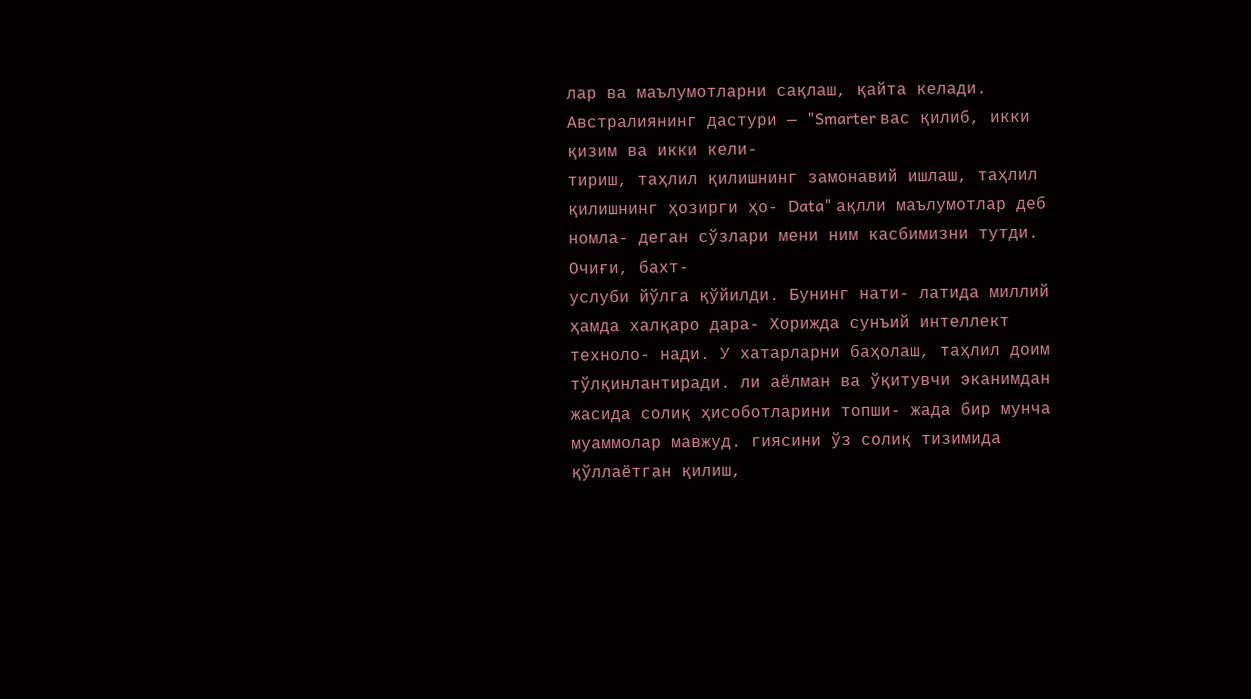лар ва маълумотларни сақлаш, қайта келади. Австралиянинг дастури — "Smarter вас қилиб, икки қизим ва икки кели-
тириш, таҳлил қилишнинг замонавий ишлаш, таҳлил қилишнинг ҳозирги ҳо- Data" aқлли маълумотлар деб номла- деган сўзлари мени ним касбимизни тутди. Очиғи, бахт-
услуби йўлга қўйилди. Бунинг нати- латида миллий ҳамда халқаро дара- Xорижда cунъий интеллект техноло- нади. У хатарларни баҳолаш, таҳлил доим тўлқинлантиради. ли аёлман ва ўқитувчи эканимдан
жасида солиқ ҳисоботларини топши- жада бир мунча муаммолар мавжуд. гиясини ўз солиқ тизимида қўллаётган қилиш,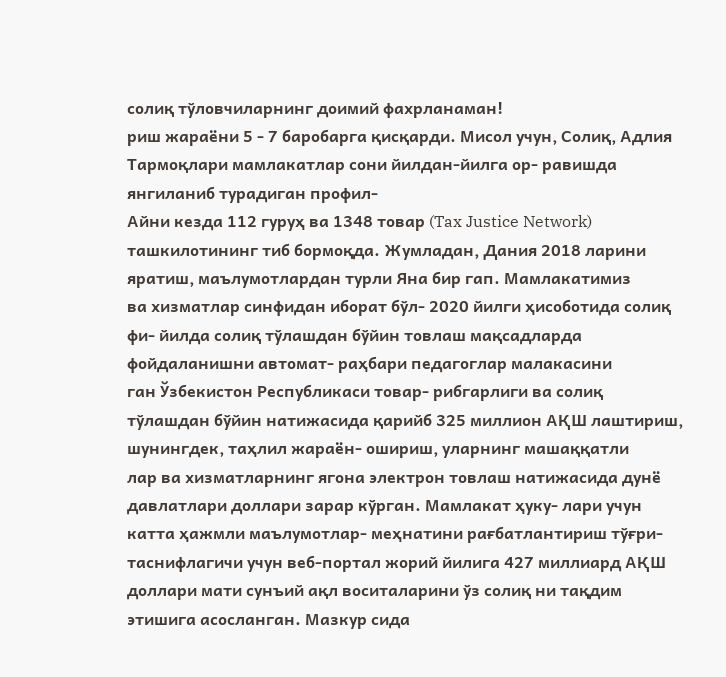солиқ тўловчиларнинг доимий фахрланаман!
риш жараёни 5 - 7 баробарга қисқарди. Мисол учун, Солиқ, Адлия Тармоқлари мамлакатлар сони йилдан-йилга ор- равишда янгиланиб турадиган профил-
Айни кезда 112 гуруҳ ва 1348 товар (Tax Justice Network) ташкилотининг тиб бормоқда. Жумладан, Дания 2018 ларини яратиш, маълумотлардан турли Яна бир гап. Мамлакатимиз
ва хизматлар синфидан иборат бўл- 2020 йилги ҳисоботида cолиқ фи- йилда солиқ тўлашдан бўйин товлаш мақсадларда фойдаланишни автомат- раҳбари педагоглар малакасини
ган Ўзбекистон Республикаси товар- рибгарлиги ва солиқ тўлашдан бўйин натижасида қарийб 325 миллион АҚШ лаштириш, шунингдек, таҳлил жараён- ошириш, уларнинг машаққатли
лар ва хизматларнинг ягона электрон товлаш натижасида дунё давлатлари доллари зарар кўрган. Мамлакат ҳуку- лари учун катта ҳажмли маълумотлар- меҳнатини рағбатлантириш тўғри-
таснифлагичи учун веб-портал жорий йилига 427 миллиард АҚШ доллари мати сунъий ақл воситаларини ўз солиқ ни тақдим этишига асосланган. Мазкур сида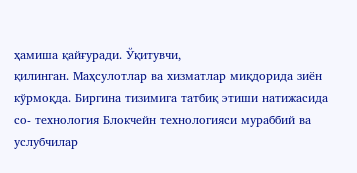ҳамиша қайғуради. Ўқитувчи,
қилинган. Маҳсулотлар ва хизматлар миқдорида зиён кўрмоқда. Биргина тизимига татбиқ этиши натижасида со- технология Блокчейн технологияси мураббий ва услубчилар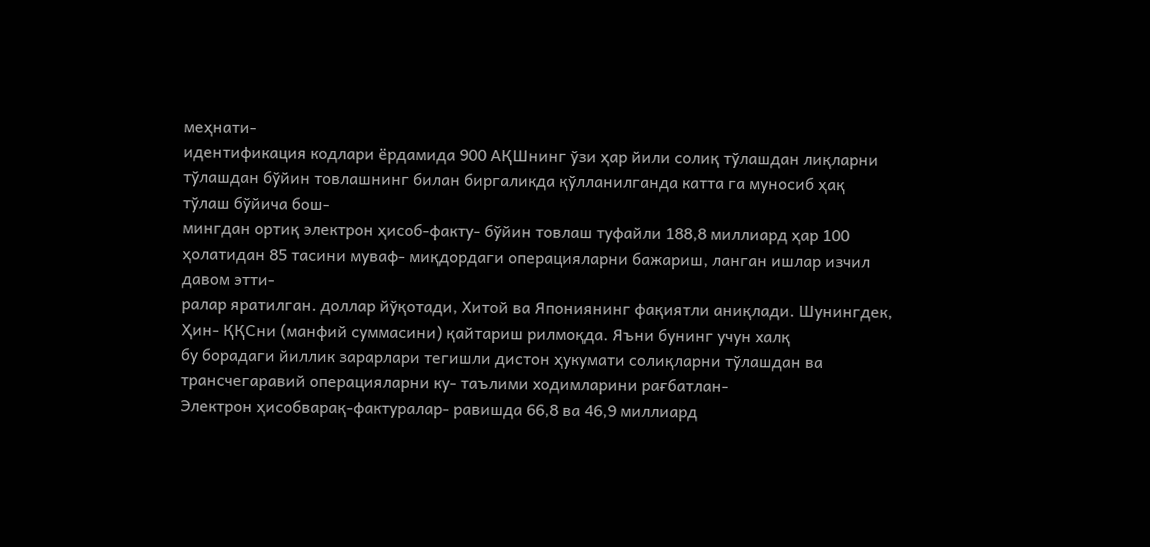меҳнати-
идентификация кодлари ёрдамида 900 АҚШнинг ўзи ҳар йили солиқ тўлашдан лиқларни тўлашдан бўйин товлашнинг билан биргаликда қўлланилганда катта га муносиб ҳақ тўлаш бўйича бош-
мингдан ортиқ электрон ҳисоб-факту- бўйин товлаш туфайли 188,8 миллиард ҳар 100 ҳолатидан 85 тасини муваф- миқдордаги операцияларни бажариш, ланган ишлар изчил давом этти-
ралар яратилган. доллар йўқотади, Хитой ва Япониянинг фақиятли аниқлади. Шунингдек, Ҳин- ҚҚСни (манфий суммасини) қайтариш рилмоқда. Яъни бунинг учун халқ
бу борадаги йиллик зарарлари тегишли дистон ҳукумати солиқларни тўлашдан ва трансчегаравий операцияларни ку- таълими ходимларини рағбатлан-
Электрон ҳисобварақ-фактуралар- равишда 66,8 ва 46,9 миллиард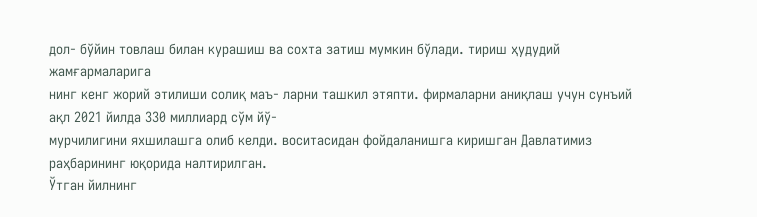дол- бўйин товлаш билан курашиш ва сохта затиш мумкин бўлади. тириш ҳудудий жамғармаларига
нинг кенг жорий этилиши солиқ маъ- ларни ташкил этяпти. фирмаларни аниқлаш учун сунъий ақл 2021 йилда 330 миллиард сўм йў-
мурчилигини яхшилашга олиб келди. воситасидан фойдаланишга киришган Давлатимиз раҳбарининг юқорида налтирилган.
Ўтган йилнинг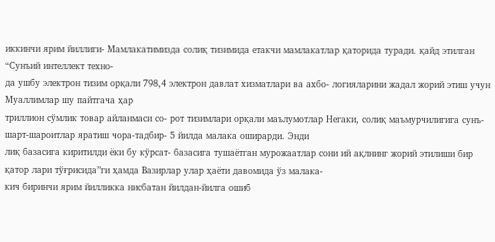иккинчи ярим йиллиги- Мамлакатимизда солиқ тизимида етакчи мамлакатлар қаторида туради. қайд этилган “Сунъий интеллект техно-
да ушбу электрон тизим орқали 798,4 электрон давлат хизматлари ва ахбо- логияларини жадал жорий этиш учун Муаллимлар шу пайтгача ҳар
триллион сўмлик товар айланмаси со- рот тизимлари орқали маълумотлар Негаки, солиқ маъмурчилигига сунъ- шарт-шароитлар яратиш чора-тадбир- 5 йилда малака оширарди. Энди
лиқ базасига киритилди ёки бу кўрсат- базасига тушаётган мурожаатлар сони ий ақлнинг жорий этилиши бир қатор лари тўғрисида’’ги ҳамда Вазирлар улар ҳаёти давомида ўз малака-
кич биринчи ярим йилликка нисбатан йилдан-йилга ошиб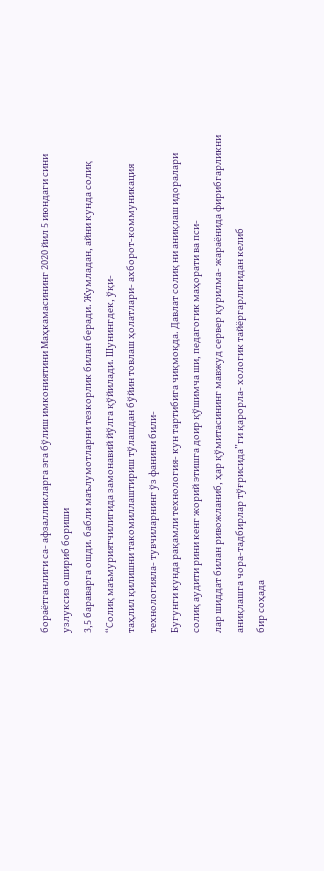бораётганлиги са- афзалликларга эга бўлиш имкониятини Маҳкамасининг 2020 йил 5 июндаги сини узлуксиз ошириб бориши
3,5 бараварга ошди. бабли маълумотларни тезкорлик билан беради. Жумладан, айни кунда солиқ “Солиқ маъмуриятчилигида замонавий йўлга қўйилади. Шунингдек, ўқи-
таҳлил қилишни такомиллаштириш тўлашдан бўйин товлаш ҳолатлари- ахборот-коммуникация технологияла- тувчиларнинг ўз фанини били-
Бугунги кунда рақамли технология- кун тартибига чиқмоқда. Давлат солиқ ни аниқлаш идоралари солиқ аудити рини кенг жорий этишга доир қўшимча ши, педагогик маҳорати ва пси-
лар шиддат билан ривожланиб, ҳар қўмитасининг мавжуд сервер қурилма- жараёнида фирибгарликни аниқлашга чора-тадбирлар тўғрисида”ги қарорла- хологик тайёргарлигидан келиб
бир соҳада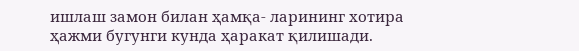ишлаш замон билан ҳамқа- ларининг хотира ҳажми бугунги кунда ҳаракат қилишади.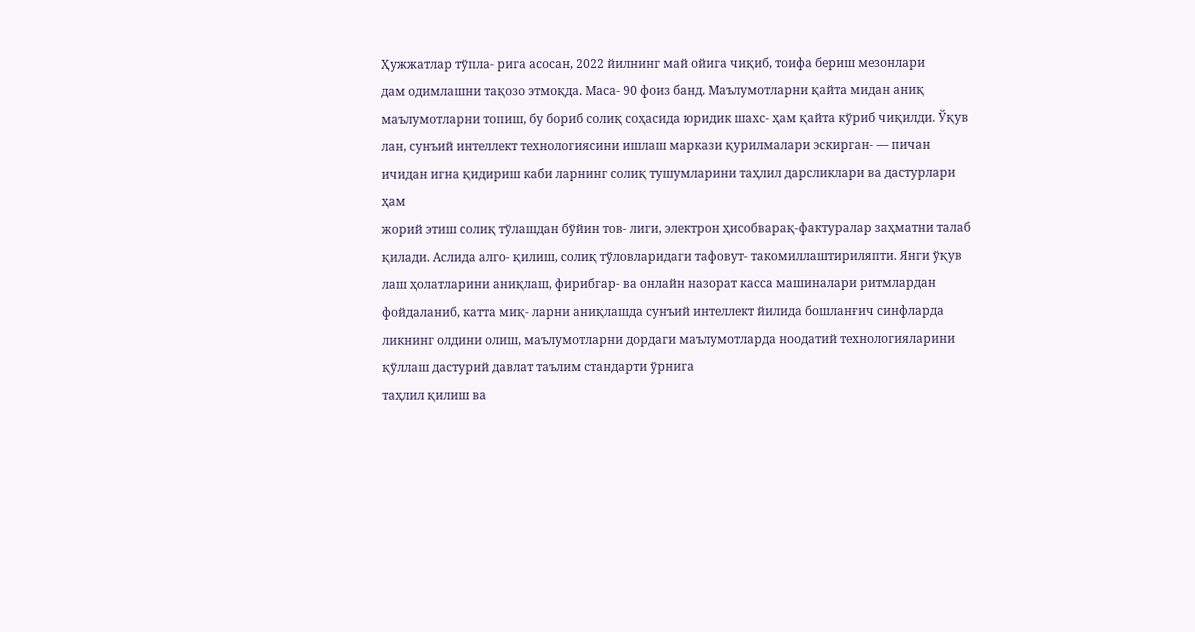Ҳужжатлар тўпла- рига асосан, 2022 йилнинг май ойига чиқиб, тоифа бериш мезонлари
дам одимлашни тақозо этмоқда. Маса- 90 фоиз банд. Маълумотларни қайта мидан аниқ маълумотларни топиш, бу бориб солиқ соҳасида юридик шахс- ҳам қайта кўриб чиқилди. Ўқув
лан, сунъий интеллект технологияcини ишлаш маркази қурилмалари эскирган- — пичан ичидан игна қидириш каби ларнинг солиқ тушумларини таҳлил дарсликлари ва дастурлари ҳам
жорий этиш cолиқ тўлашдан бўйин тов- лиги, электрон ҳисобварақ-фактуралар заҳматни талаб қилади. Аслида алго- қилиш, солиқ тўловларидаги тафовут- такомиллаштириляпти. Янги ўқув
лаш ҳолатларини аниқлаш, фирибгар- ва онлайн назорат касса машиналари ритмлардан фойдаланиб, катта миқ- ларни аниқлашда сунъий интеллект йилида бошланғич синфларда
ликнинг олдини олиш, маълумотларни дордаги маълумотларда ноодатий технологияларини қўллаш дастурий давлат таълим стандарти ўрнига
таҳлил қилиш ва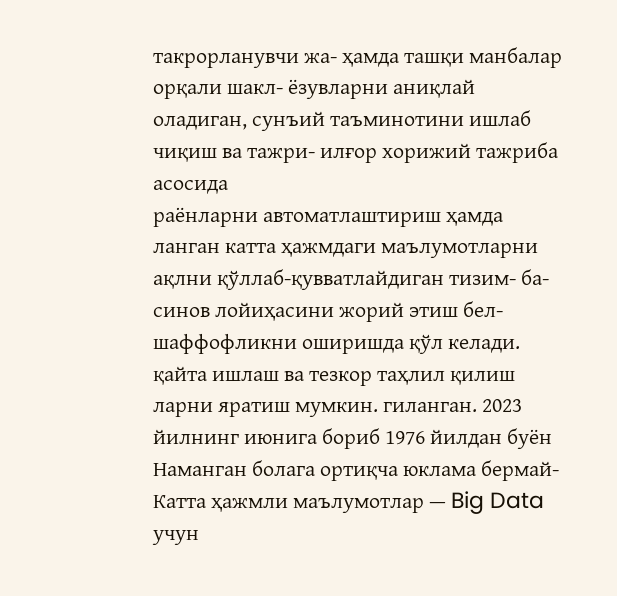такpорланувчи жа- ҳамда ташқи манбалар орқали шакл- ёзувларни аниқлай оладиган, сунъий таъминотини ишлаб чиқиш ва тажри- илғор хорижий тажриба асосида
раёнларни автоматлаштириш ҳамда ланган катта ҳажмдаги маълумотларни ақлни қўллаб-қувватлайдиган тизим- ба-синов лойиҳасини жорий этиш бел-
шаффофликни оширишда қўл келади. қайта ишлаш ва тезкор таҳлил қилиш ларни яратиш мумкин. гиланган. 2023 йилнинг июнига бориб 1976 йилдан буён Наманган болага ортиқча юклама бермай-
Катта ҳажмли маълумотлар — Big Data учун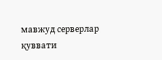мавжуд серверлар қуввати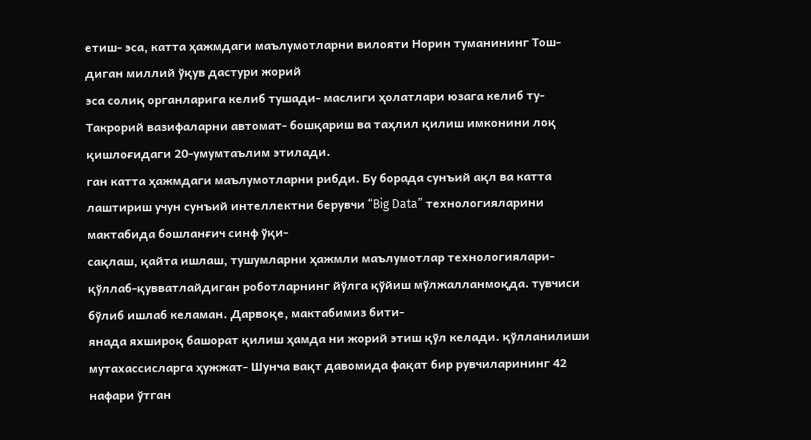етиш- эса, катта ҳажмдаги маълумотларни вилояти Норин туманининг Тош- диган миллий ўқув дастури жорий
эса солиқ органларига келиб тушади- маслиги ҳолатлари юзага келиб ту- Такрорий вазифаларни автомат- бошқариш ва таҳлил қилиш имконини лоқ қишлоғидаги 20-умумтаълим этилади.
ган катта ҳажмдаги маълумотларни рибди. Бу борада cунъий ақл ва катта лаштириш учун сунъий интеллектни берувчи “Big Data” технологияларини мактабида бошланғич синф ўқи-
сақлаш, қайта ишлаш, тушумларни ҳажмли маълумотлар технологиялари- қўллаб-қувватлайдиган роботларнинг йўлга қўйиш мўлжалланмоқда. тувчиси бўлиб ишлаб келаман. Дарвоқе, мактабимиз бити-
янада яхшироқ башорат қилиш ҳамда ни жорий этиш қўл келади. қўлланилиши мутахассисларга ҳужжат- Шунча вақт давомида фақат бир рувчиларининг 42 нафари ўтган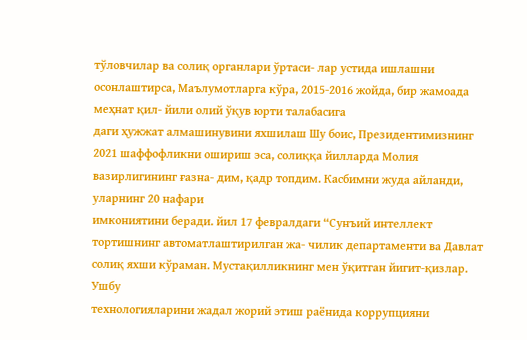тўловчилар ва солиқ органлари ўртаси- лар устида ишлашни осонлаштирса, Маълумотларга кўра, 2015-2016 жойда, бир жамоада меҳнат қил- йили олий ўқув юрти талабасига
даги ҳужжат алмашинувини яхшилаш Шу боис, Президентимизнинг 2021 шаффофликни ошириш эса, cолиққа йилларда Молия вазирлигининг ғазна- дим, қадр топдим. Касбимни жуда айланди, уларнинг 20 нафари
имкониятини беради. йил 17 февралдаги “Сунъий интеллект тортишнинг автоматлаштирилган жа- чилик департаменти ва Давлат солиқ яхши кўраман. Мустақилликнинг мен ўқитган йигит-қизлар. Ушбу
технологияларини жадал жорий этиш раёнида коррупцияни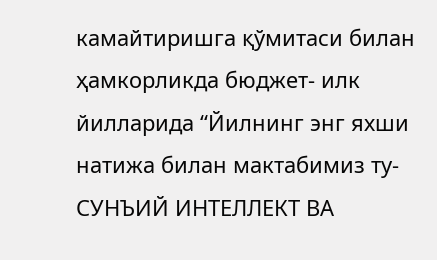камайтиришга қўмитаси билан ҳамкорликда бюджет- илк йилларида “Йилнинг энг яхши натижа билан мактабимиз ту-
СУНЪИЙ ИНТЕЛЛЕКТ ВА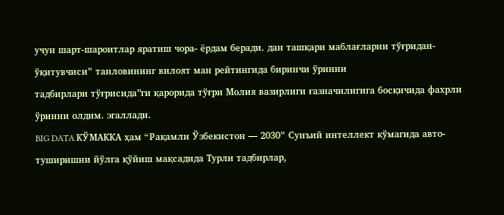учун шарт-шароитлар яратиш чора- ёрдам беради. дан ташқари маблағларни тўғридан- ўқитувчиси” танловининг вилоят ман рейтингида биринчи ўринни
тадбирлари тўғрисида’’ги қарорида тўғри Молия вазирлиги ғазначилигига босқичида фахрли ўринни олдим. эгаллади.
BIG DATA КЎМАККА ҳам “Рақамли Ўзбекистон — 2030” Сунъий интеллект кўмагида авто- туширишни йўлга қўйиш мақсадида Турли тадбирлар,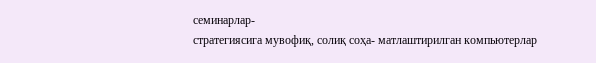семинарлар-
стратегиясига мувофиқ, солиқ соҳа- матлаштирилган компьютерлар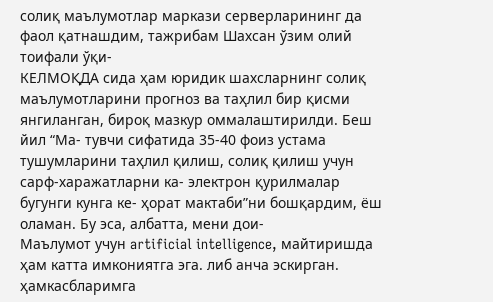солиқ маълумотлар маркази серверларининг да фаол қатнашдим, тажрибам Шахсан ўзим олий тоифали ўқи-
КЕЛМОҚДА сида ҳам юридик шахсларнинг солиқ маълумотларини прогноз ва таҳлил бир қисми янгиланган, бироқ мазкур оммалаштирилди. Беш йил “Ма- тувчи сифатида 35-40 фоиз устама
тушумларини таҳлил қилиш, солиқ қилиш учун сарф-харажатларни ка- электрон қурилмалар бугунги кунга ке- ҳорат мактаби”ни бошқардим, ёш оламан. Бу эса, албатта, мени дои-
Маълумот учун artificial intelligence, майтиришда ҳам катта имкониятга эга. либ анча эскирган. ҳамкасбларимга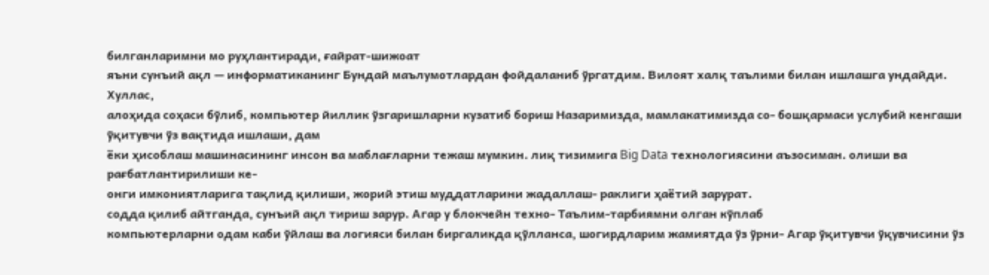билганларимни мо руҳлантиради, ғайрат-шижоат
яъни cунъий ақл — информатиканинг Бундай маълумотлардан фойдаланиб ўргатдим. Вилоят халқ таълими билан ишлашга ундайди. Хуллас,
алоҳида соҳаси бўлиб, компьютер йиллик ўзгаришларни кузатиб бориш Назаримизда, мамлакатимизда cо- бошқармаси услубий кенгаши ўқитувчи ўз вақтида ишлаши, дам
ёки ҳисоблаш машинасининг инсон ва маблағларни тежаш мумкин. лиқ тизимига Big Data технологиясини аъзосиман. олиши ва рағбатлантирилиши ке-
онги имкониятларига тақлид қилиши, жорий этиш муддатларини жадаллаш- раклиги ҳаётий зарурат.
cодда қилиб айтганда, cунъий ақл тириш зарур. Агар у блокчейн техно- Таълим-тарбиямни олган кўплаб
компьютерларни одам каби ўйлаш ва логияси билан биргаликда қўлланса, шогирдларим жамиятда ўз ўрни- Агар ўқитувчи ўқувчисини ўз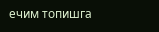ечим топишга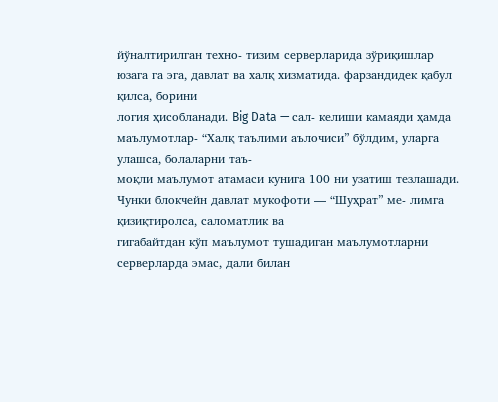йўналтирилган техно- тизим серверларида зўриқишлар юзага га эга, давлат ва халқ хизматида. фарзандидек қабул қилса, борини
логия ҳисобланади. Big Data — сал- келиши камаяди ҳамда маълумотлар- “Халқ таълими аълочиси” бўлдим, уларга улашса, болаларни таъ-
моқли маълумот атамаси кунига 100 ни узатиш тезлашади. Чунки блокчейн давлат мукофоти — “Шуҳрат” ме- лимга қизиқтиролса, саломатлик ва
гигабайтдан кўп маълумот тушадиган маълумотларни серверларда эмас, дали билан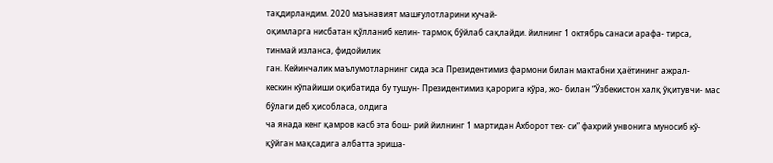тақдирландим. 2020 маънавият машғулотларини кучай-
оқимларга нисбатан қўлланиб келин- тармоқ бўйлаб сақлайди. йилнинг 1 октябрь санаси арафа- тирса, тинмай изланса, фидойилик
ган. Кейинчалик маълумотларнинг сида эса Президентимиз фармони билан мактабни ҳаётининг ажрал-
кескин кўпайиши оқибатида бу тушун- Президентимиз қарорига кўра, жо- билан “Ўзбекистон халқ ўқитувчи- мас бўлаги деб ҳисобласа, олдига
ча янада кенг қамров касб эта бош- рий йилнинг 1 мартидан Ахборот тех- си” фахрий унвонига муносиб кў- қўйган мақсадига албатта эриша-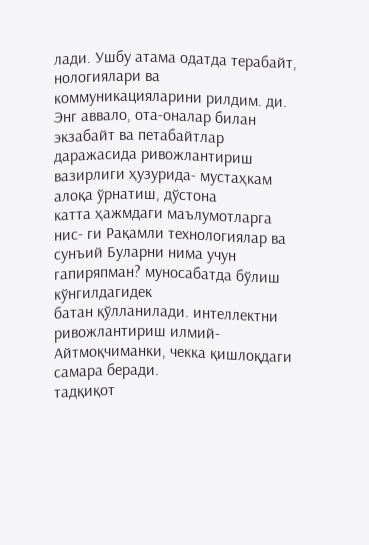лади. Ушбу атама одатда терабайт, нологиялари ва коммуникацияларини рилдим. ди. Энг аввало, ота-оналар билан
экзабайт ва петабайтлар даражасида ривожлантириш вазирлиги ҳузурида- мустаҳкам алоқа ўрнатиш, дўстона
катта ҳажмдаги маълумотларга нис- ги Рақамли технологиялар ва сунъий Буларни нима учун гапиряпман? муносабатда бўлиш кўнгилдагидек
батан қўлланилади. интеллектни ривожлантириш илмий- Айтмоқчиманки, чекка қишлоқдаги самара беради.
тадқиқот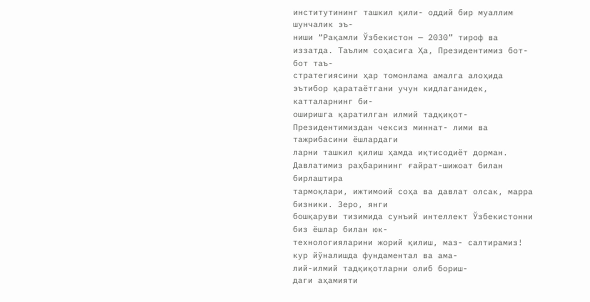институтининг ташкил қили- оддий бир муаллим шунчалик эъ-
ниши “Рақамли Ўзбекистон — 2030” тироф ва иззатда. Таълим соҳасига Ҳа, Президентимиз бот-бот таъ-
стратегиясини ҳар томонлама амалга алоҳида эътибор қаратаётгани учун кидлаганидек, катталарнинг би-
оширишга қаратилган илмий тадқиқот- Президентимиздан чексиз миннат- лими ва тажрибасини ёшлардаги
ларни ташкил қилиш ҳамда иқтисодиёт дорман. Давлатимиз раҳбарининг ғайрат-шижоат билан бирлаштира
тармоқлари, ижтимоий соҳа ва давлат олсак, марра бизники. Зеро, янги
бошқаруви тизимида сунъий интеллект Ўзбекистонни биз ёшлар билан юк-
технологияларини жорий қилиш, маз- салтирамиз!
кур йўналишда фундаментал ва ама-
лий-илмий тадқиқотларни олиб бориш-
даги аҳамияти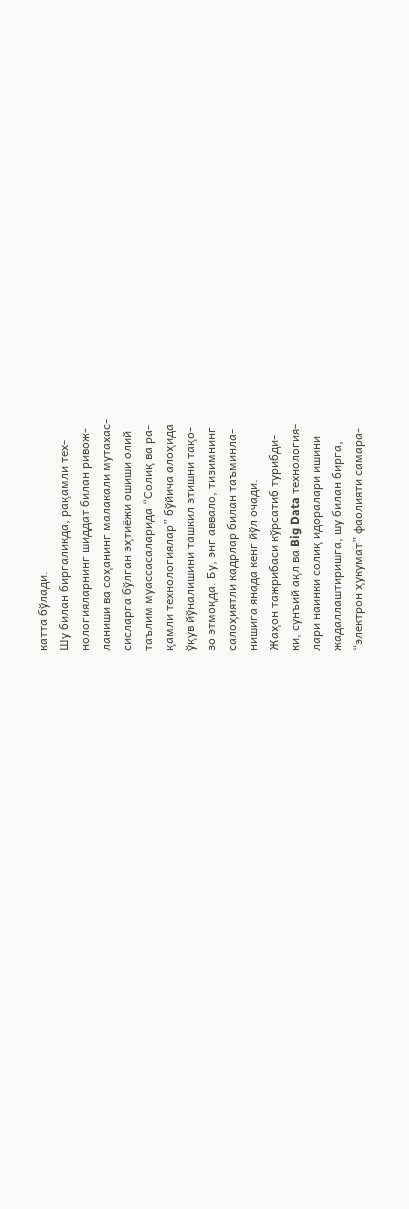катта бўлади.
Шу билан биргаликда, рақамли тех-
нологияларнинг шиддат билан ривож-
ланиши ва соҳанинг малакали мутахас-
сисларга бўлган эҳтиёжи ошиши олий
таълим муассасаларида “Солиқ ва ра-
қамли технологиялар” бўйича алоҳида
ўқув йўналишини ташкил этишни тақо-
зо этмоқда. Бу, энг аввало, тизимнинг
салоҳиятли кадрлар билан таъминла-
нишига янада кенг йўл очади.
Жаҳон тажрибаси кўрсатиб турибди-
ки, сунъий ақл ва Big Data технология-
лари наинки солиқ идоралари ишини
жадаллаштиришга, шу билан бирга,
“электрон ҳукумат” фаолияти самара-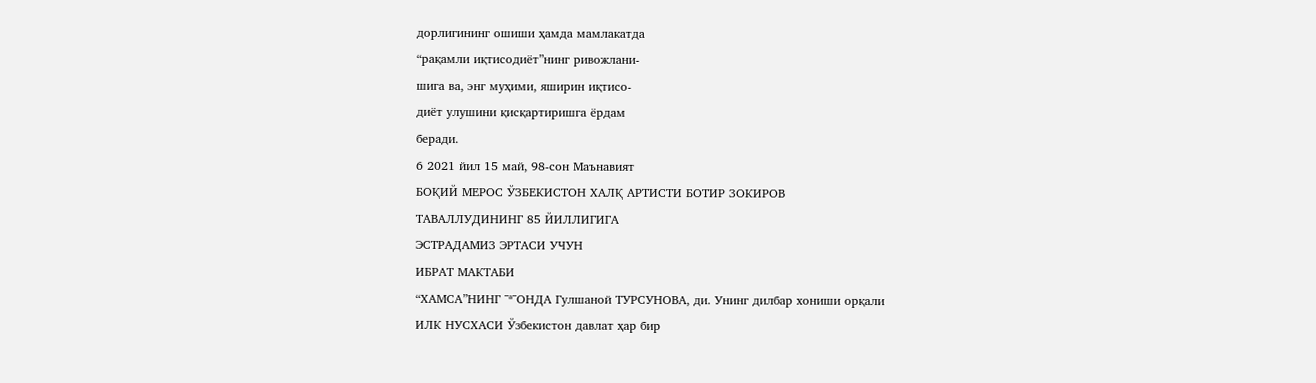дорлигининг ошиши ҳамда мамлакатда
“рақамли иқтисодиёт”нинг ривожлани-
шига ва, энг муҳими, яширин иқтисо-
диёт улушини қисқартиришга ёрдам
беради.
6 2021 йил 15 май, 98-сон Маънавият
БОҚИЙ МЕРОС ЎЗБЕКИСТОН ХАЛҚ АРТИСТИ БОТИР ЗОКИРОВ
ТАВАЛЛУДИНИНГ 85 ЙИЛЛИГИГА
ЭСТРАДАМИЗ ЭРТАСИ УЧУН
ИБРАТ МАКТАБИ
“ХАМСА”НИНГ ¯ª¯ОНДА Гулшаной ТУРСУНОВА, ди. Унинг дилбар хониши орқали
ИЛК НУСХАСИ Ўзбекистон давлат ҳар бир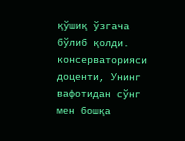қўшиқ ўзгача бўлиб қолди.
консерваторияси доценти, Унинг вафотидан сўнг мен бошқа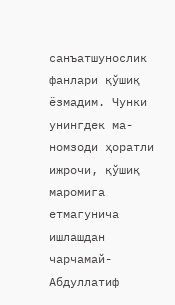санъатшунослик фанлари қўшиқ ёзмадим. Чунки унингдек ма-
номзоди ҳоратли ижрочи, қўшиқ маромига
етмагунича ишлашдан чарчамай-
Абдуллатиф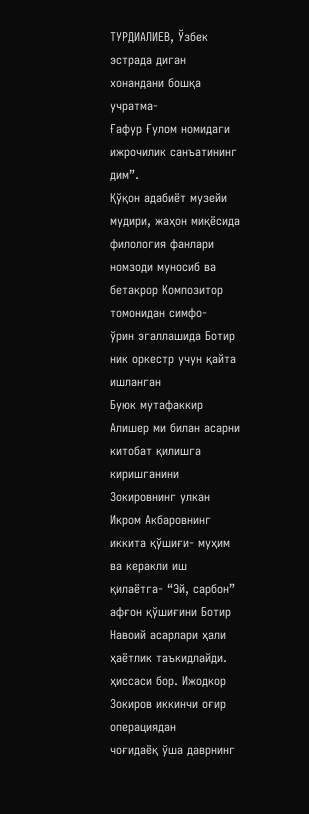ТУРДИАЛИЕВ, Ўзбек эстрада диган хонандани бошқа учратма-
Ғафур Ғулом номидаги ижрочилик санъатининг дим”.
Қўқон адабиёт музейи мудири, жаҳон миқёсида
филология фанлари номзоди муносиб ва бетакрор Композитор томонидан симфо-
ўрин эгаллашида Ботир ник оркестр учун қайта ишланган
Буюк мутафаккир Алишер ми билан асарни китобат қилишга киришганини Зокировнинг улкан Икром Акбаровнинг иккита қўшиғи- муҳим ва керакли иш қилаётга- “Эй, сарбон” афғон қўшиғини Ботир
Навоий асарлари ҳали ҳаётлик таъкидлайди. ҳиссаси бор. Ижодкор Зокиров иккинчи оғир операциядан
чоғидаёқ ўша даврнинг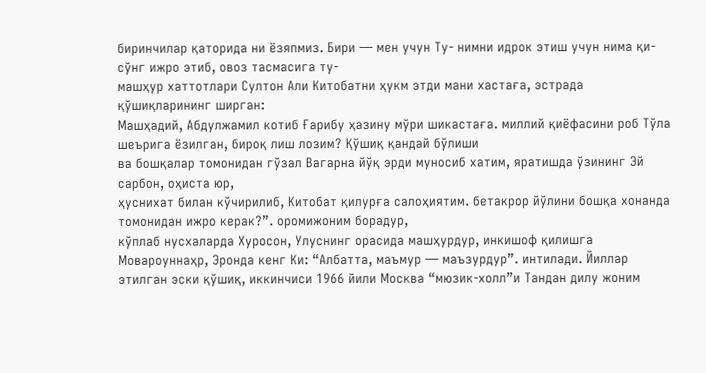биринчилар қаторида ни ёзяпмиз. Бири — мен учун Ту- нимни идрок этиш учун нима қи- сўнг ижро этиб, овоз тасмасига ту-
машҳур хаттотлари Султон Али Китобатни ҳукм этди мани хастаға, эстрада қўшиқларининг ширган:
Машҳадий, Абдулжамил котиб Ғарибу ҳазину мўри шикастаға. миллий қиёфасини роб Тўла шеърига ёзилган, бироқ лиш лозим? Қўшиқ қандай бўлиши
ва бошқалар томонидан гўзал Вагарна йўқ эрди муносиб хатим, яратишда ўзининг Эй сарбон, оҳиста юр,
ҳуснихат билан кўчирилиб, Китобат қилурға салоҳиятим. бетакрор йўлини бошқа хонанда томонидан ижро керак?”. оромижоним борадур,
кўплаб нусхаларда Хуросон, Улуснинг орасида машҳурдур, инкишоф қилишга
Мовароуннаҳр, Эронда кенг Ки: “Албатта, маъмур — маъзурдур”. интилади. Йиллар этилган эски қўшиқ, иккинчиси 1966 йили Москва “мюзик-холл”и Тандан дилу жоним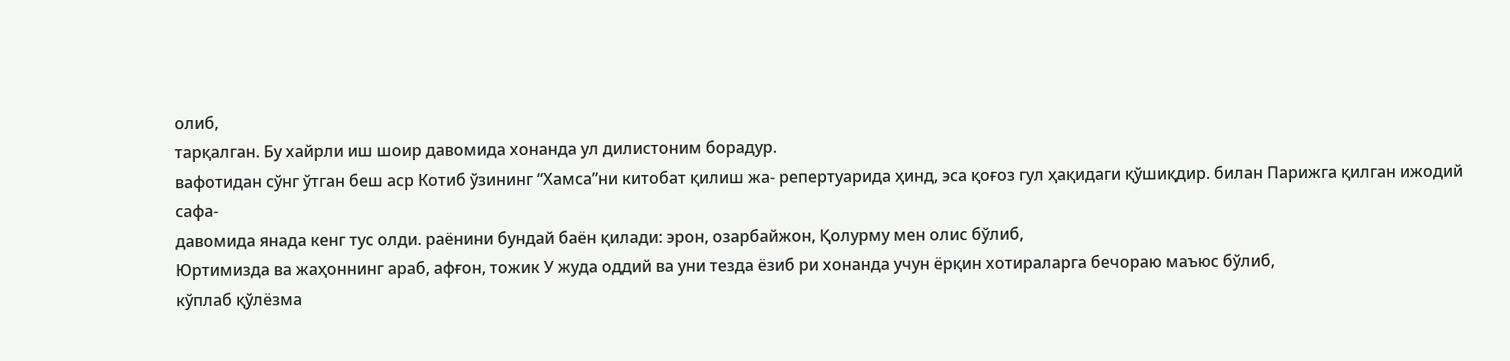олиб,
тарқалган. Бу хайрли иш шоир давомида хонанда ул дилистоним борадур.
вафотидан сўнг ўтган беш аср Котиб ўзининг “Хамса”ни китобат қилиш жа- репертуарида ҳинд, эса қоғоз гул ҳақидаги қўшиқдир. билан Парижга қилган ижодий сафа-
давомида янада кенг тус олди. раёнини бундай баён қилади: эрон, озарбайжон, Қолурму мен олис бўлиб,
Юртимизда ва жаҳоннинг араб, афғон, тожик У жуда оддий ва уни тезда ёзиб ри хонанда учун ёрқин хотираларга бечораю маъюс бўлиб,
кўплаб қўлёзма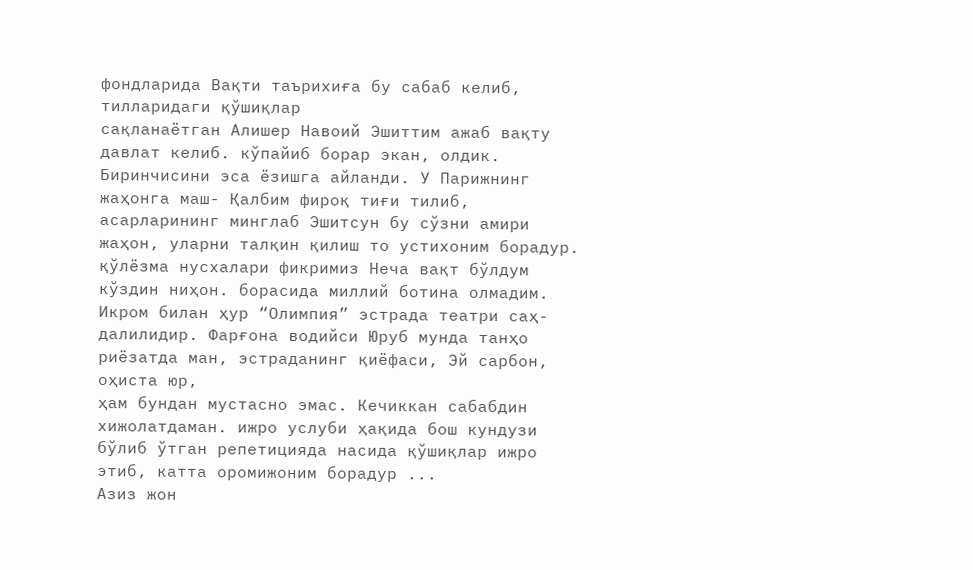фондларида Вақти таърихиға бу сабаб келиб, тилларидаги қўшиқлар
сақланаётган Алишер Навоий Эшиттим ажаб вақту давлат келиб. кўпайиб борар экан, олдик. Биринчисини эса ёзишга айланди. У Парижнинг жаҳонга маш- Қалбим фироқ тиғи тилиб,
асарларининг минглаб Эшитсун бу сўзни амири жаҳон, уларни талқин қилиш то устихоним борадур.
қўлёзма нусхалари фикримиз Неча вақт бўлдум кўздин ниҳон. борасида миллий ботина олмадим. Икром билан ҳур “Олимпия” эстрада театри саҳ-
далилидир. Фарғона водийси Юруб мунда танҳо риёзатда ман, эстраданинг қиёфаси, Эй сарбон, оҳиста юр,
ҳам бундан мустасно эмас. Кечиккан сабабдин хижолатдаман. ижро услуби ҳақида бош кундузи бўлиб ўтган репетицияда насида қўшиқлар ижро этиб, катта оромижоним борадур ...
Азиз жон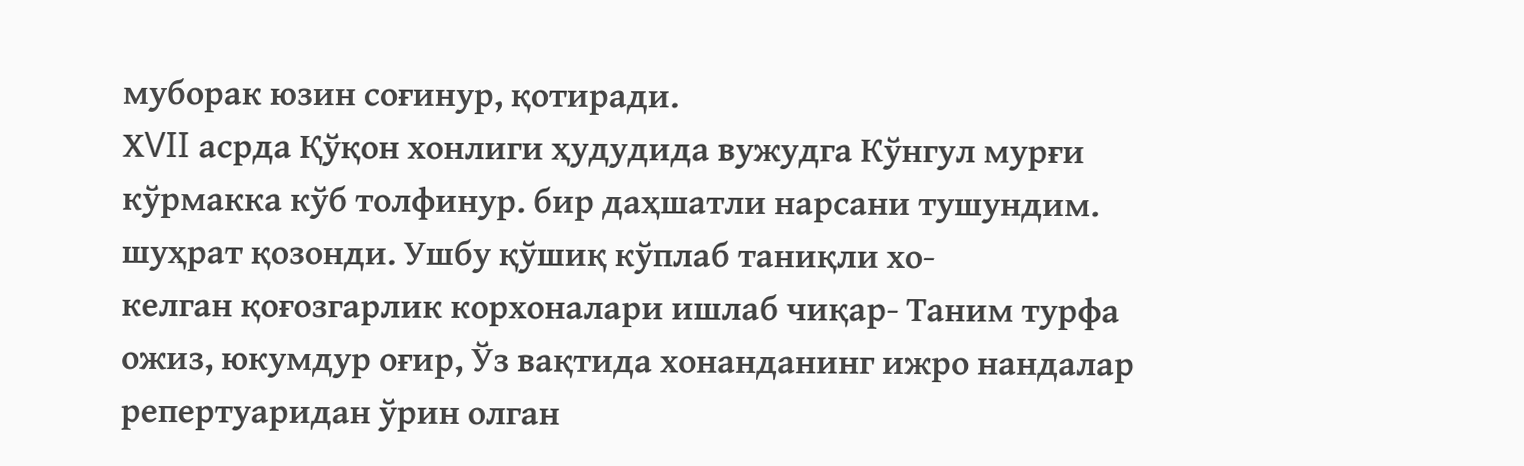муборак юзин соғинур, қотиради.
ХVII асрда Қўқон хонлиги ҳудудида вужудга Кўнгул мурғи кўрмакка кўб толфинур. бир даҳшатли нарсани тушундим. шуҳрат қозонди. Ушбу қўшиқ кўплаб таниқли хо-
келган қоғозгарлик корхоналари ишлаб чиқар- Таним турфа ожиз, юкумдур оғир, Ўз вақтида хонанданинг ижро нандалар репертуаридан ўрин олган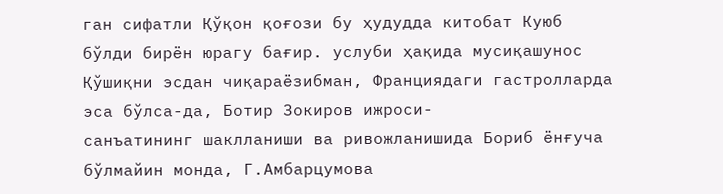ган сифатли Қўқон қоғози бу ҳудудда китобат Куюб бўлди бирён юрагу бағир. услуби ҳақида мусиқашунос Қўшиқни эсдан чиқараёзибман, Франциядаги гастролларда эса бўлса-да, Ботир Зокиров ижроси-
санъатининг шаклланиши ва ривожланишида Бориб ёнғуча бўлмайин монда, Г.Амбарцумова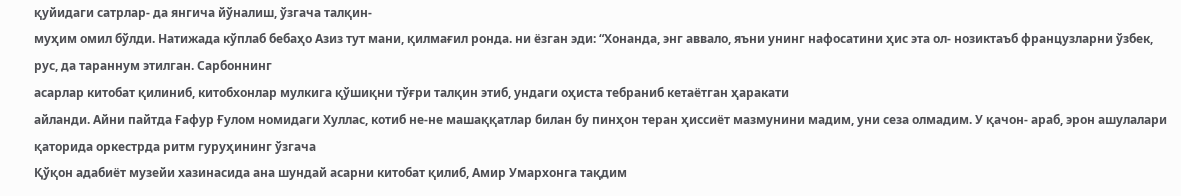қуйидаги сатрлар- да янгича йўналиш, ўзгача талқин-
муҳим омил бўлди. Натижада кўплаб бебаҳо Азиз тут мани, қилмағил ронда. ни ёзган эди: “Хонанда, энг аввало, яъни унинг нафосатини ҳис эта ол- нозиктаъб французларни ўзбек, рус, да тараннум этилган. Сарбоннинг
асарлар китобат қилиниб, китобхонлар мулкига қўшиқни тўғри талқин этиб, ундаги оҳиста тебраниб кетаётган ҳаракати
айланди. Айни пайтда Ғафур Ғулом номидаги Хуллас, котиб не-не машаққатлар билан бу пинҳон теран ҳиссиёт мазмунини мадим, уни сеза олмадим. У қачон- араб, эрон ашулалари қаторида оркестрда ритм гуруҳининг ўзгача
Қўқон адабиёт музейи хазинасида ана шундай асарни китобат қилиб, Амир Умархонга тақдим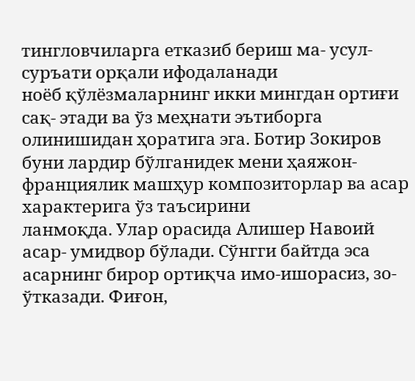тингловчиларга етказиб бериш ма- усул-суръати орқали ифодаланади
ноёб қўлёзмаларнинг икки мингдан ортиғи сақ- этади ва ўз меҳнати эътиборга олинишидан ҳоратига эга. Ботир Зокиров буни лардир бўлганидек мени ҳаяжон- франциялик машҳур композиторлар ва асар характерига ўз таъсирини
ланмоқда. Улар орасида Алишер Навоий асар- умидвор бўлади. Сўнгги байтда эса асарнинг бирор ортиқча имо-ишорасиз, зо- ўтказади. Фиғон,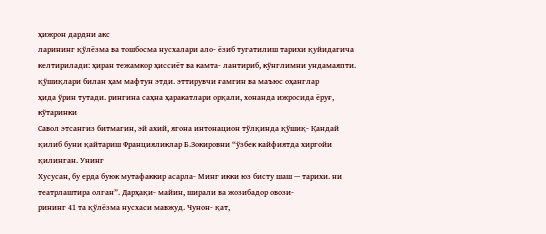ҳижрон дардни акс
ларининг қўлёзма ва тошбосма нусхалари ало- ёзиб тугатилиш тарихи қуйидагича келтирилади: ҳиран тежамкор ҳиссиёт ва камта- лантириб, кўнглимни ундамаяпти. қўшиқлари билан ҳам мафтун этди. эттирувчи ғамгин ва маъюс оҳанглар
ҳида ўрин тутади. рингина саҳна ҳаракатлари орқали, хонанда ижросида ёруғ, кўтаринки
Савол этсангиз битмагин, эй ахий, ягона интонацион тўлқинда қўшиқ- Қандай қилиб буни қайтариш Францияликлар Б.Зокировни “ўзбек кайфиятда хиргойи қилинган. Унинг
Хусусан, бу ерда буюк мутафаккир асарла- Минг икки юз бисту шаш — тарихи. ни театрлаштира олган”. Дарҳақи- майин, ширали ва жозибадор овози-
рининг 41 та қўлёзма нусхаси мавжуд. Чунон- қат,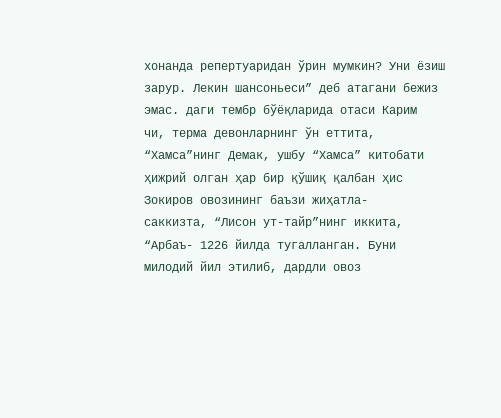хонанда репертуаридан ўрин мумкин? Уни ёзиш зарур. Лекин шансоньеси” деб атагани бежиз эмас. даги тембр бўёқларида отаси Карим
чи, терма девонларнинг ўн еттита, “Хамса”нинг Демак, ушбу “Хамса” китобати ҳижрий олган ҳар бир қўшиқ қалбан ҳис Зокиров овозининг баъзи жиҳатла-
саккизта, “Лисон ут-тайр”нинг иккита, “Арбаъ- 1226 йилда тугалланган. Буни милодий йил этилиб, дардли овоз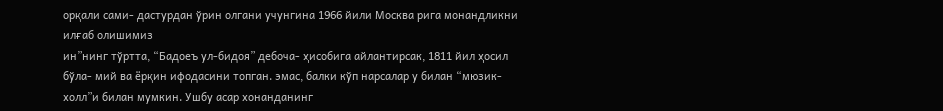орқали сами- дастурдан ўрин олгани учунгина 1966 йили Москва рига монандликни илғаб олишимиз
ин”нинг тўртта, “Бадоеъ ул-бидоя” дебоча- ҳисобига айлантирсак, 1811 йил ҳосил бўла- мий ва ёрқин ифодасини топган. эмас, балки кўп нарсалар у билан “мюзик-холл”и билан мумкин. Ушбу асар хонанданинг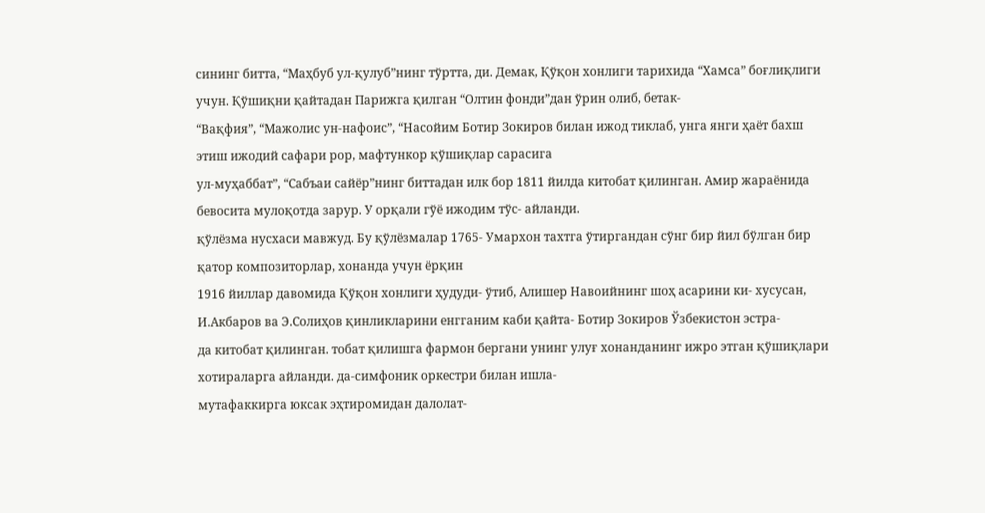сининг битта, “Маҳбуб ул-қулуб”нинг тўртта, ди. Демак, Қўқон хонлиги тарихида “Хамса” боғлиқлиги учун. Қўшиқни қайтадан Парижга қилган “Олтин фонди”дан ўрин олиб, бетак-
“Вақфия”, “Мажолис ун-нафоис”, “Насойим Ботир Зокиров билан ижод тиклаб, унга янги ҳаёт бахш этиш ижодий сафари рор, мафтункор қўшиқлар сарасига
ул-муҳаббат”, “Сабъаи сайёр”нинг биттадан илк бор 1811 йилда китобат қилинган. Амир жараёнида бевосита мулоқотда зарур. У орқали гўё ижодим тўс- айланди.
қўлёзма нусхаси мавжуд. Бу қўлёзмалар 1765- Умархон тахтга ўтиргандан сўнг бир йил бўлган бир қатор композиторлар, хонанда учун ёрқин
1916 йиллар давомида Қўқон хонлиги ҳудуди- ўтиб, Алишер Навоийнинг шоҳ асарини ки- хусусан, И.Акбаров ва Э.Солиҳов қинликларини енгганим каби қайта- Ботир Зокиров Ўзбекистон эстра-
да китобат қилинган. тобат қилишга фармон бергани унинг улуғ хонанданинг ижро этган қўшиқлари хотираларга айланди. да-симфоник оркестри билан ишла-
мутафаккирга юксак эҳтиромидан далолат-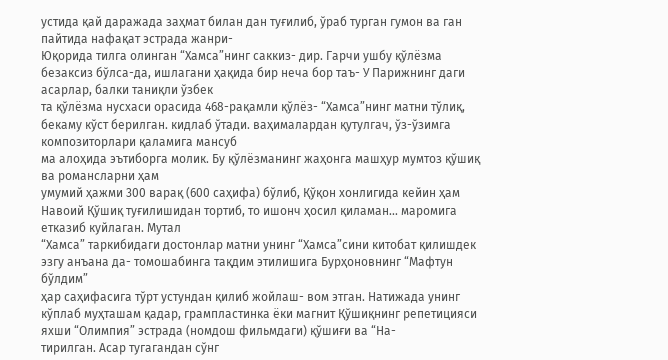устида қай даражада заҳмат билан дан туғилиб, ўраб турган гумон ва ган пайтида нафақат эстрада жанри-
Юқорида тилга олинган “Хамса”нинг саккиз- дир. Гарчи ушбу қўлёзма безаксиз бўлса-да, ишлагани ҳақида бир неча бор таъ- У Парижнинг даги асарлар, балки таниқли ўзбек
та қўлёзма нусхаси орасида 468-рақамли қўлёз- “Хамса”нинг матни тўлиқ, бекаму кўст берилган. кидлаб ўтади. ваҳималардан қутулгач, ўз-ўзимга композиторлари қаламига мансуб
ма алоҳида эътиборга молик. Бу қўлёзманинг жаҳонга машҳур мумтоз қўшиқ ва романсларни ҳам
умумий ҳажми 300 варақ (600 саҳифа) бўлиб, Қўқон хонлигида кейин ҳам Навоий Қўшиқ туғилишидан тортиб, то ишонч ҳосил қиламан... маромига етказиб куйлаган. Мутал
“Хамса” таркибидаги достонлар матни унинг “Хамса”сини китобат қилишдек эзгу анъана да- томошабинга тақдим этилишига Бурҳоновнинг “Мафтун бўлдим”
ҳар саҳифасига тўрт устундан қилиб жойлаш- вом этган. Натижада унинг кўплаб муҳташам қадар, грампластинка ёки магнит Қўшиқнинг репетицияси яхши “Олимпия” эстрада (номдош фильмдаги) қўшиғи ва “На-
тирилган. Асар тугагандан сўнг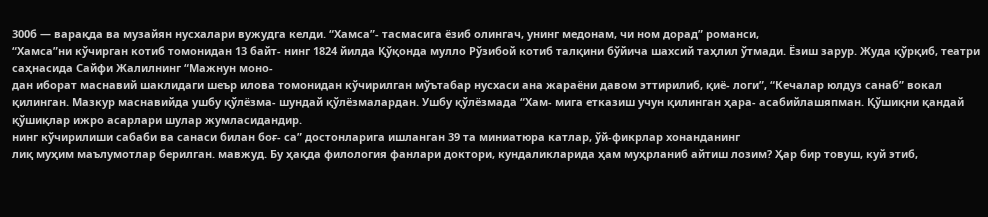300б — варақда ва музайян нусхалари вужудга келди. “Хамса”- тасмасига ёзиб олингач, унинг медонам, чи ном дорад” романси,
“Хамса”ни кўчирган котиб томонидан 13 байт- нинг 1824 йилда Қўқонда мулло Рўзибой котиб талқини бўйича шахсий таҳлил ўтмади. Ёзиш зарур. Жуда қўрқиб, театри саҳнасида Сайфи Жалилнинг “Мажнун моно-
дан иборат маснавий шаклидаги шеър илова томонидан кўчирилган мўътабар нусхаси ана жараёни давом эттирилиб, қиё- логи”, “Кечалар юлдуз санаб” вокал
қилинган. Мазкур маснавийда ушбу қўлёзма- шундай қўлёзмалардан. Ушбу қўлёзмада “Хам- мига етказиш учун қилинган ҳара- асабийлашяпман. Қўшиқни қандай қўшиқлар ижро асарлари шулар жумласидандир.
нинг кўчирилиши сабаби ва санаси билан боғ- са” достонларига ишланган 39 та миниатюра катлар, ўй-фикрлар хонанданинг
лиқ муҳим маълумотлар берилган. мавжуд. Бу ҳақда филология фанлари доктори, кундаликларида ҳам муҳрланиб айтиш лозим? Ҳар бир товуш, куй этиб,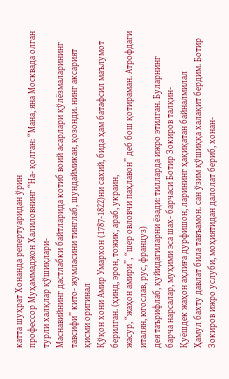катта шуҳрат Хонанда репертуаридан ўрин
профессор Муҳаммаджон Халиловнинг “На- қолган: “Мана, яна Москвада олган турли халқлар қўшиқлари-
Маснавийнинг дастлабки байтларида котиб воий асарлари қўлёзмаларининг тавсифи” кито- жумласини тинглаб, шундаймикан, қозонди. нинг аксарият қисми оригинал
Қўқон хони Амир Умархон (1787-1822)ни сахий, бида ҳам батафсил маълумот берилган. (ҳинд, эрон, тожик, араб, украин,
жасур, “жаҳон амири”, “шер овловчи паҳлавон” деб бош қотираман. Атрофдаги италян, югослав, рус, француз)
дея таърифлаб, қуйидагиларни ёзади: тилларда ижро этилган. Буларнинг
барча нарсалар, муҳими эса шах- барчаси Ботир Зокиров талқин-
Қуёшдек жаҳон аҳлиға дурфишон, ларининг ҳақиқатан байналмилал
Ҳамул бахту давлат била тавъамон. сан ўзим қўшиққа халақит бердим. Ботир Зокиров ижро услуби, моҳиятидан далолат бериб, хонан-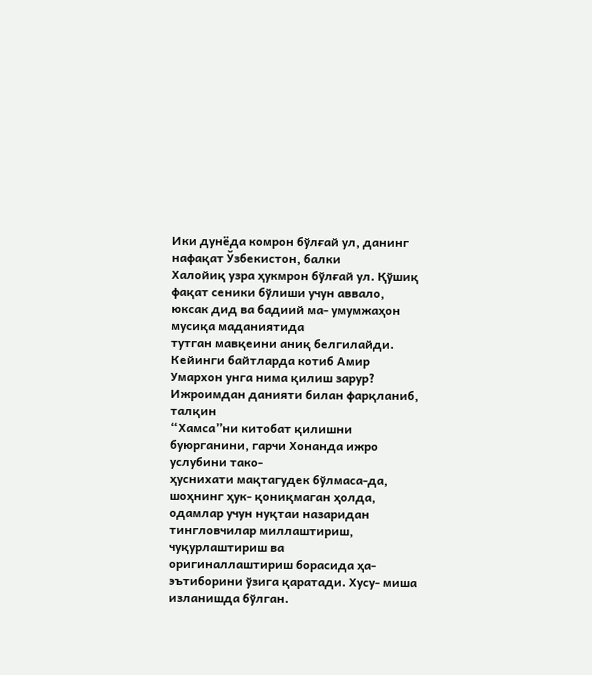Ики дунёда комрон бўлғай ул, данинг нафақат Ўзбекистон, балки
Халойиқ узра ҳукмрон бўлғай ул. Қўшиқ фақат сеники бўлиши учун аввало, юксак дид ва бадиий ма- умумжаҳон мусиқа маданиятида
тутган мавқеини аниқ белгилайди.
Кейинги байтларда котиб Амир Умархон унга нима қилиш зарур? Ижроимдан данияти билан фарқланиб, талқин
“Хамса”ни китобат қилишни буюрганини, гарчи Хонанда ижро услубини тако-
ҳуснихати мақтагудек бўлмаса-да, шоҳнинг ҳук- қониқмаган ҳолда, одамлар учун нуқтаи назаридан тингловчилар миллаштириш, чуқурлаштириш ва
оригиналлаштириш борасида ҳа-
эътиборини ўзига қаратади. Хусу- миша изланишда бўлган.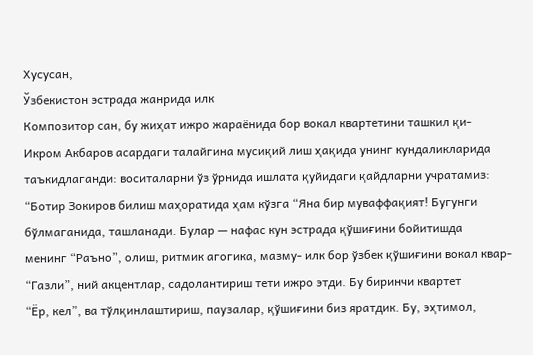Хусусан,
Ўзбекистон эстрада жанрида илк
Композитор сан, бу жиҳат ижро жараёнида бор вокал квартетини ташкил қи-
Икром Акбаров асардаги талайгина мусиқий лиш ҳақида унинг кундаликларида
таъкидлаганди: воситаларни ўз ўрнида ишлата қуйидаги қайдларни учратамиз:
“Ботир Зокиров билиш маҳоратида ҳам кўзга “Яна бир муваффақият! Бугунги
бўлмаганида, ташланади. Булар — нафас кун эстрада қўшиғини бойитишда
менинг “Раъно”, олиш, ритмик агогика, мазму- илк бор ўзбек қўшиғини вокал квар-
“Газли”, ний акцентлар, садолантириш тети ижро этди. Бу биринчи квартет
“Ёр, кел”, ва тўлқинлаштириш, паузалар, қўшиғини биз яратдик. Бу, эҳтимол,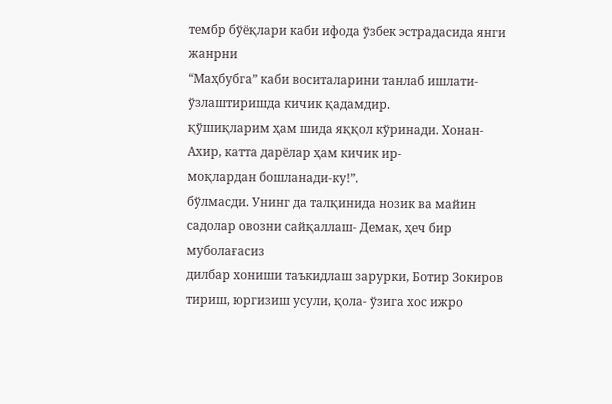тембр бўёқлари каби ифода ўзбек эстрадасида янги жанрни
“Маҳбубга” каби воситаларини танлаб ишлати- ўзлаштиришда кичик қадамдир.
қўшиқларим ҳам шида яққол кўринади. Хонан- Ахир, катта дарёлар ҳам кичик ир-
моқлардан бошланади-ку!”.
бўлмасди. Унинг да талқинида нозик ва майин
садолар овозни сайқаллаш- Демак, ҳеч бир муболағасиз
дилбар хониши таъкидлаш зарурки, Ботир Зокиров
тириш, юргизиш усули, қола- ўзига хос ижро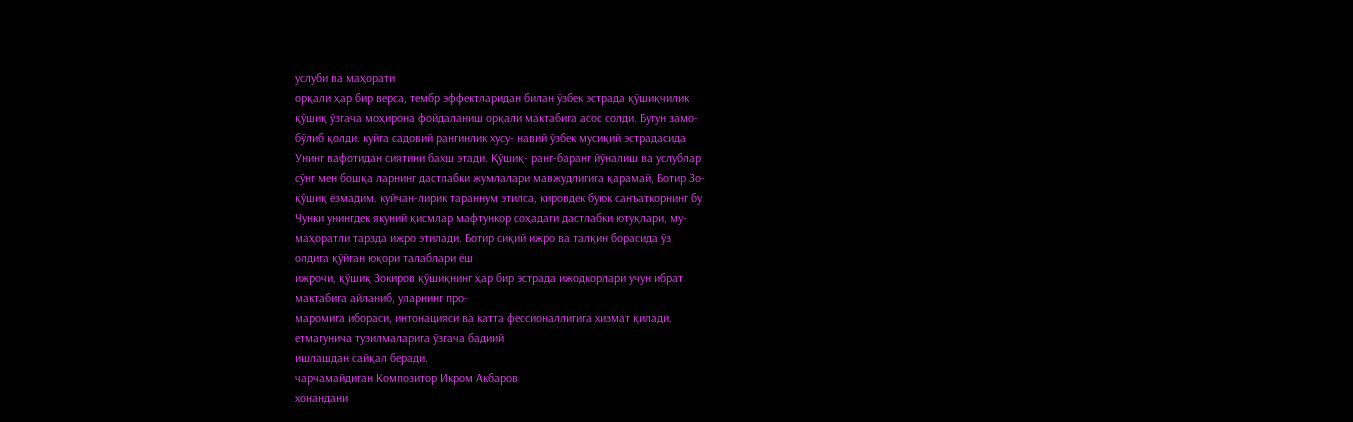услуби ва маҳорати
орқали ҳар бир верса, тембр эффектларидан билан ўзбек эстрада қўшиқчилик
қўшиқ ўзгача моҳирона фойдаланиш орқали мактабига асос солди. Бугун замо-
бўлиб қолди. куйга садовий рангинлик хусу- навий ўзбек мусиқий эстрадасида
Унинг вафотидан сиятини бахш этади. Қўшиқ- ранг-баранг йўналиш ва услублар
сўнг мен бошқа ларнинг дастлабки жумлалари мавжудлигига қарамай, Ботир Зо-
қўшиқ ёзмадим. куйчан-лирик тараннум этилса, кировдек буюк санъаткорнинг бу
Чунки унингдек якуний қисмлар мафтункор соҳадаги дастлабки ютуқлари, му-
маҳоратли тарзда ижро этилади. Ботир сиқий ижро ва талқин борасида ўз
олдига қўйган юқори талаблари ёш
ижрочи, қўшиқ Зокиров қўшиқнинг ҳар бир эстрада ижодкорлари учун ибрат
мактабига айланиб, уларнинг про-
маромига ибораси, интонацияси ва катта фессионаллигига хизмат қилади.
етмагунича тузилмаларига ўзгача бадиий
ишлашдан сайқал беради.
чарчамайдиган Композитор Икром Акбаров
хонандани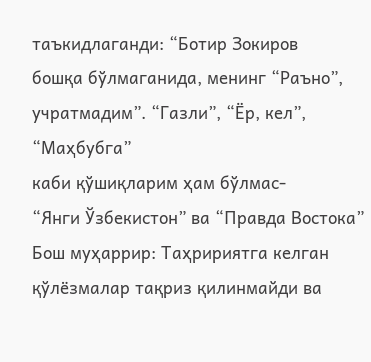таъкидлаганди: “Ботир Зокиров
бошқа бўлмаганида, менинг “Раъно”,
учратмадим”. “Газли”, “Ёр, кел”, “Маҳбубга”
каби қўшиқларим ҳам бўлмас-
“Янги Ўзбекистон” ва “Правда Востока” Бош муҳаррир: Таҳририятга келган қўлёзмалар тақриз қилинмайди ва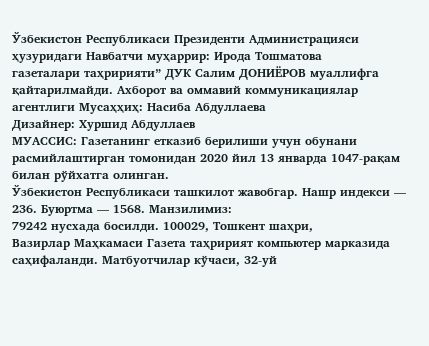Ўзбекистон Республикаси Президенти Администрацияси ҳузуридаги Навбатчи муҳаррир: Ирода Тошматова
газеталари таҳририяти” ДУК Салим ДОНИЁРОВ муаллифга қайтарилмайди. Ахборот ва оммавий коммуникациялар агентлиги Мусаҳҳиҳ: Насиба Абдуллаева
Дизайнер: Хуршид Абдуллаев
МУАССИС: Газетанинг етказиб берилиши учун обунани расмийлаштирган томонидан 2020 йил 13 январда 1047-рақам билан рўйхатга олинган.
Ўзбекистон Республикаси ташкилот жавобгар. Нашр индекси — 236. Буюртма — 1568. Манзилимиз:
79242 нусхада босилди. 100029, Тошкент шаҳри,
Вазирлар Маҳкамаси Газета таҳририят компьютер марказида саҳифаланди. Матбуотчилар кўчаси, 32-уй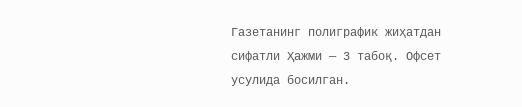Газетанинг полиграфик жиҳатдан сифатли Ҳажми — 3 табоқ. Офсет усулида босилган.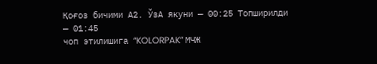Қоғоз бичими А2. ЎзА якуни — 00:25 Топширилди — 01:45
чоп этилишига “KOLORPAK” МЧЖ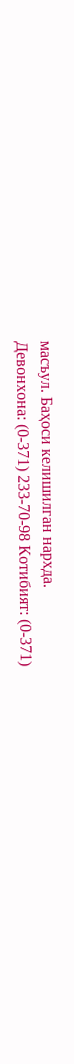масъул. Баҳоси келишилган нархда.
Девонхона: (0-371) 233-70-98 Котибият: (0-371)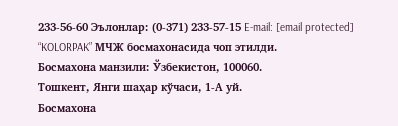233-56-60 Эълонлар: (0-371) 233-57-15 E-mail: [email protected] “KOLORPAK” МЧЖ босмахонасида чоп этилди.
Босмахона манзили: Ўзбекистон, 100060.
Тошкент, Янги шаҳар кўчаси, 1-А уй.
Босмахона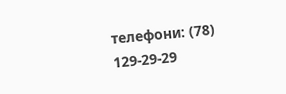телефони: (78) 129-29-29